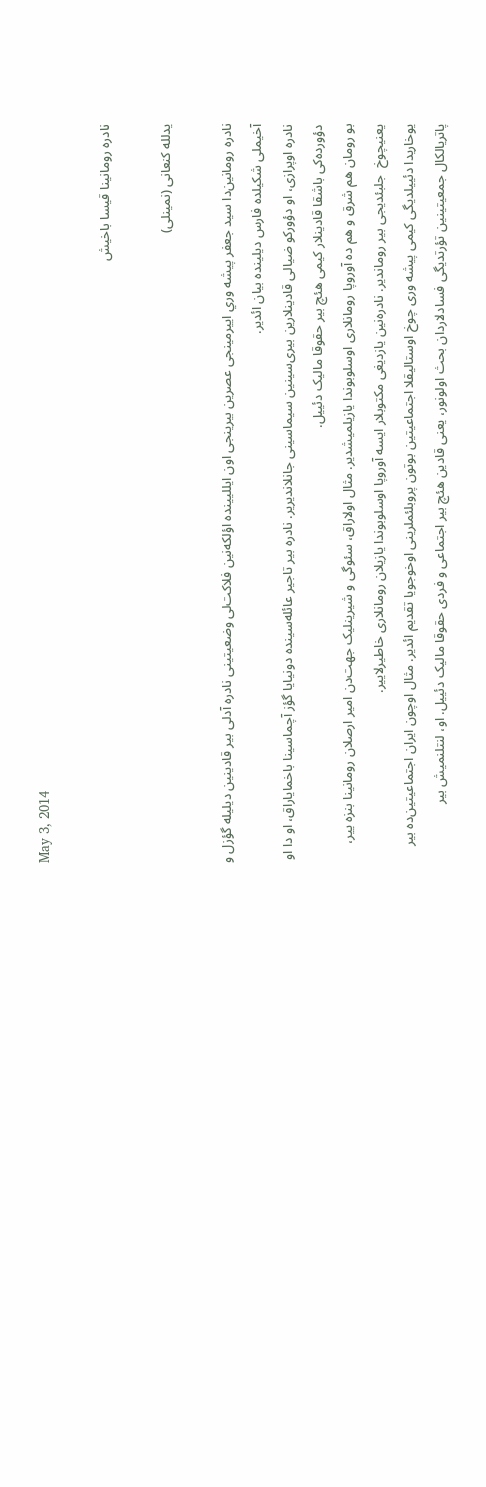May 3, 2014

نادره رومانینا قیسا باخیش

یدلله کنعانی (نمینلی)

نادره رومانین‌دا سيد جعفر پيشه وري ایيرمینجی عصرین بیرینجی اون ایللیینده اؤلکه‌نین فلاکت‌لی وضعیتینی نادره آدلی بیر قادینین دیلیله گؤزل و آخیملی شکیلده فارس دیلینده بیان ائدیر.
نادره اوپرازی، او دؤورکو ضیالی قادینلارین بیری‌سینین سیماسینی جانلاندیریر. نادره بیر تاجیر عائله‌سینده دونیایا گؤز آچماسینا باخمایاراق، او دا او دؤورده‌کی باشقا قادینلار کیمی هئچ بیر حقوقا مالیک دئییل.
بو رومان هم شرق و هم ده آوروپا رومانلاری اوسلوبوندا یازیلمیشدیر. مثال اولاراق، سئوگی و شیرینلیک جهت‌دن امیر ارصلان رومانینا بنزه ییر، یعنیچوخ  جلبئدیجی بير روماندیر. نادره‌نین یازدیغی مکتوبلار ایسه آوروپا اوسلوبوندا یازیلان رومانلاری خاطیرلاییر.
یوخاریدا دئییلدیگی کیمی پیشه وری چوخ اوستالیقلا اجتماعیتین بوتون پروبلئملرینی اوخوجویا تقدیم ائدیر. مثال اوچون ایران اجتماعیتین‌ده بیر پاتریالکال جمعیتینین تؤرتدیگی فسادلاردان بحث اولونور، یعنی قادین هئچ بیر اجتماعی و فردی حقوقا مالیک دئییل. او، لنتلنمیش بیر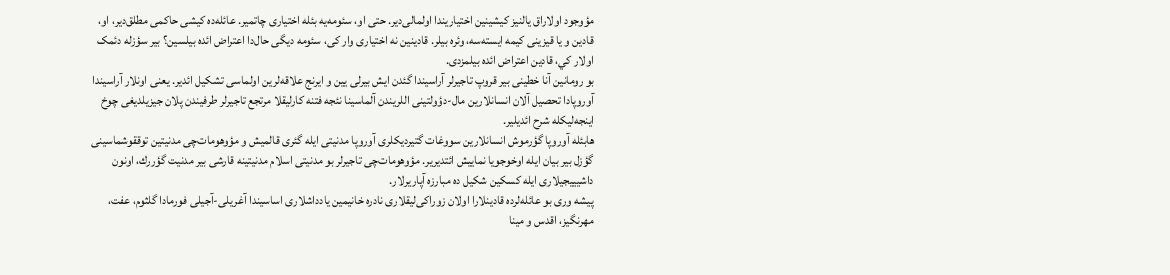مؤوجود اولاراق یالنیز کیشینین اختیاریندا اولمالی‌دیر. حتی او، سئومه‌یه بئله اختیاری چاتمير. عائله‌ده کیشی حاکمی مطلق‌دیر، او،  قادین و یا قیزینی کیمه ایسته‌سه، وئره بیلر. قادینین نه اختیاری وار کی، سئومه دیگی حال‌دا اعتراض ائده بيلسین؟ بیر سؤزله دئمک اولار كي، قادین اعتراض ائده بیلمزدی.
بو رومانین آنا خطينی بیر قروپ تاجیرلر آراسیندا گئدن ایش بیرلی يین و ایرنج علاقه‌لرین اولماسی تشکیل ائدیر. یعنی اونلار آراسیندا آوروپادا تحصیل آلان انسانلارین مال-دؤولتینی اللریندن آلماسینا نئجه فتنه کارلیقلا مرتجع تاجیرلر طرفیندن پلان جیزیلدیغی چوخ اینجه‌لیکله شرح ائدیلیر.
هابئله آوروپا گؤرموش انسانلارین سووغات گتیردیکلری آوروپا مدنیتی ایله گئری قالمیش و مؤوهومات‌چی مدنیتین توققوشماسینی گؤزل بیر بیان ایله اوخوجویا نماییش ائتدیریر. مؤوهومات‌چی تاجیرلر بو مدنیتی اسلام مدنیتینه قارشی بیر مدنیت گؤررك، اونون داشیییجیلاری ایله کسکین شکیل ده مبارزه آپاریرلار.
پیشه وری بو عائله‌لرده قادینلارا اولان زوراکی‌لیقلاری نادره خانیمین یادداشلاری اساسیندا آغریلی-آجیلی فورمادا گلثوم، عفت، مهرنگیز، اقدس و مینا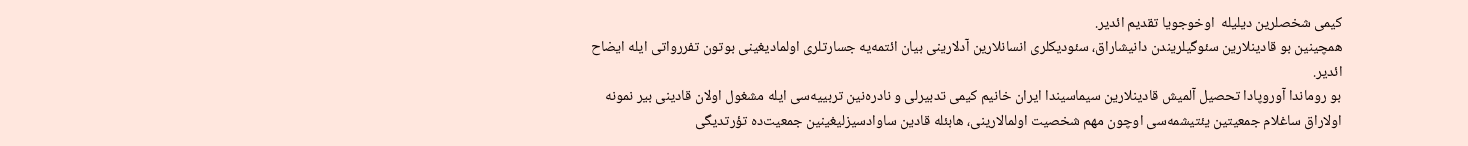کیمی شخصلرین دیلیله  اوخوجویا تقدیم ائدیر.
همچینین بو قادینلارین سئوگیلریندن دانیشاراق، سئودیکلری انسانلارین آدلارینی بیان ائتمه‌یه جسارتلری اولمادیغینی بوتون تفررواتی ایله ایضاح ائدیر.
بو روماندا آوروپادا تحصیل آلمیش قادینلارین سیماسیندا ایران خانیم کیمی تدبیرلی و نادره‌نین تربییه‌سی ایله مشغول اولان قادینی بیر نمونه اولاراق ساغلام جمعیتین یئتیشمه‌سی اوچون مهم شخصیت اولمالارینی، هابئله قادین ساوادسیزلیغینین جمعیت‌ده تؤرتدیگی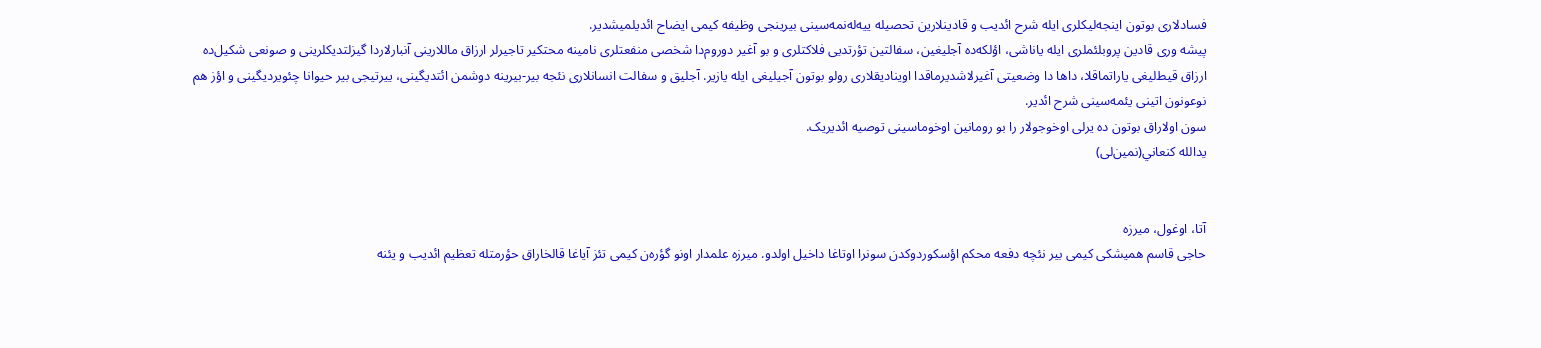فسادلاری بوتون اینجه‌لیکلری ایله شرح ائدیب و قادینلارین تحصیله ییه‌له‌نمه‌سینی بیرینجی وظیفه کیمی ایضاح ائدیلمیشدیر.
پیشه وری قادین پروبلئملری ایله یاناشی، اؤلکه‌ده آجلیغین، سفالتین تؤرتدیی فلاکتلری و بو آغیر دوروم‌دا شخصی منفعتلری نامینه محتکیر تاجیرلر ارزاق ماللارینی آنبارلاردا گیزلتدیکلرینی و صونعی شکیل‌ده ارزاق قیط‌لیغی یاراتماقلا، داها دا وضعیتی آغیرلاشدیرماقدا اوینادیقلاری رولو بوتون آجیلیغی ایله یازیر. آجلیق و سفالت انسانلاری نئجه بیر-بیرینه دوشمن ائتدیگینی، ییرتیجی بیر حیوانا چئویردیگینی و اؤز هم نوعونون اتینی یئمه‌سینی شرح ائدیر.
سون اولاراق بوتون ده یرلی اوخوجولار را بو رومانین اوخوماسینی توصیه ائدیریک.
يدالله كنعاني(نمین‌لی)


آتا، اوغول، میرزه
حاجی قاسم همیشکی کیمی بیر نئچه دفعه محکم اؤسکوردوکدن سونرا اوتاغا داخیل اولدو. میرزه علمدار اونو گؤره‌ن کیمی تئز آیاغا قالخاراق حؤرمتله تعظیم ائدیب و یئنه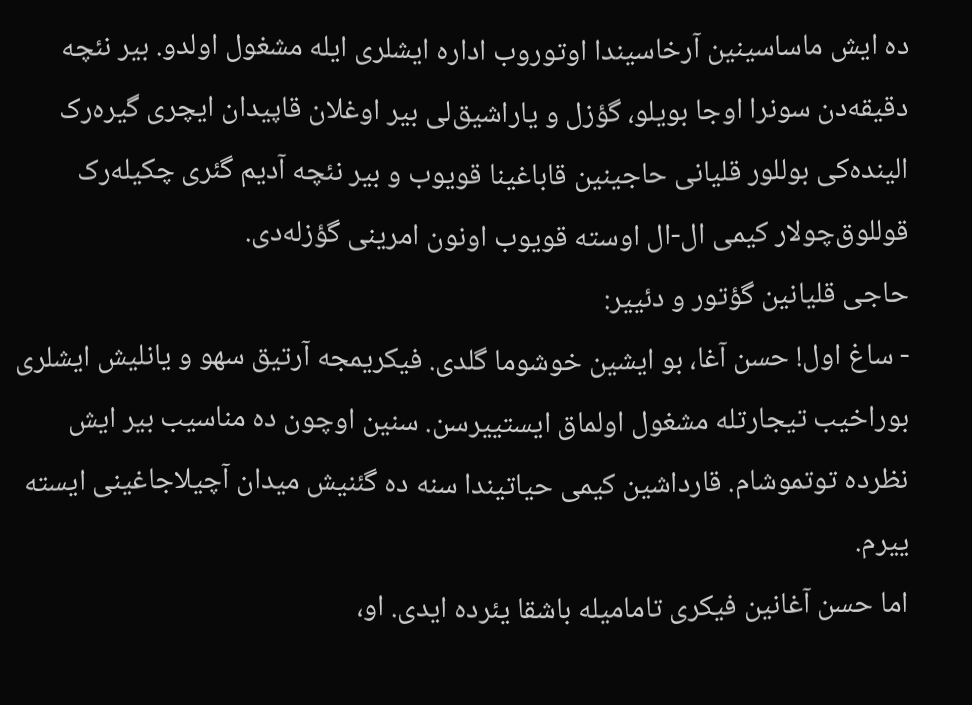ده ایش ماساسینین آرخاسیندا اوتوروب اداره ایشلری ایله مشغول اولدو. بیر نئچه دقیقه‌دن سونرا اوجا بویلو، گؤزل و یاراشیق‌لی بیر اوغلان قاپیدان ایچری گیره‌رک الینده‌کی بوللور قلیانی حاجینین قاباغینا قویوب و بیر نئچه آدیم گئری چکیله‌رک قوللوق‌چولار کیمی ال-ال اوسته قویوب اونون امرینی گؤزله‌دی.
حاجی قلیانین گؤتور و دئییر:
- ساغ اول! حسن آغا، بو ایشین خوشوما گلدی. فیکریمجه آرتیق سهو و یانلیش ایشلری بوراخیب تیجارتله مشغول اولماق ایستییرسن. سنین اوچون ده مناسیب بیر ایش نظرده توتموشام. قارداشین کیمی حیاتیندا سنه ده گئنیش میدان آچیلاجاغینی ایسته ییرم.
اما حسن آغانین فیکری تامامیله باشقا یئرده ایدی. او،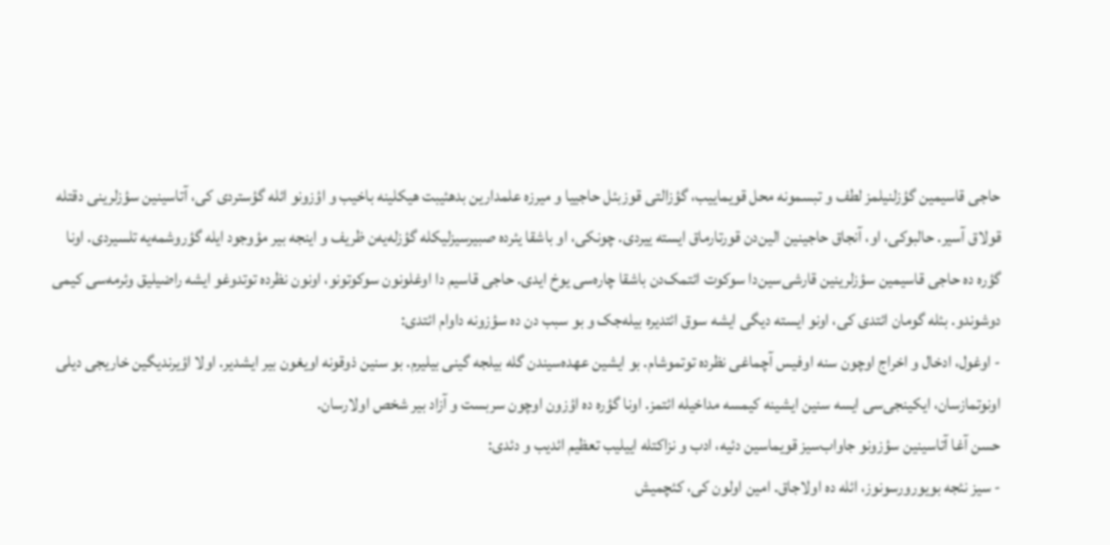حاجی قاسیمین گؤزلنیلمز لطف و تبسمونه محل قویماییب، گؤزالتی قوزبئل حاجییا و میرزه علمدارین بدهئیبت هیکلینه باخیب و اؤزونو ائله گؤستردی کی، آتاسینین سؤزلرینی دقتله قولاق آسیر. حالبوکی، او، آنجاق حاجینین الین‌دن قورتارماق ایسته ییردی. چونکی، او باشقا یئرده صبیرسیزلیکله گؤزله‌یه‌ن ظریف و اینجه بیر مؤوجود ایله گؤروشمه‌یه تلسیردی. اونا گؤره ده حاجی قاسیمین سؤزلرینین قارشی‌سین‌دا سوکوت ائتمک‌دن باشقا چاره‌سی یوخ ایدی. حاجی قاسیم دا اوغلونون سوکوتونو، اونون نظرده توتدوغو ایشه راضیلیق وئرمه‌سی کیمی دوشوندو. بئله گومان ائتدی کی، اونو ایسته دیگی ایشه سوق ائتدیره بیله‌جک و بو سبب دن ده سؤزونه داوام ائتدی:
- اوغول، ادخال و اخراج اوچون سنه اوفیس آچماغی نظرده توتموشام. بو ایشین عهده‌سیندن گله بیلجه گینی بیلیرم. بو سنین ذوقونه اویغون بیر ایشدیر. اولا اؤیرندیگین خاریجی دیلی اونوتمازسان، ایکینجی‌سی ایسه سنین ایشینه کیمسه مداخیله ائتمز. اونا گؤره ده اؤزون اوچون سربست و آزاد بیر شخص اولارسان.
حسن آغا آتاسینین سؤزونو جاواب‌سیز قویماسین دئیه، ادب و نزاکتله اییلیب تعظیم ائدیب و دئدی:
- سیز نئجه بویورورسونوز، ائله ده اولاجاق. امین اولون کی، کئچمیش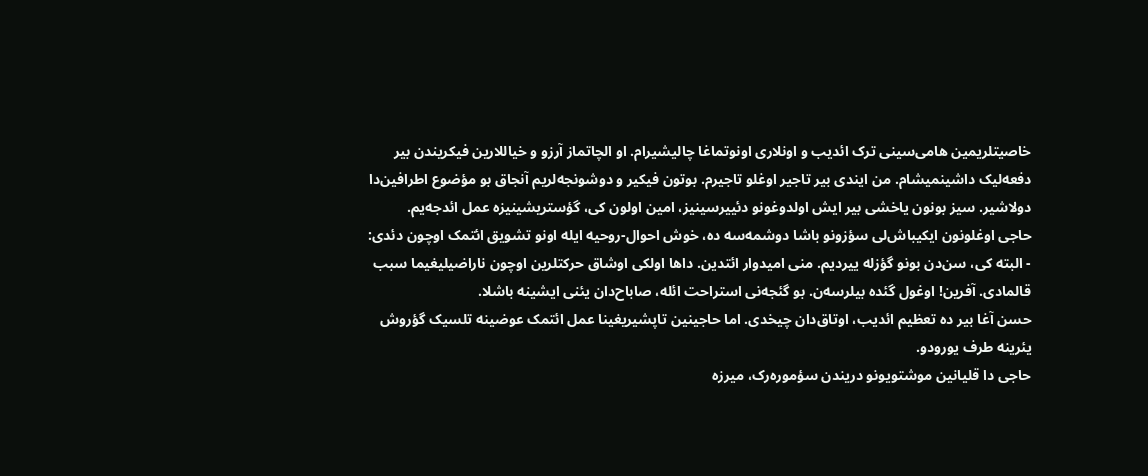خاصیتلریمین هامی‌سینی ترک ائدیب و اونلاری اونوتماغا چالیشیرام. او الچاتماز آرزو و خیاللارین فیکریندن بیر دفعه‌لیک داشینمیشام. من ایندی بیر تاجیر اوغلو تاجیرم. بوتون فیکیر و دوشونجه‌لریم آنجاق بو مؤضوع اطرافین‌دا دولاشیر. سیز بونون یاخشی بیر ایش اولدوغونو دئییرسینیز، امین اولون کی، گؤستریشینیزه عمل ائد‌جه‌یم.
حاجی اوغلونون ایکیباش‌لی سؤزونو باشا دوشمه‌سه ده، خوش احوال-روحیه ایله اونو تشویق ائتمک اوچون دئدی:
- البته کی، سن‌دن بونو گؤزله ییردیم. منی امیدوار ائتدین. داها اولکی اوشاق حرکتلرین اوچون ناراضیلیغیما سبب قالمادی. آفرین! اوغول گئده بیلرسه‌ن. بو گئجه‌نی استراحت ائله، صاباح‌دان یئنی ایشینه باشلا.
حسن آغا بیر ده تعظیم ائدیب، اوتاق‌دان چیخدی. اما حاجینین تاپشیریغینا عمل ائتمک عوضينه تلسیک گؤروش یئرينه طرف یورودو.
حاجی دا قلیانین موشتویونو دریندن سؤموره‌رک، میرزه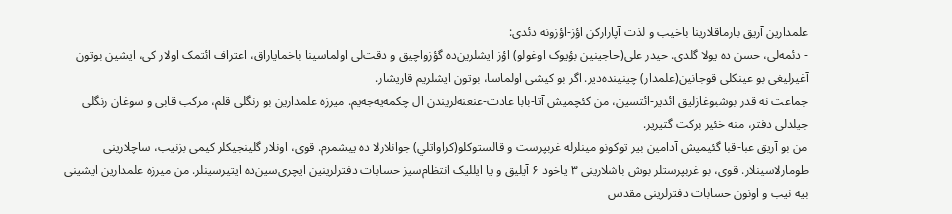علمدارین آریق بارماقلارینا باخیب و لذت آپارارکن اؤز-اؤزونه دئدی:
- دئمه‌لی، حسن ده یولا گلدی. حیدر علی(حاجینین بؤیوک اوغولو) اؤز ایشلرین‌ده گؤزواچیق و دقت‌لی اولماسینا باخمایاراق، اعتراف ائتمک اولار کی، ایشین بوتون آغیرلیغی بو عینکلی قوجانین(علمدار) چینینده‌دیر. اگر بو کیشی اولماسا، بوتون ایشلریم قاریشار.
جماعت نه قدر بوشبوغازلیق ائدیر-ائتسین، من کئچمیش آتا-بابا عادت-عنعنه‌لریندن ال چکمه‌یه‌جه‌یم. میرزه علمدارین بو رنگلی قلم، مرکب قابی و سوغان رنگلی جیلدلی دفتر، منه خئیر برکت گتیریر.
من بو آریق عبا-قبا گئیمیش آدامین بیر توکونو مینلرله غربپرست و قالستوکلو(كراواتلي) جوانلارلا ده ییشمر‌م. قوی، اونلار گلینجیکلر کیمی بزنیب، ساچلارینی طومارلاسینلار. قوی، بو غربپرستلر بوش باشلارینی ۳ یاخود ۶ آیلیق و یا ایللیک انتظام‌سیز حسابات دفترلرینین ایچری‌سین‌ده ایتیرسینلر. من میرزه علمدارین ایشینی بیه نیب و اونون حسابات دفترلرینی مقدس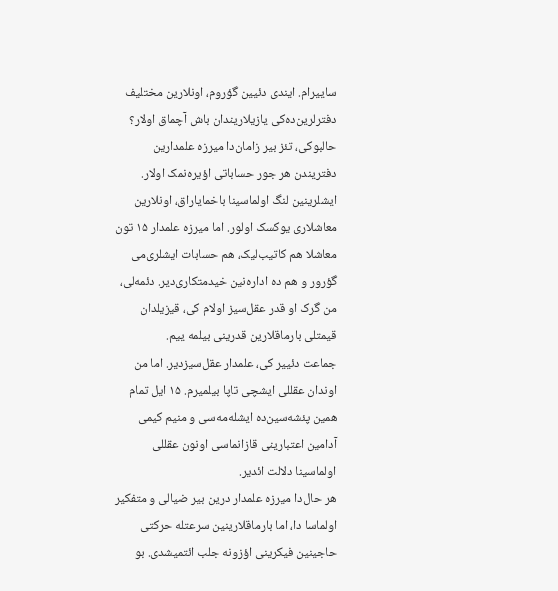ساییرام. ایندی دئیین گؤروم، اونلارین مختلیف دفترلرین‌ده‌کی یازیلاریندان باش آچماق اولار؟ حالبوکی، تئز بیر زامان‌دا میرزه علمدارین دفتریندن هر جور حساباتی اؤیره‌نمک اولار. ایشلرینین لنگ اولماسینا باخمایاراق، اونلارین معاشلاری یوکسک اولور. اما میرزه علمدار ۱۵ تو‌ن معاشلا هم کاتیب‌لیک، هم حسابات ایشلری‌می گؤرور و هم ده اداره‌نین خیدمتکاری‌دیر. دئمه‌لی، من گرک او قدر عقل‌سیز اولام کی، قیزیلدان قیمتلی بارماقلارین قدرینی بیلمه ییم.
جماعت دئییر کی، علمدار عقل‌سیزدیر. اما من اوندان عقللی ایشچی تاپا بیلمیرم. ۱۵ ایل تمام همین پئشه‌سین‌ده ایشله‌مه‌سی و منیم کیمی آدامین اعتبارینی قازانماسی اونون عقللی اولماسینا دلالت ائدیر.
هر حال‌دا میرزه علمدار درین بیر ضیالی و متفکیر اولماسا دا، اما بارماقلارینین سرعتله حرکتی حاجینین فیکرینی اؤزونه جلب ائتمیشدی. بو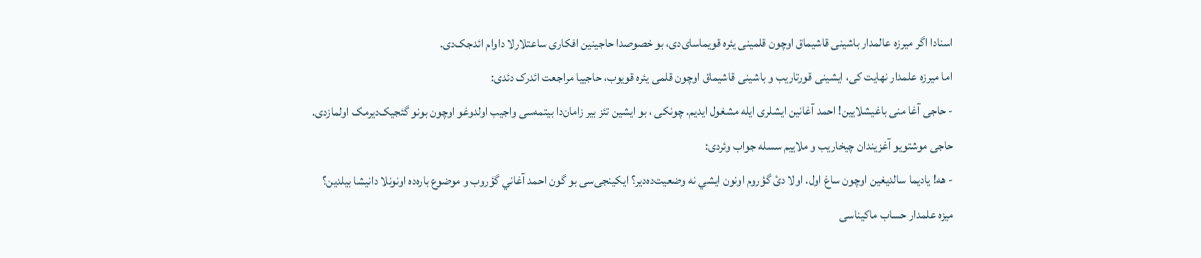اسنادا اگر میرزه عالمدار باشینی قاشیماق اوچون قلمینی یئره قویماسای‌دی، بو خصوصدا حاجینین افکاری ساعتلارلا داوام ائد‌جک‌دی.
اما میرزه علمدار نهایت کی، ایشینی قورتاریب و باشینی قاشیماق اوچون قلمی یئره قویوب، حاجییا مراجعت ائد‌رک دئدی:
- حاجی آغا منی باغیشلایین! احمد آغانین ایشلری ایله مشغول ایدیم. چونکی ، بو ایشین تئز بیر زامان‌دا بیتمه‌سی واجیب اولدوغو اوچون بونو گئجیک‌دیرمک اولمازدی.
حاجی موشتویو آغزیندان چیخاریب و ملاییم سسله جواب وئردی:
- هه! یادیما سالدیغین اوچون ساغ اول. اولا دئ گؤروم اونون ايشي نه وضعیت‌ده‌دیر؟ ایکینجی‌سی بو گون احمد آغاني گؤروب و موضوع باره‌ده اونونلا دانیشا بیلدین؟
میزه علمدار حساب ماکیناسی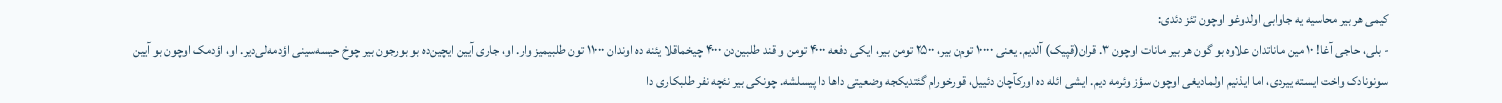کیمی هر بیر محاسیه يه جاوابی اولدوغو اوچون تئز دئدی:
- بلی، حاجی آغا! ۱۰ مین ماناتدان علاوه بو گون هر بیر مانات اوچون ۳. قران(قپیک) آلدیم. یعنی ۱۰۰۰۰ توم‌ن بیر، ۲۵۰۰ تومن بیر، ایکی دفعه ۴۰۰۰ تومن و قند طلبین‌دن ۴۰۰۰ چیخماقلا یئنه ده اوندان ۱۱۰۰۰ تو‌ن طلبیمیز وار. او، جاری آیین ایچین‌ده بو بورجون بیر چوخ حیسه‌سینی اؤد‌مه‌لی‌دیر. او، اؤد‌مک اوچون بو آیین سونونادک واخت ایسته ییردی، اما ايذنيم اولمادیغی اوچون سؤز وئرمه دیم. ایشی ائله ده اورکآچان دئییل، قورخورام گئتدیکجه وضعیتی داها دا پیسلشه. چونکی بیر نئچه نفر طلبکاری دا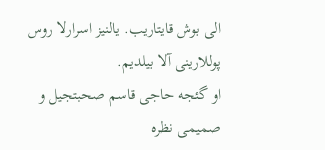الی بوش قایتاریب. یالنیز اسرارلا روس پوللارینی آلا بیلدیم.
او گئجه حاجی قاسم صحبتجیل و صمیمی نظره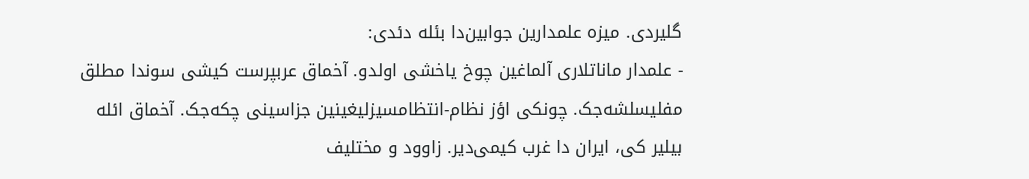گلیردی. میزه علمدارین جوابین‌دا بئله دئدی:
- علمدار ماناتلاری آلماغین چوخ یاخشی اولدو. آخماق عربپرست کیشی سوندا مطلق مفلیسلشه‌جک. چونکی اؤز نظام-انتظامسیزلیغینین جزاسینی چکه‌جک. آخماق ائله بیلیر کی، ایران دا غرب کیمی‌دیر. زاوود و مختلیف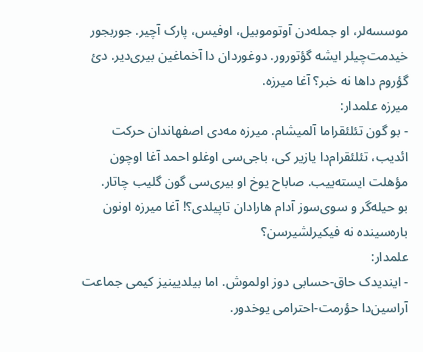موسسه‌لر، او جمله‌دن آوتوموبیل، اوفیس، پارک آچیر. جوربجور خیدمت‌چیلر ایشه گؤتورور. دوغوردان دا آخماغین بیری‌دیر. دئ گؤروم داها نه خبر؟ آغا میرزه.
میرزه علمدار:
- بو گون تئلئقراما آلمیشام. میرزه مه‌دی اصفهاندان حرکت ائدیب، تئلئقرام‌دا یازیر کی، باجی‌سی اوغلو احمد آغا اوچون مؤهلت ایسته‌ییب. صاباح یوخ او بیری‌سی گون گلیب چاتار.
بو حیله‌گر و سوی‌سوز آدام هارادان تاپیلدی؟! آغا میرزه اونون باره‌سینده نه فیکیرلشیرسن؟
علمدار:
- ایندیدک حاق-حسابی دوز اولموش. اما بیلدیینیز کیمی جماعت آراسین‌دا حؤرمت-احترامی یوخدور.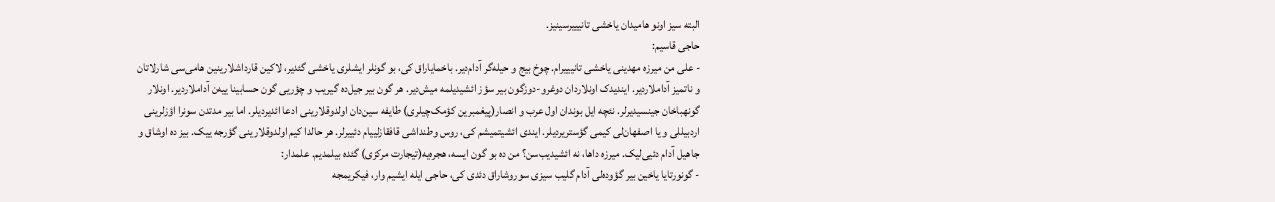البته سیز اونو هامیدان یاخشی تانیییرسینیز.
حاجی قاسیم:
- علی من میرزه مهدینی یاخشی تانیییرام. چوخ بیج و حیله‌گر آدام‌دیر. باخمایاراق کی، بو گونلر ایشلری یاخشی گئدیر، لاکین قارداشلارینین هامی‌سی شارلاتان و ناتمیز آداملاردیر. ایندیدک اونلاردان دوغرو-دوزگون بیر سؤز ائشیدیلمه میش‌دیر. هر گون بیر جیل‌ده گیریب و چؤریی گون حسابینا ییه‌ن آداملاردیر. اونلار گونهباخان جینسیدیرلر. نئچه ایل بوندان اول عرب و انصار(پیغمبرین کؤمک‌چیلری) طایفه سین‌دان اولدوقلارینی ادعا ائدیردیلر. اما بیر مدتدن سونرا اؤزلرینی اردبیللی و یا اصفهان‌لی کیمی گؤستریردیلر. ایندی ائشیتمیشم کی، روس وطنداشی قافقازلییام دئییرلر. هر حالد‌ا کیم اولدوقلارینی گؤرجه ییک. بیز ده اوشاق و جاهیل آدام دئیی‌لیک. میرزه داها، نه ائشیدیب‌سن؟ من ده بو گون ایسه، هجره‌یه(تیجارت مرکزی) گئده بیلمدیم. علمدار:
- گونورتایا یاخین بیر گؤوده‌لی آدام گلیب سیزی سوروشاراق دئدی کی، حاجی ایله ایشیم وار، فیکریمجه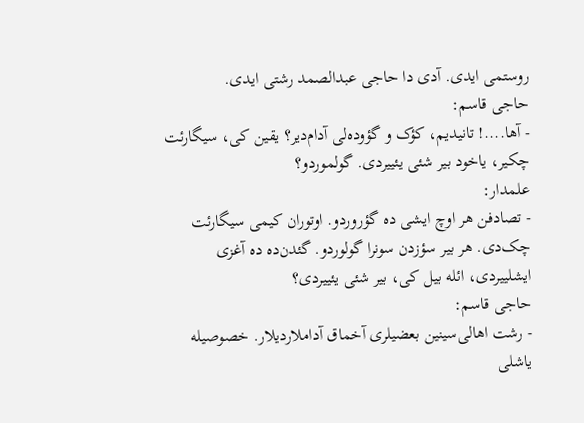روستمی ایدی. آدی دا حاجی عبدالصمد رشتی ایدی.
حاجی قاسم:
- آها....! تانیدیم، کؤک و گؤوده‌لی آدام‌دیر؟ یقین کی، سيگارئت چکیر، یاخود بیر شئی یئییردی. گولموردو؟
علمدار:
- تصادفن هر اوچ ایشی ده گؤروردو. اوتوران کیمی سيگارئت چک‌دی. هر بیر سؤزدن سونرا گولوردو. گئدن‌ده ده آغزی ایشلییردی، ائله بیل کی، بیر شئی یئییردی؟
حاجی قاسم:
- رشت اهالی‌سینین بعضیلری آخماق آداملاردیلار. خصوصیله یاشلی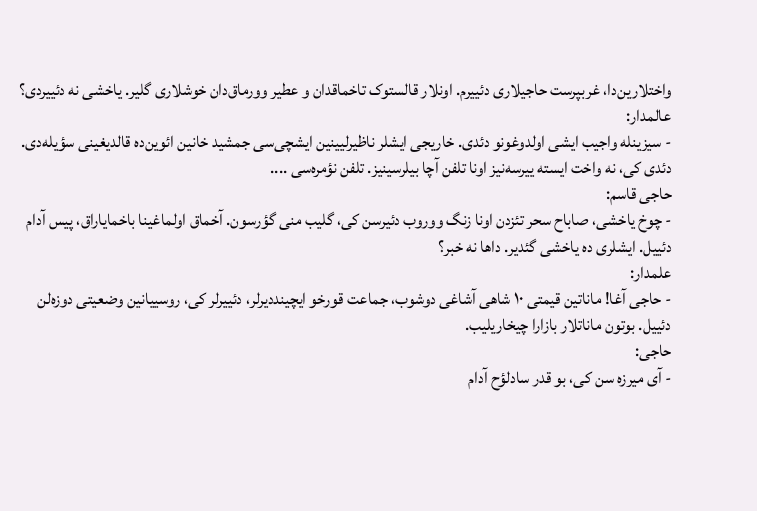واختلارین‌دا، غربپرست حاجیلاری دئییرم. اونلار قالستوک تاخماقدان و عطیر وورماق‌دان خوشلاری گلیر. یاخشی نه دئییردی؟
عالمدار:
- سیزینله واجیب ایشی اولدوغونو دئدی. خاریجی ایشلر ناظیرلیینین ایشچی‌سی جمشید خانین ائوین‌ده قالدیغینی سؤیله‌دی. دئدی کی، نه واخت ایسته ییرسه‌نیز اونا تلفن آچا بیلرسینیز. تلفن نؤمره‌سی ....
حاجی قاسم:
- چوخ یاخشی، صاباح سحر تئزدن اونا زنگ ووروب دئیرسن کی، گلیب منی گؤرسون. آخماق اولماغینا باخمایاراق، پیس آدام دئییل. ایشلری ده یاخشی گئدیر. داها نه خبر؟
علمدار:
- حاجی آغا! ماناتین قیمتی ۱۰ شاهی آشاغی دوشوب، جماعت قورخو ایچینددیرلر، دئییرلر کی، روسییانین وضعیتی دوزه‌لن دئییل. بوتون ماناتلار بازارا چیخاریلیب.
حاجی:
- آی میرزه سن کی، بو قدر سادلؤح آدام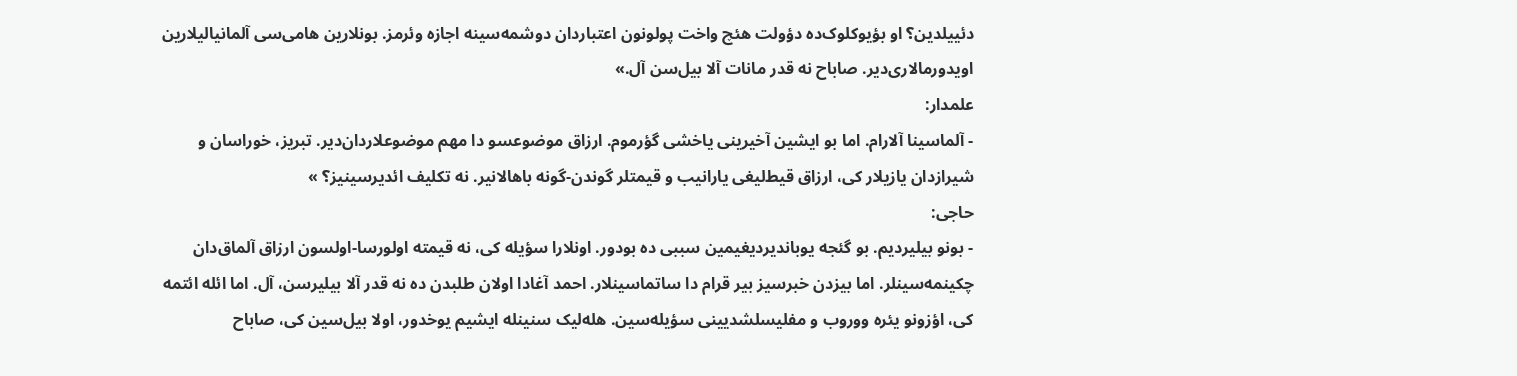دئییلدین؟ او بؤیوکلوک‌ده دؤولت هئچ واخت پولونون اعتباردان دوشمه‌سینه اجازه وئرمز. بونلارین هامی‌سی آلمانیالیلارین اویدورمالاری‌دیر. صاباح نه قدر مانات آلا بیل‌سن آل.»
علمدار:
- آلماسینا آلارام. اما بو ایشین آخیرینی یاخشی گؤرمو‌م. ارزاق موضوعسو دا مهم موضوعلاردان‌دیر. تبریز، خوراسان و شیرازدان یازیلار کی، ارزاق قیط‌لیغی یارانیب و قیمتلر گوندن-گونه باهالانیر. نه تکلیف ائدیرسینیز؟ »
حاجی:
- بونو بیلیردیم. بو گئجه یوباندیردیغیمین سببی ده بودور. اونلارا سؤیله کی، نه قیمته اولورسا-اولسون ارزاق آلماق‌دان چکینمه‌سینلر. اما بیزدن خبرسیز بیر قرام دا ساتماسینلار. احمد آغادا اولان طلبدن ده نه قدر آلا بیلیرسن، آل. اما ائله ائتمه کی، اؤزونو یئره ووروب و مفلیسلشدیینی سؤیله‌سین. هله‌لیک سنینله ایشیم یوخدور، اولا بیل‌سین کی، صاباح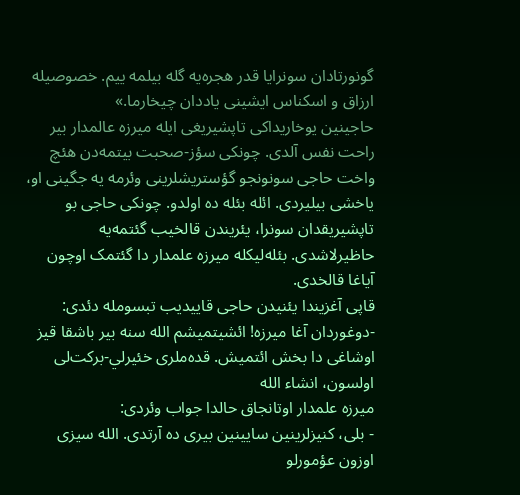گونورتادان سونرایا قدر هجره‌یه گله بیلمه ییم. خصوصیله ارزاق و اسكناس ایشینی یاددان چیخارما.»
حاجینین یوخاریداکی تاپشیریغی ایله میرزه عالمدار بیر راحت نفس آلدی. چونکی سؤز-صحبت بیتمه‌دن هئچ واخت حاجی سونونجو گؤستریشلرینی وئرمه یه جگینی او، یاخشی بیلیردی. ائله بئله ده اولدو. چونکی حاجی بو تاپشیریقدان سونرا، یئریندن قالخیب گئتمه‌یه حاظیرلاشدی. بئله‌لیکله میرزه علمدار دا گئتمک اوچون آیاغا قالخدی.
قاپی آغزیندا یئنیدن حاجی قاییدیب تبسومله دئدی:
-دوغوردان آغا میرزه! ائشیتمیشم الله سنه بیر باشقا قیز اوشاغی دا بخش ائتمیش. قده‌ملری خئیرلي-برکت‌لی اولسون، انشاء الله
میرزه علمدار اوتانجاق حالدا جواب وئردی:
- بلی، کنیزلرینین سایینین بیری ده آرتدی. الله سیزی اوزون عؤمورلو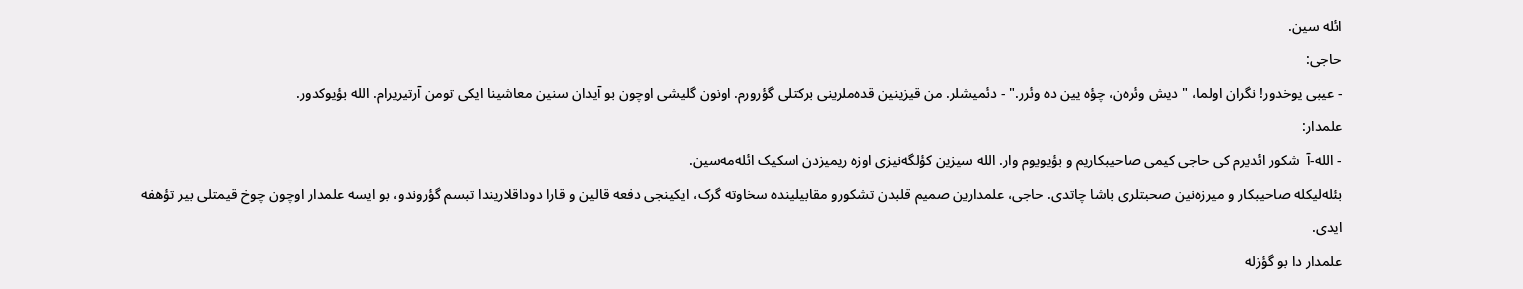ائله ‌سین.
حاجی:
- عيبی یوخدور! نگران اولما، " دیش وئره‌ن، چؤه یین ده وئرر." - دئمیشلر. من قیزینین قده‌ملرینی برکتلی گؤرور‌م. اونون گلیشی اوچون بو آیدان سنین معاشینا ایکی تومن آرتیریرام. الله بؤیوکدور.
علمدار:
- الله-آ  شکور ائدیرم کی حاجی کیمی صاحيبکاریم و بؤیویوم وار. الله سیزین کؤلگه‌نیزی اوزه ریمیزدن اسکیک ائله‌مه‌سین.
بئله‌لیکله صاحیبکار و میرزه‌نین صحبتلری باشا چاتدی. حاجی، علمدارین صمیم قلبدن تشکورو مقابیلینده سخاوته گرک، ایکینجی دفعه قالین و قارا دوداقلاریندا تبسم گؤروندو، بو ایسه علمدار اوچون چوخ قیمتلی بیر تؤهفه ایدی.
علمدار دا بو گؤزله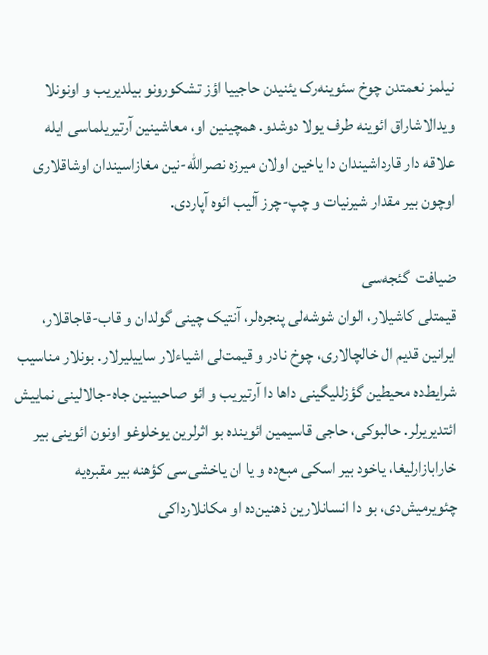نیلمز نعمتدن چوخ سئوینه‌رک یئنیدن حاجییا اؤز تشکورونو بیلدیریب و اونونلا ویدالاشاراق ائوینه طرف یولا دوشدو. همچینین او، معاشینین آرتیریلماسی ایله علاقه دار قارداشیندان دا یاخین اولان میرزه نصرالله-نين مغازاسیندان اوشاقلاری اوچون بیر مقدار شیرنیات و چپ-چرز آلیب ائوه آپاردی.

ضيافت  گئجه‌سی
قیمتلی کاشیلار، الوان شوشه‌لی پنجره‌لر، آنتیک چینی گولدان و قاب-قاجاقلار، ایرانین قدیم ال خالچالاری، چوخ نادر و قیمت‌لی اشیاءلار ساییلیرلار. بونلار مناسیب شرایط‌ده محیطین گؤزللیگینی داها دا آرتیریب و ائو صاحبینین جاه-جالالینی نماییش ائتدیریرلر. حالبوکی، حاجی قاسیمین ائوینده بو اثرلرین یوخلوغو اونون ائوینی بیر خارابازارلیغا، یاخود بیر اسکی مبع‌ده و یا ان یاخشی‌سی کؤهنه بیر مقبره‌یه چئویرمیش‌دی، بو دا انسانلارین ذهنين‌ده او مکانلارداکی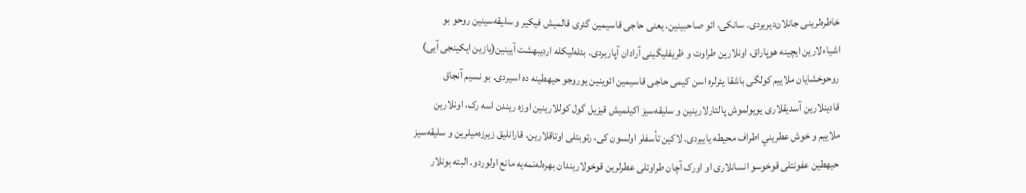خاطره‌لرینی جانلان‌دیریردی. سانکی، ائو صاحبینین، یعنی حاجی قاسیمین گئری قالمیش فیکیر و سلیقه‌سینین روحو بو اشیاءلارین ایچینه هوپاراق، اونلارین طراوت و ظریفلیگینی آرادان آپاریردی. بئله‌لیکله اردیبهشت آیینین(یازین ایکینجی آیی) روحوخشایان ملاییم کولگی باشقا یئرلره اسن کیمی حاجی قاسیمین ائوینین یوروجو حيهطينه ده اسیردی. بو نسیم آنجاق قادینلارین آسدیقلاری یویولموش پالتارلارینین و سلیقه‌سیز اکیلمیش قیزیل گول کوللارینین اوزه ریندن اسه رک، اونلارین ملاییم و خوش عطريني اطراف محیطه یاییردی. لاکین تأسفلر اولسون کی، رتوبتلی اوتاقلارین، قارانلیق زیرزه‌میلرین و سلیقه‌سیز حيهطين عفونتلی قوخوسو انسانلاری او اورک آچان طراوتلی عطرلرین قوخولاریندان بهره‌له‌نمه‌یه مانع اولوردو. البته بونلار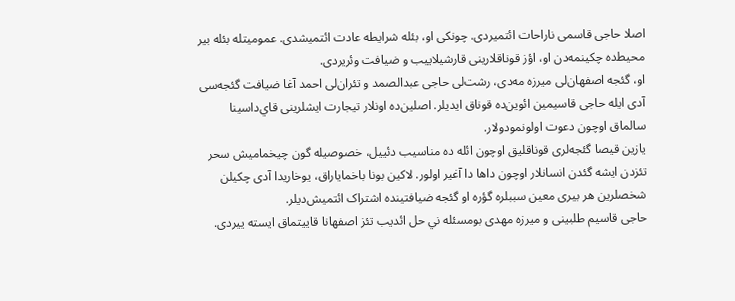اصلا حاجی قاسمی ناراحات ائتمیردی. چونکی او، بئله شرایطه عادت ائتمیشدی. عمومیتله بئله بیر محیط‌ده چکینمه‌دن او، اؤز قوناقلارینی قارشیلاییب و ضیافت وئریردی.
او، گئجه اصفهان‌لی میرزه مه‌دی، رشت‌لی حاجی عبدالصمد و تئران‌لی احمد آغا ضیافت گئجه‌سی آدی ایله حاجی قاسیمین ائوین‌ده قوناق ایدیلر. اصلین‌ده اونلار تیجارت ایشلرینی قاي‌داسینا سالماق اوچون دعوت اولونمو‌دولار.
یازین قیصا گئجه‌لری قوناقلیق اوچون ائله ده مناسیب دئییل، خصوصیله گون چیخمامیش سحر تئزدن ایشه گئدن انسانلار اوچون داها دا آغیر اولور. لاکین بونا باخمایاراق، یوخاریدا آدی چکیلن شخصلرین هر بیری معین سببلره گؤره او گئجه ضیافتینده اشتراک ائتمیش‌دیلر.
حاجی قاسیم طلبینی و میرزه مهدی بومسئله ني حل ائدیب تئز اصفهانا قاییتماق ایسته ییردی.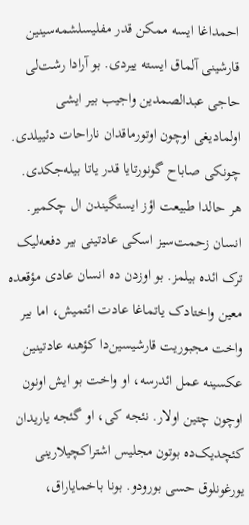احمداغا ایسه ممکن قدر مفلیسلشمه‌سینین قارشینی آلماق ایسته ییردی. بو آرادا رشت‌لی حاجی عبدالصمدين واجیب بیر ایشی اولمادیغی اوچون اوتورماقدان ناراحات دئییلدی. چونکی صاباح گونورتایا قدر یاتا بیله‌جکدی.
هر حالدا طبیعت اؤز ایستگیندن ال چکمیر. انسان زحمت‌سیز اسکی عادتینی بیر دفعه‌لیک ترک ائده بیلمز. بو اوزد‌ن ده انسان عادی مؤقعده معین واختادک یاتماغا عادت ائتمیش، اما بیر واخت مجبوریت قارشیسین‌دا کؤهنه عادتینین عکسینه عمل ائدرسه، او واخت بو ایش اونون اوچون چتین اولار. نئجه کی، او گئجه یاریدان کئچدیک‌ده بوتون مجلیس اشتراکچیلارینی یورغونلوق حسی بورودو. بونا باخمایاراق،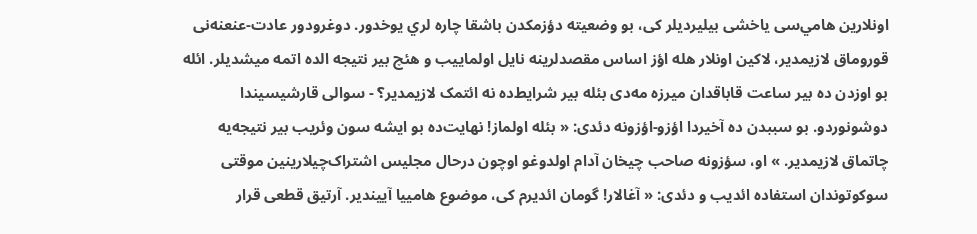اونلارین هامي‌سی یاخشی بیلیردیلر کی، بو وضعیته دؤزمکدن باشقا چاره لري یوخدور. دوغرودور عادت-عنعنه‌نی قوروماق لازیمدیر، لاکین اونلار هله اؤز اساس مقصدلرینه نایل اولماییب و هئچ بیر نتیجه الده اتمه ميشديلر. ائله بو اوزدن ده بیر ساعت قاباقدان میرزه مه‌دی بئله بیر شرایط‌ده نه ائتمک لازیمدیر؟ - سوالی قارشيسیندا دوشونوردو. بو سببدن ده آخیردا اؤزو-اؤزونه دئدی: « بئله اولماز! نهایت‌ده بو ایشه سون وئریب بیر نتیجه‌یه چاتماق لازیمدیر. » او، سؤزونه صاحب چیخان آدام اولدوغو اوچون درحال مجلیس اشتراک‌چیلارینین موقتی سوکوتوندان استفاده ائدیب و دئدی: « آغالار! گومان ائدیرم کی، موضوع هامییا آییندیر. آرتیق قطعی قرار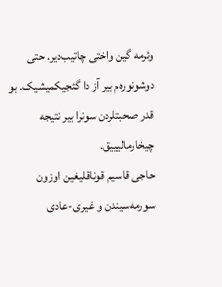وئرمه گین واختی چاتیب‌دیر. حتی دوشونوره‌م بیر آز دا گئجیکمیشیک. بو قدر صحبتلردن سونرا بیر نتیجه چیخارمالیییق.
حاجی قاسیم قوناقلیغین اوزون سورمه‌سیندن و غیری-عادی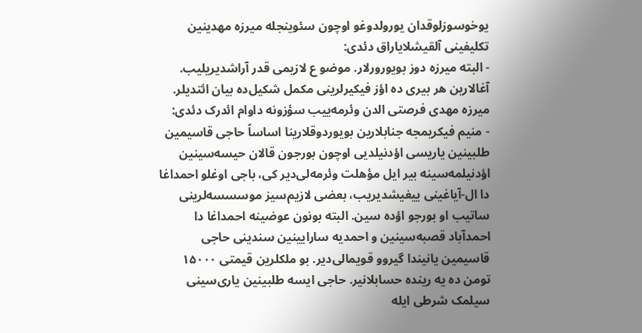یوخوسوزلوقدان یورولدوغو اوچون سئوینجله میرزه مهدینین تکلیفینی آلقیشلایاراق دئدی:
- البته میرزه دوز بویورورلار. موضو ع لازيمی قدر آراشدیریلیب. آغالارین هر بیری ده اؤز فیکیرلرینی مکمل شکیل‌ده بیان ائتدیلر.
میرزه مهدی فرصتی الد‌ن وئرمه‌ییب سؤزونه داوام ائد‌رک دئدی:
- منیم فیکریمجه جنابلارین بویوردوقلارینا اساساً حاجی قاسیمین طلبینین یاریسی اؤدنیلدیی اوچون بورجون قالان حیسه‌سینین اؤدنیلمه‌سینه بیر ایل مؤهلت وئرمه‌لی‌دیر کی، باجی اوغلو احمداغا دا ال-آیاغینی ییغیشدیریب، بعضی لازیم‌سیز موسسسه‌لرینی ساتیب او بورجو اؤد‌ه سین. البته بونون عوضینه احمداغا دا احمدآباد قصبه‌سینین و احمدیه سارایینین سندینی حاجی قاسیمین یانیندا گیروو قویمالی‌دیر. بو ملکلرین قیمتی ۱۵۰۰۰ تومن ده یه رینده حسابلانیر. حاجی ایسه طلبینین یاری‌سینی سیلمک شرطی ایله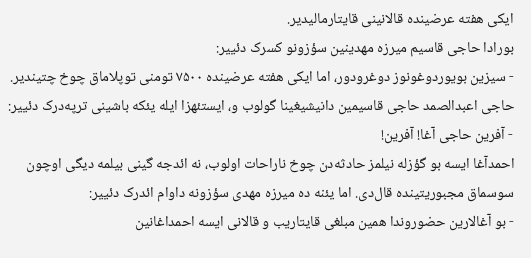ایکی هفته عرضینده قالانینی قایتارمالیدیر.
بورادا حاجی قاسیم میرزه مهدینین سؤزونو کسرک دئییر:
- سیزین بویوردوغونوز دوغرودور، اما ایکی هفته عرضینده ۷۵۰۰ تومنی توپلاماق چوخ چتیندیر.
حاجی اعبدالصمد حاجی قاسیمین دانیشیغینا گولوب و، ایستئهزا ایله یئکه باشینی ترپه‌د‌رک دئییر:
- آفرین حاجی آغا! آفرین!
احمدآغا ایسه بو گؤزله نیلمز حادثه‌دن چوخ ناراحات اولوب، نه ائدجه گینی بیلمه دیگی اوچون سوسماق مجبوریتینده قال‌دی. اما یئنه ده میرزه مهدی سؤزونه داوام ائد‌رک دئییر:
- بو آغالارین حضوروندا همین مبلغی قایتاریب و قالانی ایسه احمداغانین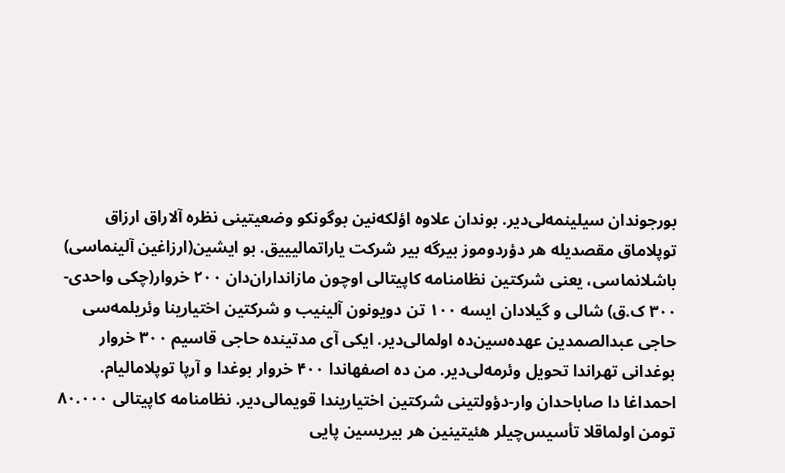بورجوندان سیلینمه‌لی‌دیر. بوندان علاوه اؤلکه‌نین بوگونکو وضعیتینی نظره آلاراق ارزاق توپلاماق مقصدیله هر دؤردوموز بیرگه بیر شرکت یاراتمالیییق. بو ایشین(ارزاغین آلینماسی) باشلانماسی، یعنی شرکتین نظامنامه کاپیتالی اوچون مازانداران‌دان ۲۰۰ خروار(چکی واحدی- ۳۰۰ ک.ق) شالی و گیلا‌دان ایسه ۱۰۰ تن دویونون آلینیب و شرکتین اختیارینا وئریلمه‌سی حاجی عبدالصمدين عهده‌سین‌ده اولمالی‌دیر. ایکی آی مدتینده حاجی قاسیم ۳۰۰ خروار بوغدانی تهراندا تحویل وئرمه‌لی‌دیر. من ده اصفهاندا ۴۰۰ خروار بوغدا و آرپا توپلامالیام. احمداغا دا صاباحدان وار-دؤولتینی شرکتین اختیاریندا قویمالی‌دیر. نظامنامه کاپیتالی ۸۰.۰۰۰ تومن اولماقلا تأسیس‌چیلر هئیتینین هر بیریسین پایی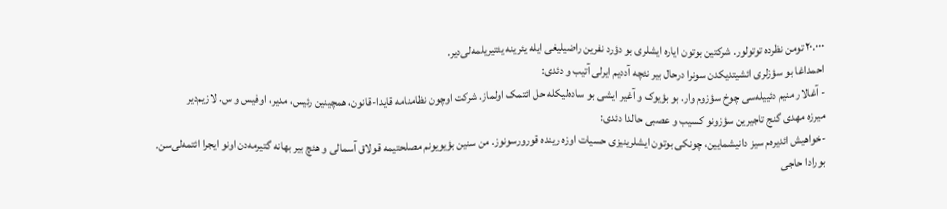۲۰.۰۰۰ تومن نظرده توتولور. شرکتین بوتون ایاره ایشلری بو دؤرد نفرین راضیلیغی ایله یئرینه یئتیریلمه‌لی‌دیر.
احمداغا بو سؤزلری ائشیتدیکدن سونرا درحال بیر نئچه آددیم ایر‌لی آتیب و دئدی:
- آغالار منیم دئییله‌سی چوخ سؤزوم وار. بو بؤیوک و آغیر ایشی بو ساده‌لیکله حل ائتمک اولماز. شرکت اوچون نظامنامه قایدا-قانون، همچینین رئیس، مدیر، اوفیس و س. لازیم‌دیر
میرزه مهدی گنج تاجیرین سؤزونو کسیب و عصبی حالدا دئدی:
-خواهیش ائدیره‌م سیز دانیشمایین، چونکی بوتون ایشلرینیزی حسیات اوزه رینده قورورسونوز. من سنین بؤیویونم مصلحتیمه قولاق آسمالی و هئچ بیر بهانه گتیرمه‌دن اونو ایجرا ائتمه‌لی‌سن.
بورادا حاجی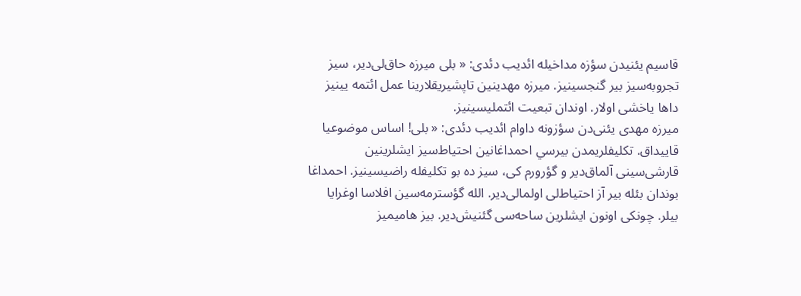قاسیم یئنیدن سؤزه مداخیله ائدیب دئدی: « بلی میرزه حاق‌لی‌دیر، سیز تجروبه‌سیز بیر گنجسینیز. میرزه مهدینین تاپشیریقلارینا عمل ائتمه یینیز داها یاخشی اولار. اوندان تبعیت ائتملیسینیز.
میرزه مهدی یئنی‌دن سؤزونه داوام ائدیب دئدی: « بلی! اساس موضوعیا قاییداق. تکلیفلریمدن بیرسي احمداغانین احتیاط‌سیز ایشلرینین قارشی‌سینی آلماق‌دیر و گؤرورم کی، سیز ده بو تکلیفله راضیسینیز. احمداغا بوندان بئله بیر آز احتیاط‌لی اولمالی‌دیر. الله گؤسترمه‌سین افلاسا اوغرایا بیلر. چونکی اونون ایشلرین ساحه‌سی گئنیش‌دیر. بیز هامیمیز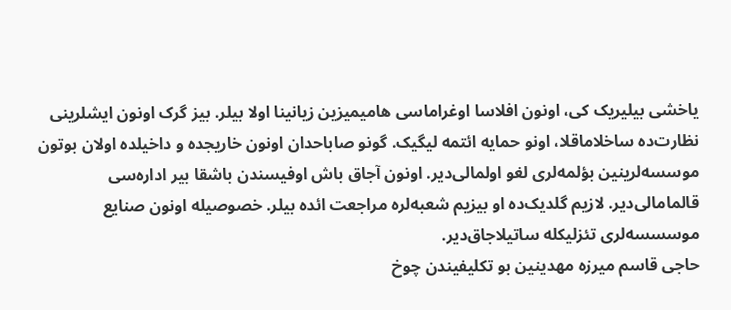یاخشی بیلیریک کی، اونون افلاسا اوغراماسی هامیمیزین زیانینا اولا بیلر. بیز گرک اونون ایشلرینی نظارت‌ده ساخلاماقلا، اونو حمایه ائتمه لیگیک. گونو صاباحدان اونون خاریجده و داخیلده اولان بوتون موسسه‌لرینین بؤلمه‌لری لغو اولمالی‌دیر. اونون آجاق باش اوفيسندن باشقا بیر اداره‌سی قالمامالی‌دیر. لازیم گلدیک‌ده او بیزیم شعبه‌لره مراجعت ائده بیلر. خصوصیله اونون صنایع موسسسه‌لری تئزلیکله ساتیلاجاق‌دیر.
حاجی قاسم میرزه مهدینین بو تکلیفیندن چوخ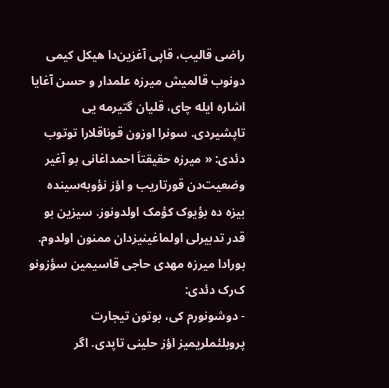راضی قالیب، قاپی آغزین‌دا هیکل کیمی دونوب قالمیش میرزه علمدار و حسن آغایا اشاره ایله چای، قلیان گتیرمه یی تاپشیردی. سونرا اوزون قوناقلارا توتوب دئدی: « میرزه حقیقتاَ احمداغانی بو آغیر وضعیت‌دن قورتاریب و اؤز نؤوبه‌سینده بیزه ده بؤیوک کؤمک اولدونوز. سیزین بو قدر تدبیرلی اولماغینیزدان ممنون اولدوم.
بورادا میرزه مهدی حاجی قاسیمین سؤزونو ک‌رک دئدی:
- دوشونورم کی، بوتون تیجارت پروبلئملریمیز اؤز حلینی تاپدی. اگر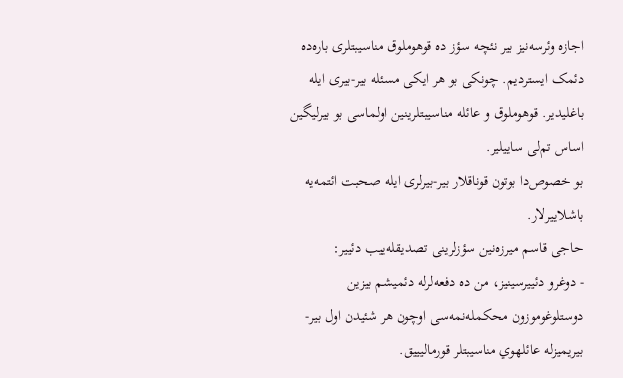اجازه وئرسه‌نیز بیر نئچه سؤز ده قوهوملوق مناسیبتلری باره‌ده دئمک ایستردیم. چونکی بو هر ایکی مسئله بیر-بیری ایله باغلیدیر. قوهوملوق و عائله مناسیبتلرینین اولماسی بو بیرلیگین اساس تم‌لی ساییلیر.
بو خصوص‌دا بوتون قوناقلار بیر-بیرلری ایله صحبت ائتمه‌یه باشلاییرلار.
حاجی قاسم میرزه‌نین سؤزلرینی تصدیقله‌ییب دئییر:
- دوغرو دئییرسینیز، من ده دفعه‌لرله دئمیشم بیزین دوستلوغوموزون محکمله‌نمه‌سی اوچون هر شئیدن اول بیر-بیریمیزله عائلهوي مناسیبتلر قورمالیییق.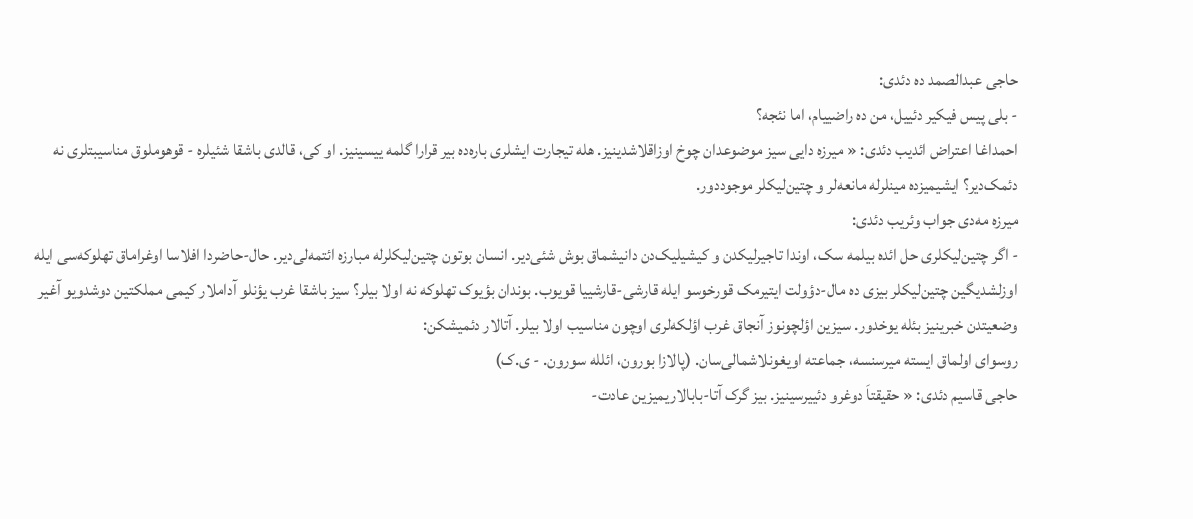حاجی عبدالصمد ده دئدی:
- بلی پیس فیکیر دئییل، من ده راضییام، اما نئجه؟
احمداغا اعتراض ائدیب دئدی: « میرزه دایی سیز موضوعدان چوخ اوزاقلاشدینیز. هله تیجارت ایشلری باره‌ده بیر قرارا گلمه ییسینیز. او کی، قالدی باشقا شئیلره - قوهوملوق مناسیبتلری نه دئمک‌دیر؟ ایشیمیزده مینلرله مانعه‌لر و چتین‌لیکلر موجوددور.
میرزه مه‌دی جواب وئریب دئدی:
- اگر چتین‌لیکلری حل ائده بیلمه سک، اوندا تاجیرلیکدن و کیشیلیک‌دن دانیشماق بوش شئی‌دیر. انسان بوتون چتین‌لیکلرله مبارزه ائتمه‌لی‌دیر. حال-حاضردا افلاسا اوغراماق تهلوکه‌سی ایله اوزلشدیگین چتین‌لیکلر بیزی ده مال-دؤولت ایتیرمک قورخوسو ایله قارشی-قارشییا قویوب. بوندان بؤیوک تهلوکه نه اولا بیلر؟ سیز باشقا غرب يؤنلو آداملار کیمی مملکتین دوشدویو آغیر وضعیتدن خبرینیز بئله یوخدور. سیزین اؤلچونوز آنجاق غرب اؤلکه‌لری اوچون مناسیب اولا بیلر. آتالار دئمیشکن:
روسوای اولماق ایسته میرسنسه، جماعته اویغونلاشمالی‌سان. (پالازا بورون، ائلله سورون. - ی.ک)
حاجی قاسیم دئدی: « حقیقتاَ دوغرو دئییرسینیز. بیز گرک آتا-بابالاریمیزین عادت-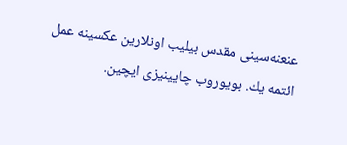عنعنه‌سینی مقدس بیلیب اونلارین عکسینه عمل ائتمه يك. بویوروب چایینیزی ایچین.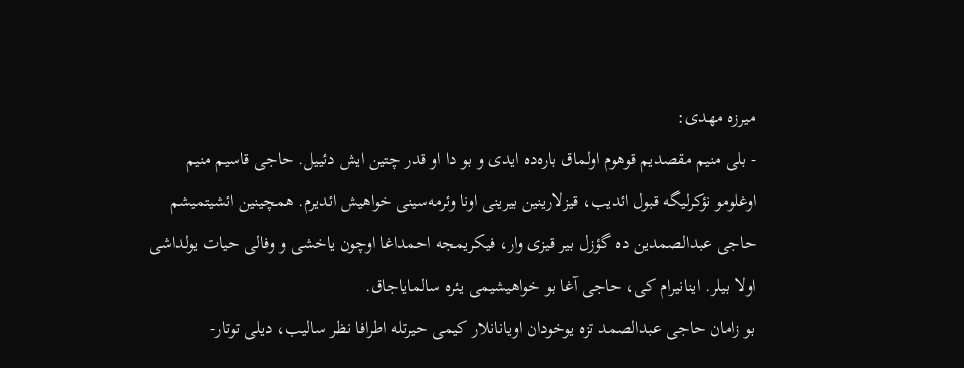میرزه مهدی:
- بلی منیم مقصدیم قوهوم اولماق باره‌ده ایدی و بو دا او قدر چتین ایش دئییل. حاجی قاسیم منیم اوغلومو نؤکرلیگه قبول ائدیب، قیزلارینین بیرینی اونا وئرمه‌سینی خواهیش ائدیرم. همچینین ائشیتمیشم حاجی عبدالصمدين ده گؤزل بیر قیزی وار، فیکریمجه احمداغا اوچون یاخشی و وفالی حیات یولداشی اولا بیلر. اینانیرام کی، حاجی آغا بو خواهیشیمی یئره سالمایاجاق.
بو زامان حاجی عبدالصمد تزه یوخودان اویانانلار کیمی حیرتله اطرافا نظر سالیب، دیلی توتار-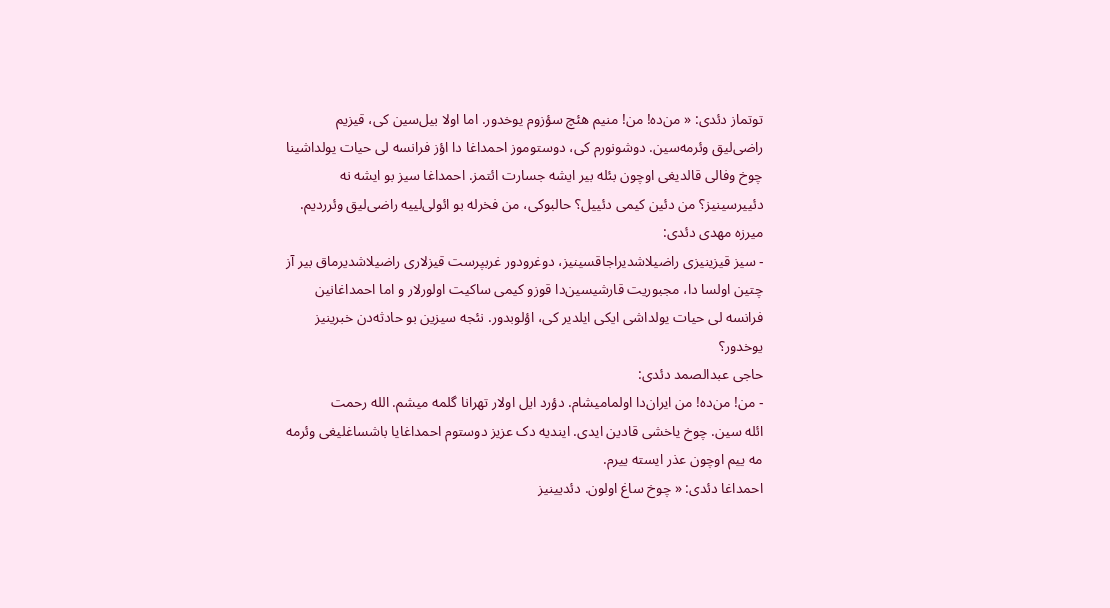توتماز دئدی: « من‌ده! من! منیم هئچ سؤزوم یوخدور. اما اولا بیل‌سین کی، قیزیم راضی‌لیق وئرمه‌سین. دوشونور‌م کی، دوستوموز احمداغا دا اؤز فرانسه لی حیات یولداشینا چوخ وفالی قالدیغی اوچون بئله بیر ایشه جسارت ائتمز. احمداغا سیز بو ایشه نه دئییرسینیز؟ من دئین کیمی دئییل؟ حالبوکی، من فخرله بو ائولی‌لییه راضی‌لیق وئرردیم.
میرزه مهدی دئدی:
- سیز قیزینیزی راضیلاشدیراجاقسینیز، دوغرودور غربپرست قیزلاری راضیلاشدیرماق بیر آز چتین اولسا دا، مجبوریت قارشیسین‌دا قوزو کیمی ساکیت اولورلار و اما احمداغانین فرانسه لی حیات یولداشی ایکی ایلدیر کی، اؤلوبدور. نئجه سیزین بو حادثه‌دن خبرینیز یوخدور؟
حاجی عبدالصمد دئدی:
- من! من‌ده! من ایران‌دا اولمامیشام. دؤرد ایل اولار تهرانا گلمه میشم. الله رحمت ائله ‌سین. چوخ یاخشی قادین ایدی. ایندیه دک عزیز دوستوم احمداغایا باشساغلیغی وئرمه مه ییم اوچون عذر ایسته ییرم.
احمداغا دئدی: « چوخ ساغ اولون. دئدیینیز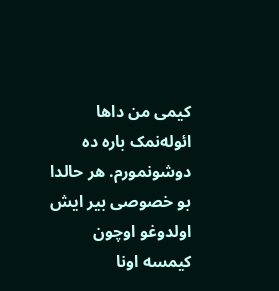کیمی من داها ائوله‌نمک باره ده دوشونمورم. هر حالدا بو خصوصی بیر ایش اولدوغو اوچون کیمسه اونا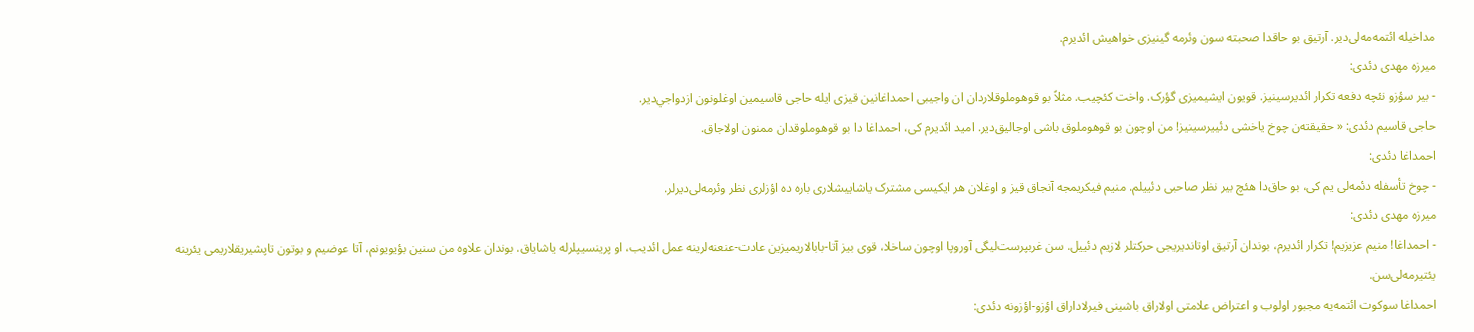مداخیله ائتمه‌مه‌لی‌دیر. آرتیق بو حاقدا صحبته سون وئرمه گینیزی خواهیش ائدیر‌م.
میرزه مهدی دئدی:
- بیر سؤزو نئچه دفعه تکرار ائدیرسینیز. قویون ایشیمیزی گؤرک. واخت کئچیب. مثلاً بو قوهوملوقلاردان ان واجیبی احمداغانین قیزی ایله حاجی قاسیمین اوغلونون ازدواجي‌دیر.
حاجی قاسیم دئدی: « حقیقته‌ن چوخ یاخشی دئییرسینیز! من اوچون بو قوهوملوق باشی اوجالیق‌دیر. امید ائدیرم کی، احمداغا دا بو قوهوملوقدان ممنون اولاجاق.
احمداغا دئدی:
- چوخ تأسفله دئمه‌لی یم کی، بو حاق‌دا هئچ بیر نظر صاحبی دئییلم. منیم فیکریمجه آنجاق قیز و اوغلان هر ایکیسی مشترک یاشاییشلاری باره ده اؤزلری نظر وئرمه‌لی‌دیرلر.
میرزه مهدی دئدی:
- احمداغا! منیم عزیزیم! تکرار ائدیر‌م، بوندان آرتیق اوتاندیریجی حرکتلر لازیم دئییل. سن غربپرست‌لیگی آوروپا اوچون ساخلا، قوی بیز آتا-بابالاریمیزین عادت-عنعنه‌لرینه عمل ائدیب، او پرینسیپلرله یاشایاق. بوندان علاوه من سنین بؤیویونم، آتا عوضيم و بوتون تاپشیریقلاریمی یئرینه یئتیرمه‌لی‌سن.
احمداغا سوکوت ائتمه‌یه مجبور اولوب و اعتراض علامتی اولاراق باشینی فیرلاداراق اؤزو-اؤزونه دئدی: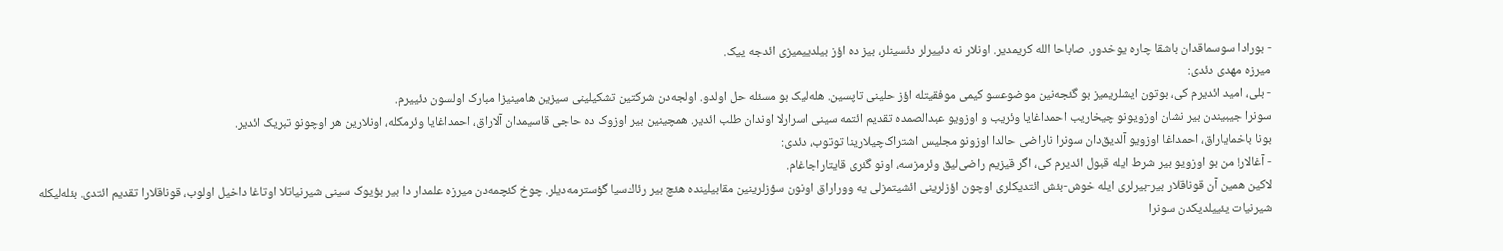- بورادا سوسماقدان باشقا چاره یوخدور. صاباحا الله کریمدیر. اونلار نه دئییرلر دئسینلر، بیز ده اؤز بیلدییمیزی ائدجه ییک.
میرزه مهدی دئدی:
- بلی، امید ائدیر‌م کی، بوتون ایشلریمیز بو گئجه‌نین موضوعسو کیمی موفقیتله اؤز حلینی تاپسین. هله‌لیک بو مسئله حل اولدو. اولجه‌دن شرکتین تشکیلینی سیزین هامینیزا مبارک اولسون دئییرم.
سونرا جیبیندن بیر نشان اوزویونو چیخاریب احمداغایا وئریب و اوزویو عبدالصمده تقدیم ائتمه سینی اسرارلا اوندان طلب ائدیر. همچینین بیر اوزوک ده حاجی قاسیمدان آلاراق، احمداغایا وئرمکله، اونلارین هر اوچونو تبریک ائدیر.
بونا باخمایاراق، احمداغا اوزویو آلدیق‌دان سونرا ناراضی حالدا اوزونو مجلیس اشتراک‌چیلارینا توتوب، دئدی:
- آغالار! من بو اوزویو بیر شرط ایله قبول ائدیرم کی، اگر قیزیم راضی‌لیق وئرمزسه، اونو گئری قایتاراجاغام.
لاکین همین آن قوناقلار بیر-بیرلری ایله خوش-بئش ائتدیکلری اوچون اؤزلرینی ائشیتمزلی یه ووراراق اونون سؤزلرینین مقابیلینده هئچ بیر رئاك‌سیا گؤسترمه‌دیلر. چوخ کئچمه‌دن میرزه علمدار دا بیر بؤیوک سینی شیرنیاتلا اوتاغا داخیل اولوب، قوناقلارا تقدیم ائتدی. بئله‌لیکله شیرنیات یئییلدیکدن سونرا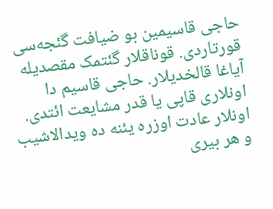حاجی قاسیمین بو ضیافت گئجه‌سی قورتاردی. قوناقلار گئتمک مقصدیله آیاغا قالخدیلار. حاجی قاسیم دا اونلاری قاپی یا قدر مشایعت ائتدی. اونلار عادت اوزره یئنه ده ویدالاشیب و هر بیری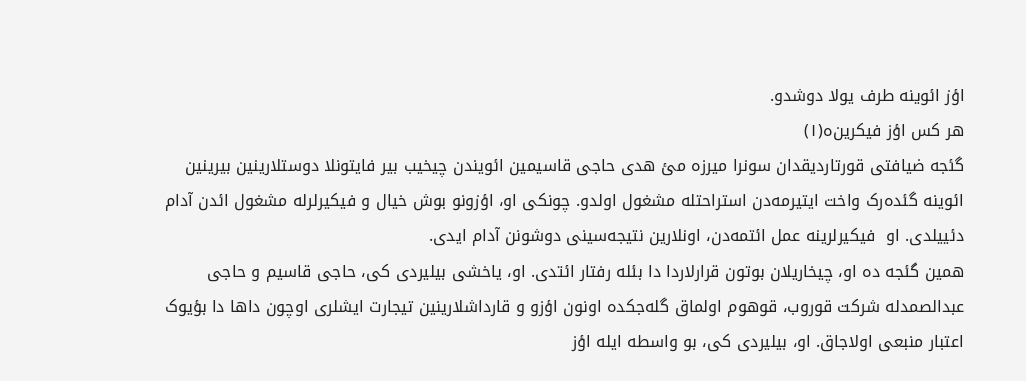اؤز ائوینه طرف یولا دوشدو.
هر کس اؤز فیکرین‌ه(۱)
گئجه ضیافتی قورتاردیقدان سونرا میرزه مئ هدی حاجی قاسیمین ائویندن چیخیب بیر فایتونلا دوستلارینین بیرینین ائوینه گئده‌رک واخت ایتیرمه‌دن استراحتله مشغول اولدو. چونکی او، اؤزونو بوش خیال و فیکیرلرله مشغول ائد‌ن آدام دئییلدی. او  فیکیرلرینه عمل ائتمه‌دن، اونلارین نتیجه‌سینی دوشونن آدام ایدی.
همین گئجه ده او، چیخاریلان بوتون قرارلاردا دا بئله رفتار ائتدی. او، یاخشی بیلیردی کی، حاجی قاسیم و حاجی عبدالصمدله شرکت قوروب، قوهوم اولماق گله‌جکده اونون اؤزو و قارداشلارینین تیجارت ایشلری اوچون داها دا بؤیوک اعتبار منبعی اولاجاق. او، بیلیردی کی، بو واسطه ایله اؤز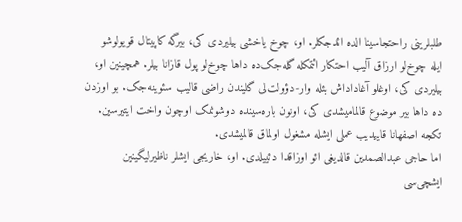طلبلرینی راحتجاسینا الده ائد‌جکلر. او، چوخ یاخشی بیلیردی کی، بیرگه کاپیتال قویولوشو ایله چوخ‌لو ارزاق آلیب احتکار ائتمکله گله‌جک‌ده داها چوخ‌لو پول قازانا بیلر. همچینین او، بیلیردی کی، اوغلو آغاداداش بئله وار-دؤولت‌لی گلیندن راضی قالیب سئوینه‌جک. بو اوزدن ده داها بیر موضوع قالمامیشدی کی، اونون باره‌سینده دوشونمک اوچون واخت ایتیرسین. تکجه اصفهانا قاییدیب عملی ایشله مشغول اولماق قالمیشدی.
اما حاجی عبدالصمدين قالدیغی ائو اوزاقدا دئییلدی. او، خاریجی ایشلر ناظیرلیگینین ایشچی‌سی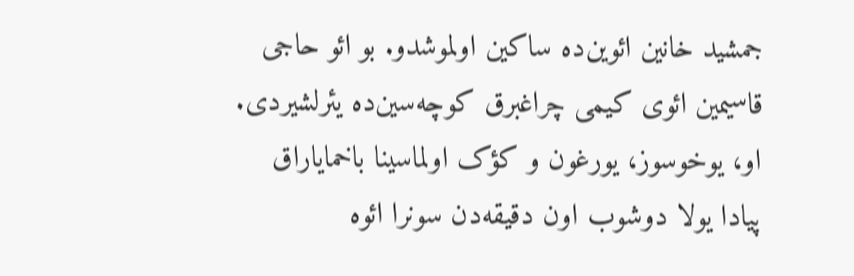جمشید خانین ائوین‌ده ساکین اولموشدو. بو ائو حاجی قاسیمین ائوی کیمی چراغبرق کوچه‌سین‌ده یئرلشیردی. او، یوخوسوز، یورغون و کؤک اولماسینا باخمایاراق پیادا یولا دوشوب اون دقیقه‌دن سونرا ائوه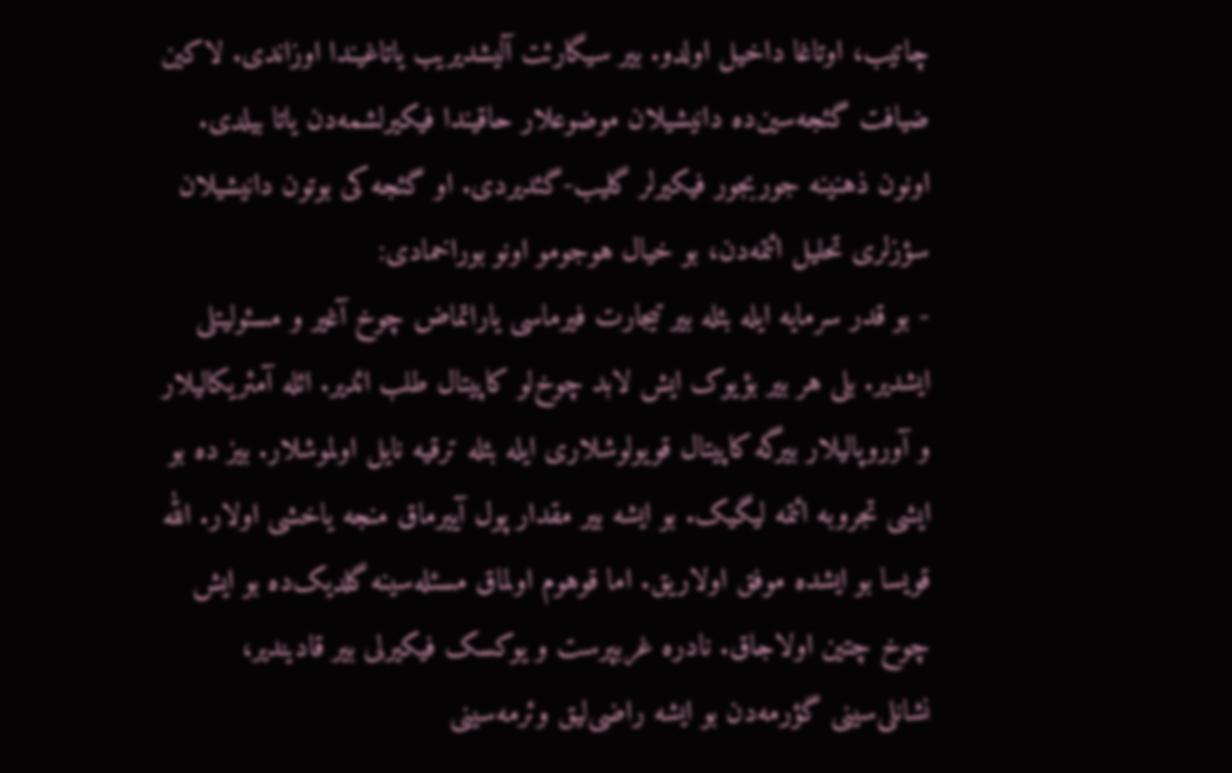چاتیب، اوتاغا داخیل اولدو. بیر سیگارئت آلیشدیریب یاتاغیندا اوزاندی. لاکین ضیافت گئجه‌سین‌ده دانیشیلان موضوعلار حاقیندا فیکیرلشمه‌دن یاتا بیلدی. اونون ذهنينه جوربجور فیکیرلر گلیب-گئدیردی. او گئجه کی بوتون دانیشیلان سؤزلری تحلیل ائتمه‌دن، بو خیال هوجومو اونو بوراخمادی:
- بو قدر سرمایه ایله بئله بیر تیجارت فیرماسی یاراتماض چوخ آغیر و مسئولیتلی ایشدیر. بلی هر بیر بؤیوک ایش لابد چوخ‌لو کاپیتال طلب ائدیر. ائله آمئریکالیلار و آوروپالیلار بیرگه کاپیتال قویولوشلاری ایله بئله ترقیه نایل اولموشلار. بیز ده بو ایشی تجروبه ائتمه لیگیک. بو ایشه بیر مقدار پول آییرماق منجه یاخشی اولار. الله قویسا بو ایشده موفق اولاریق. اما قوهوم اولماق مسئله‌سینه گلدیک‌ده بو ایش چوخ چتین اولاجاق. نادره غربپرست و یوکسک فیکیرلی بیر قادیندیر، نشانلی‌سینی گؤرمه‌دن بو ایشه راضی‌لیق وئرمه‌سینی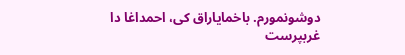دوشونمورم. باخمایاراق کی، احمداغا دا غربپرست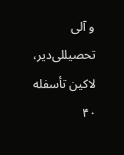و آلی تحصیللی‌دیر، لاکین تأسفله ۴۰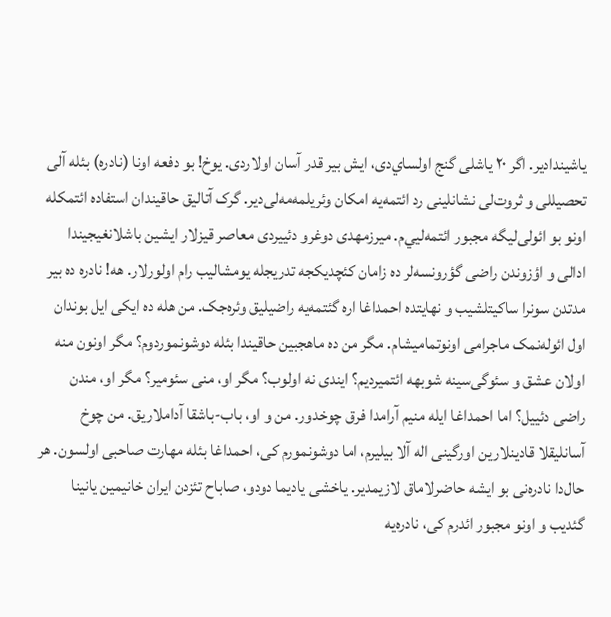یاشیندادیر. اگر ۲۰ یاشلی گنج اولساي‌دی، ایش بیر قدر آسان اولاردی. یوخ! بو دفعه اونا (نادره) بئله آلی تحصیللی و ثروت‌لی نشانلینی رد ائتمه‌یه امکان وئریلمه‌مه‌لی‌دیر. گرک آتالیق حاقیندان استفاده ائتمکله اونو بو ائولی‌لیگه مجبور ائتمه‌لیي‌م. میرزمهدی دوغرو دئییردی معاصر قیزلار ایشین باشلانغیجیندا ادالی و اؤزوندن راضی گؤرونسه‌لر ده زامان کئچدیکجه تدریجله یومشالیب رام اولورلار. هه! نادره ده بیر مدتدن سونرا ساکیتلشیب و نهایتده احمداغا اره گئتمه‌یه راضیلیق وئره‌جک. من هله ده ایکی ایل بوندان اول ائوله‌نمک ماجرامی اونوتمامیشام. مگر من ده ماهجبین حاقیندا بئله دوشونموردوم؟ مگر اونون منه اولان عشق و سئوگی‌سینه شوبهه ائتمیردیم؟ ایندی نه اولوب؟ مگر او، منی سئومیر؟ مگر او، مندن راضی دئییل؟ اما احمداغا ایله منیم آرامدا فرق چوخدور. من و او، باب-باشقا آداملاریق. من چوخ آسانلیقلا قادینلارین اورگینی اله آلا بیلیرم، اما دوشونمورم کی، احمداغا بئله مهارت صاحبی اولسون. هر حال‌دا نادره‌نی بو ایشه حاضرلاماق لازیمدیر. یاخشی یادیما دو‌دو، صاباح تئزدن ایران خانیمین یانینا گئدیب و اونو مجبور ائدر‌م کی، نادره‌یه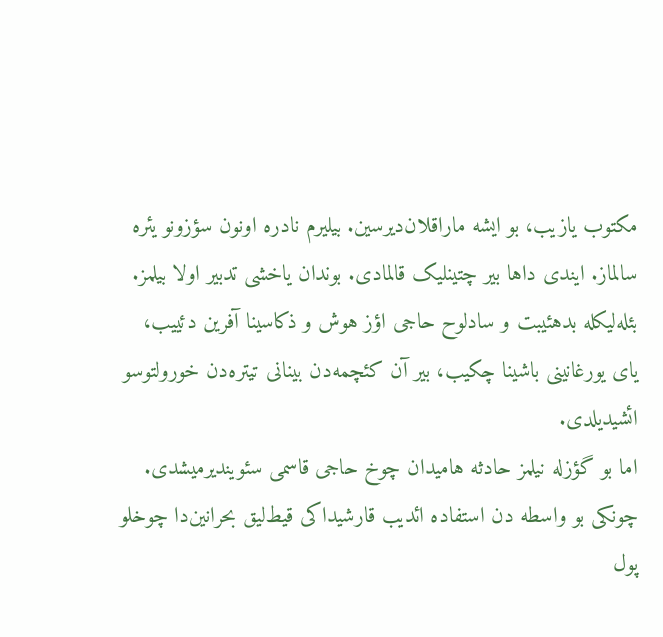مکتوب یازیب، بو ایشه ماراقلان‌دیرسین. بیلیرم نادره اونون سؤزونو یئره سالماز. ایندی داها بیر چتینلیک قالمادی. بوندان یاخشی تدبیر اولا بیلمز.
بئله‌لیکله بدهئیبت و سادلوح حاجی اؤز هوش و ذکاسینا آفرین دئییب، یای یورغانینی باشینا چکیب، بیر آن کئچمه‌دن بینانی تیتره‌دن خورولتوسو ائشیدیلدی.
اما بو گؤزله نیلمز حادثه هامیدان چوخ حاجی قاسمی سئویندیرمیشدی. چونکی بو واسطه دن استفاده ائدیب قارشیداکی قیط‌لیق بحرانین‌دا چوخلو پول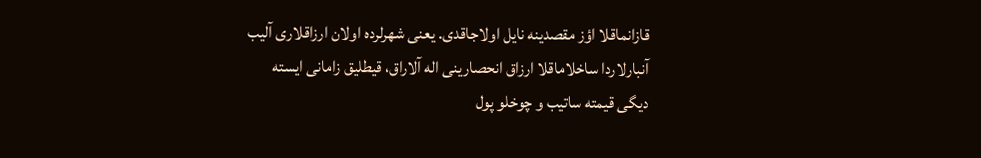قازانماقلا اؤز مقصدینه نایل اولاجاقدی. یعنی شهرلرده اولان ارزاقلاری آلیب آنبارلاردا ساخلاماقلا ارزاق انحصارینی اله آلاراق، قیطلیق زامانی ایسته دیگی قیمته ساتیب و چوخلو پول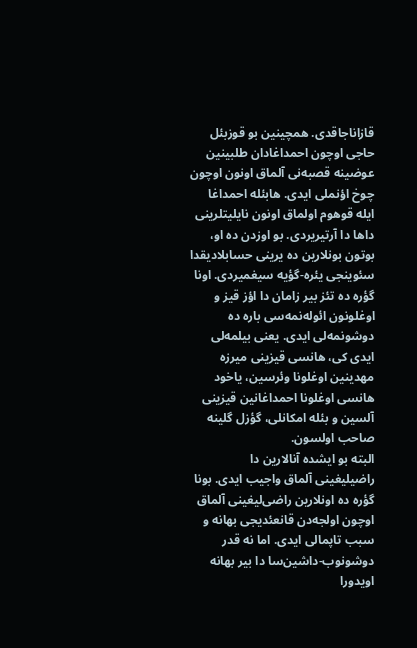قازاناجاقدی. همچینین بو قوزبئل حاجی اوچون احمداغادان طلبینین عوضینه قصبه‌نی آلماق اونون اوچون چوخ اؤنملی ایدی. هابئله احمداغا ایله قوهوم اولماق اونون نایلیتلرینی داها دا آرتیریردی. بو اوزد‌ن ده او، بوتون بونلارین ده یرینی حسابلادیقدا سئوینجی یئره-گؤیه سیغمیردی. اونا گؤره ده تئز بیر زامان دا اؤز قیز و اوغلونون ائوله‌نمه‌سی باره ده دوشونمه‌لی ایدی. یعنی بیلمه‌لی ایدی کی، هانسی قیزینی میرزه مهدینین اوغلونا وئرسین، یاخود هانسی اوغلونا احمداغانین قیزینی آلسین و بئله امکانلی، گؤزل گلینه صاحب اولسون.
البته بو ایشده آنالارین دا راضیلیغینی آلماق واجیب ایدی. بونا گؤره ده اونلارین راضی‌لیغینی آلماق اوچون اولجه‌دن قانعئدیجی بهانه و سبب تاپمالی ایدی. اما نه قدر دوشونوب-داشین‌سا دا بیر بهانه اویدورا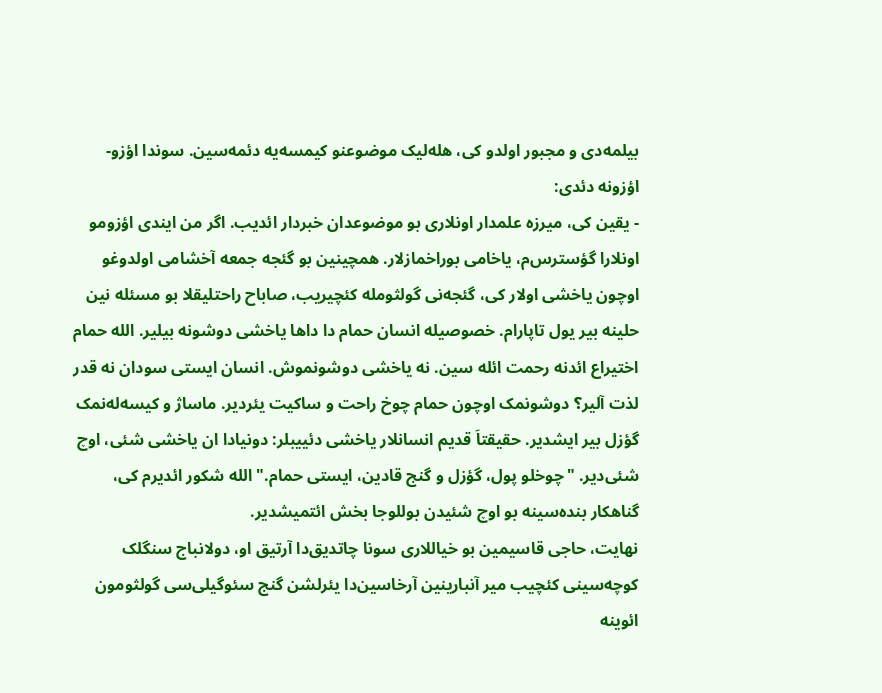بیلمه‌دی و مجبور اولدو کی، هله‌لیک موضوعنو کیمسه‌یه دئمه‌سین. سوندا اؤزو-اؤزونه دئدی:
- یقین کی، میرزه علمدار اونلاری بو موضوعدان خبردار ائدیب. اگر من ایندی اؤزومو اونلارا گؤسترس‌م، یاخامی بوراخمازلار. همچینین بو گئجه جمعه آخشامی اولدوغو اوچون یاخشی اولار کی، گئجه‌نی گولثومله کئچیریب، صاباح راحتلیقلا بو مسئله نين حلینه بیر یول تاپارام. خصوصیله انسان حمام دا داها یاخشی دوشونه بیلیر. الله حمام اختیراع ائد‌نه رحمت ائله ‌سین. نه یاخشی دوشونموش. انسان ایستی سودان نه قدر لذت آلیر؟ دوشونمک اوچون حمام چوخ راحت و ساکیت یئردیر. ماساژ و کیسه‌له‌نمک گؤزل بیر ایشدیر. حقیقتاَ قدیم انسانلار یاخشی دئییبلر: دونیادا ان یاخشی شئی، اوچ شئی‌دیر. "چوخلو پول، گؤزل و گنج قادین، ایستی حمام." الله شکور ائدیرم کی، گناهکار بنده‌سینه بو اوچ شئیدن بوللوجا بخش ائتمیشدیر.
نهایت، حاجی قاسیمین بو خیاللاری سونا چاتدیق‌دا آرتیق او، دولانباج سنگلک کوچه‌سینی کئچیب میر آنبارینین آرخاسین‌دا یئرلشن گنج سئوگیلی‌سی گولثومون ائوینه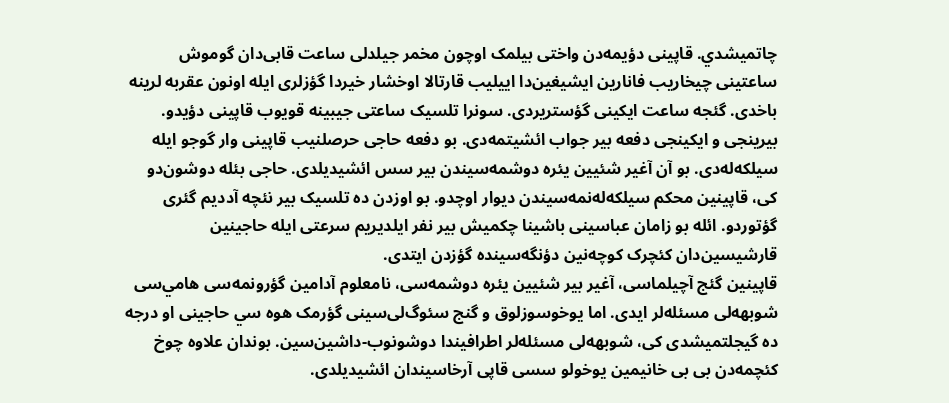چاتميشدي. قاپینی دؤیمه‌دن واختی بیلمک اوچون مخمر جیلدلی ساعت قابی‌دان گوموش ساعتینی چیخاریب فانارین ایشیغین‌دا اییلیب قارتالا اوخشار خیردا گؤزلری ایله اونون عقربه لرینه باخدی. گئجه ساعت ایکینی گؤستریردی. سونرا تلسیک ساعتی جیبینه قویوب قاپینی دؤیدو.
بیرینجی و ایکینجی دفعه بیر جواب ائشیتمه‌دی. بو دفعه حاجی حرصلنيب قاپینی وار گوجو ایله سیلکه‌له‌دی. بو آن آغیر شئیین یئره دوشمه‌سیندن بیر سس ائشیدیلدی. حاجی بئله دوشون‌دو کی، قاپینین محکم سیلکه‌له‌نمه‌سیندن دیوار اوچدو. بو اوزد‌ن ده تلسیک بیر نئچه آددیم گئری گؤتوردو. ائله بو زامان عباسینی باشینا چکمیش بیر نفر ایلدیریم سرعتی ایله حاجینین قارشیسین‌دان کئچرک کوچه‌نین دؤنگه‌سینده گؤزدن ایتدی.
قاپینین گئج آچیلماسی، آغیر بیر شئیین یئره دوشمه‌سی، نامعلوم آدامین گؤرونمه‌سی هامي‌سی شوبهه‌لی مسئله‌لر ایدی. اما یوخوسوزلوق و گنج سئوگ‌لی‌سینی گؤرمک هوه سي حاجینی او درجه ده گیجلتمیشدی کی، شوبهه‌لی مسئله‌لر اطرافیندا دوشونوب-داشین‌سین. بوندان علاوه چوخ کئچمه‌دن بی بی خانیمین یوخولو سسی قاپی آرخاسیندان ائشیدیلدی.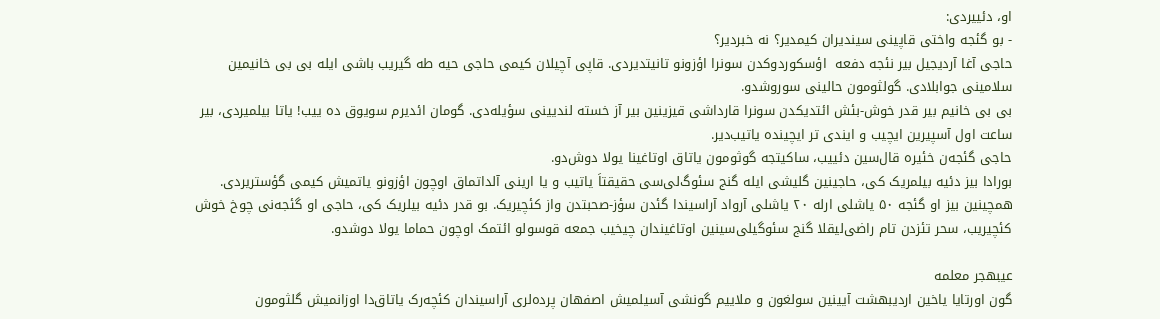او، دئییردی:
- بو گئجه واختی قاپینی سیندیران کیمدیر؟ نه خبردیر؟
حاجی آغا آردیجیل بیر نئجه دفعه  اؤسکوردوکدن سونرا اؤزونو تانیتدیردی. قاپی آچیلان کیمی حاجی حيه طه گیریب باشی ایله بی بی خانیمین سلامینی جوابلادی. گولثومون حالینی سوروشدو.
بی بی خانیم بیر قدر خوش-بئش ائتدیکدن سونرا قارداشی قیزینین بیر آز خسته لندیینی سؤیله‌دی. گومان ائدیرم سویوق ده ییب! یاتا بیلمیردی، بیر ساعت اول آسپیرین ایچیب و ایندی تر ایچینده یاتیب‌دیر.
حاجی گئجه‌ن خئیره قال‌سین دئییب، ساکیتجه گوثومون یاتاق اوتاغینا یولا دوش‌دو.
بورادا بیز دئیه بیلمریک کی، حاجینین گلیشی ایله گنج سئوگ‌لی‌سی حقیقتاَ یاتیب و یا ارینی آلداتماق اوچون اؤزونو یاتمیش کیمی گؤستریردی. همچینین بیز او گئجه ۵۰ یاشلی ارله ۲۰ یاشلی آرواد آراسیندا گئدن سؤز-صحبتدن واز کئچیریک. بو قدر دئیه بیلریک کی، حاجی او گئجه‌نی چوخ خوش کئچیریب، سحر تئزدن تام راضی‌لیقلا گنج سئوگیلی‌سینین اوتاغیندان چیخیب جمعه قوسولو ائتمک اوچون حماما یولا دوشدو.

عیبهجر معلمه
گون اورتایا یاخین اردیبهشت آیینین سولغون و ملاییم گونشی آسيلميش اصفهان پرده‌لری آراسیندان کئچه‌رک یاتاق‌دا اوزانمیش گلثومون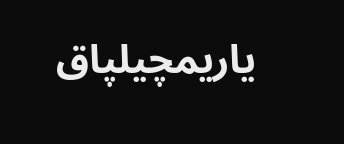یاریمچیلپاق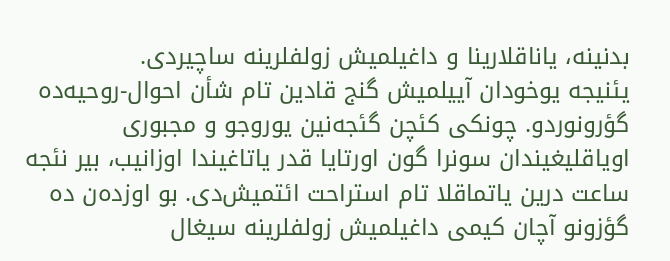بد‌نینه، یاناقلارینا و داغیلمیش زولفلرینه ساچیردی.
یئنیجه یوخودان آییلمیش گنج قادین تام شأن احوال-روحیه‌ده گؤرونوردو. چونکی کئچن گئجه‌نین یوروجو و مجبوری اویاقلیغیندان سونرا گون اورتایا قدر یاتاغیندا اوزانیب، بیر نئجه ساعت درین یاتماقلا تام استراحت ائتمیش‌دی. بو اوزده‌ن ده گؤزونو آچان کیمی داغیلمیش زولفلرینه سیغال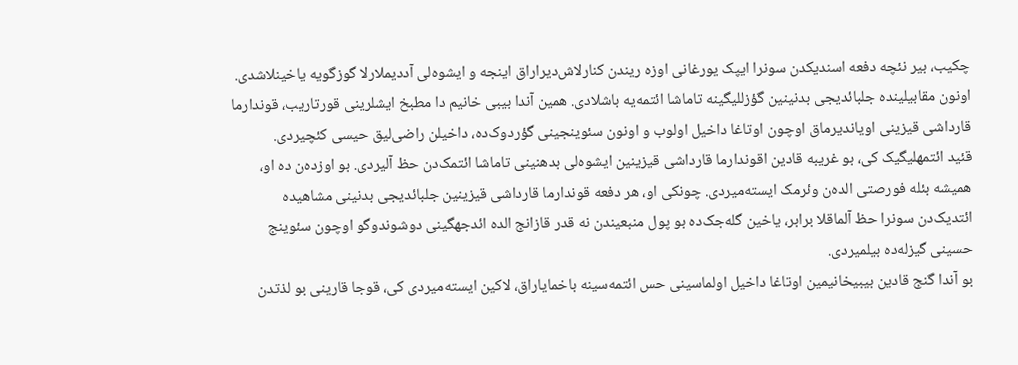چکیب، بیر نئچه دفعه اسندیکدن سونرا ایپک یورغانی اوزه ریندن کنارلاش‌دیراراق اینجه و ایشوه‌لی آددیملارلا گوزگویه یاخینلاشدی. اونون مقابیلینده جلبائدیجی بد‌نینین گؤزللیگینه تاماشا ائتمه‌یه باشلادی. همین آندا بیبی خانیم دا مطبخ ایشلرینی قورتاریب، قوندارما قارداشی قیزینی اویاندیرماق اوچون اوتاغا داخیل اولوب و اونون سئوینجینی گؤردوک‌ده، داخیلن راضی‌لیق حیسی کئچیردی.
قئید ائتمهلیگیک کی، بو غریبه قادین اقوندارما قارداشی قیزینین ایشوه‌لی بدهنینی تاماشا ائتمک‌دن حظ آلیردی. بو اوزده‌ن ده او، همیشه بئله فورصتی الده‌ن وئرمک ایسته‌میردی. چونکی او، هر دفعه قوندارما قارداشی قیزینین جلبائدیجی بد‌نینی مشاهیده ائتدیک‌دن سونرا حظ آلماقلا برابر، یاخین گله‌جک‌ده بو پول منبعيندن نه قدر قازانج الده ائدجهگینی دوشوندوگو اوچون سئوینج حسینی گیزله‌ده بیلمیردی.
بو آندا گنج قادین بیبیخانیمین اوتاغا داخیل اولماسینی حس ائتمه‌سینه باخمایاراق، لاکین ایسته‌میردی کی، قوجا قارینی بو لذتدن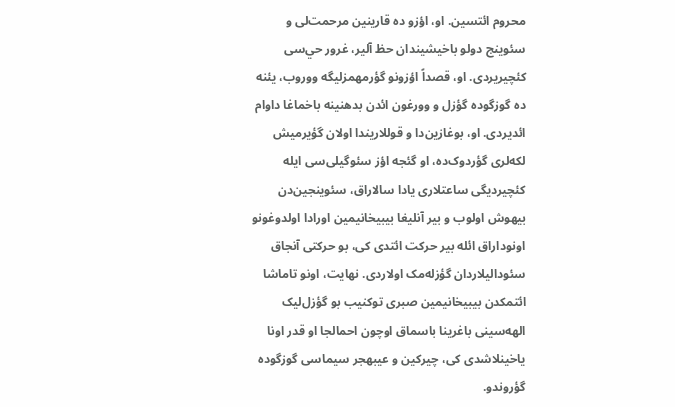محروم ائتسین. او، اؤزو ده قارینین مرحمت‌لی و سئوینج دولو باخیشیندان حظ آلیر، غرور حي‌سی کئچیریردی. او، قصداً اؤزونو گؤرمهمزلیگه ووروب، یئنه ده گوزگوده گؤزل و وورغون ائد‌ن بدهنینه باخماغا داوام ائدیردی. او، بوغازین‌دا و قوللاریندا اولان گؤیرمیش لکه‌لری گؤردوک‌ده، او گئجه اؤز سئوگیلی‌سی ایله کئچیردیگی ساعتلاری یادا سالاراق، سئوینجین‌دن بیهوش اولوب و بیر آنلیغا بيبيخانیمین اورادا اولدوغونو اونوداراق ائله بیر حرکت ائتدی کی، بو حرکتی آنجاق سئودالیلاردان گؤزله‌مک اولاردی. نهایت، اونو تاماشا ائتمکدن بیبیخانیمین صبری توکنیب بو گؤزل‌لیک الهه‌سینی باغرینا باسماق اوچون احمالجا او قدر اونا یاخینلاشدی کی، چیرکین و عيبهجر سیماسی گوزگوده گؤروندو.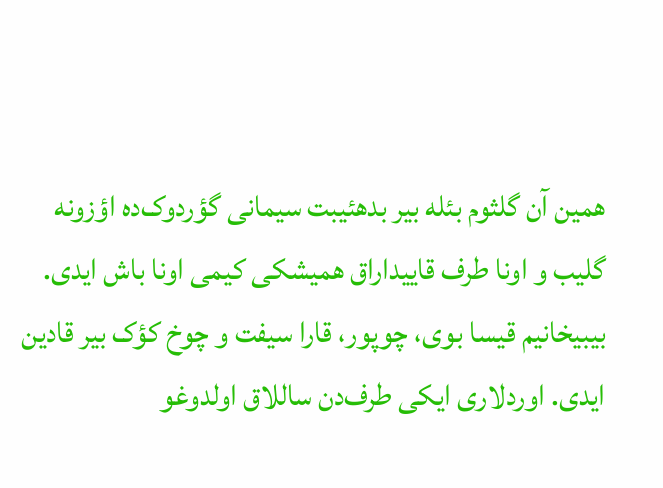همین آن گلثوم بئله بیر بدهئیبت سیمانی گؤردوک‌ده اؤزونه گلیب و اونا طرف قاییداراق همیشکی کیمی اونا باش ایدی.
بیبیخانیم قیسا بوی، چوپور، قارا سیفت و چوخ کؤک بیر قادین ایدی. اوردلاری ایکی طرف‌دن ساللاق اولدوغو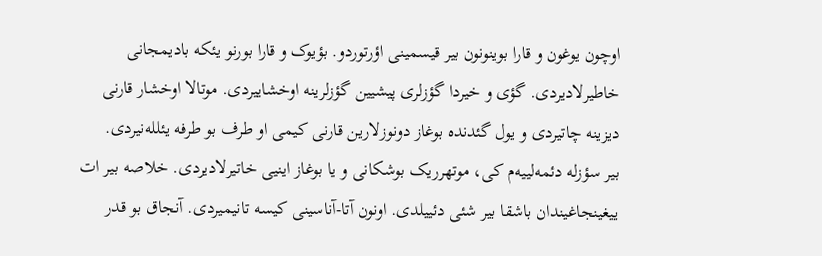اوچون یوغون و قارا بوینونون بیر قیسمینی اؤرتوردو. بؤیوک و قارا بورنو یئکه بادیمجانی خاطیرلادیردی. گؤی و خیردا گؤزلری پیشیین گؤزلرینه اوخشاییردی. موتالا اوخشار قارنی دیزینه چاتیردی و یول گئدنده بوغاز دونوزلارین قارنی کیمی او طرف بو طرفه یئلله‌نیردی.
بیر سؤزله دئمه‌لییه‌م کی، موتهرریک بوشکانی و یا بوغاز اینیی خاتیرلادیردی. خلاصه بیر ات ییغینجاغیندان باشقا بیر شئی دئییلدی. اونون آتا-آناسینی کیسه تانیمیردی. آنجاق بو قدر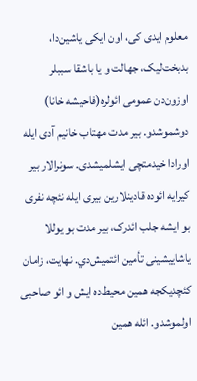معلوم ایدی کی، اون ایکی یاشین‌دا، بدبخت‌لیک، جهالت و یا باشقا سببلر اوزون‌دن عمومی ائولره(فاحیشه خانا) دوشموشدو. بیر مدت مهتاب خانیم آدی ایله اورادا خیدمتچی ایشلمیشدی. سونرالار بیر کیرایه ائوده قادینلارین بیری ایله نئچه نفری بو ایشه جلب ائد‌رک، بیر مدت بو یوللا یاشاییشینی تأمین ائتمیش‌دي. نهایت، زامان کئچدیکجه همین محیط‌ده ایش و ائو صاحبی اولموشدو. ائله همین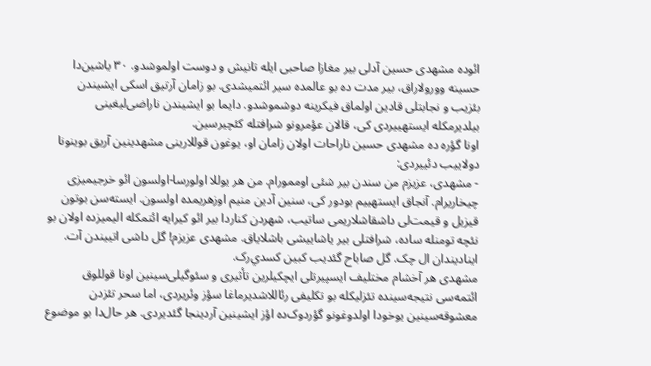ائوده مشهدی حسین آدلی بیر مغازا صاحبی ایله تانیش و دوست اولموشدو. ۳۰ یاشین‌دا حسینه وورولاراق، بیر مدت ده بو عالمده سیر ائتمیشدی. بو زامان آرتیق اسکی ایشیندن بئزیب و نجابتلی قادین اولماق فیکرینه دوشموشدو. دایما بو ایشیندن ناراضی‌لیغینی بیلدیرمکله ایستهییردی کی، قالان عؤمرونو شرافتله کئچیرسین.
اونا گؤره ده مشهدی حسین ناراحات اولان زامان او، یوغون قوللارینی مشهدینین آریق بوینونا دولاییب دئییردی:
- مشهدی، عزیز‌م من سندن بیر شئی اوممورام. من هر یوللا اولورسا-اولسون ائو خرجیمیزی چیخاریرام. آنجاق ایستهییم بودور کی، سنین آدین منیم اوزهریمده اولسون. ایسته‌سن بوتون قیزیل و قیمت‌لی داشقاشلاریمی ساتیب، شهردن کناردا بیر ائو کیرایه ائتمکله الیمیزده اولان بو نئچه تومنله ساده، شرافتلی بیر یاشاییشی باشلایاق. مشهدی عزیزم! گل داشی اتییندن آت. اینادیندان ال چک. گل صاباح گئدیب کبین کسدي‌رک.
مشهدی هر آخشام مختلیف ایسپیرتلی ایچکیلرین تأثیری و سئوگیلی‌سینین اونا قوللوق ائتمه‌سی نتیجه‌سینده تئزلیکله بو تکلیفی رئاللاشدیرماغا سؤز وئریردی، اما سحر تئزدن معشوقه‌سینین یوخودا اولدوغونو گؤردوک‌ده اؤز ایشینین آردینجا گئدیردی. هر حال‌دا بو موضوع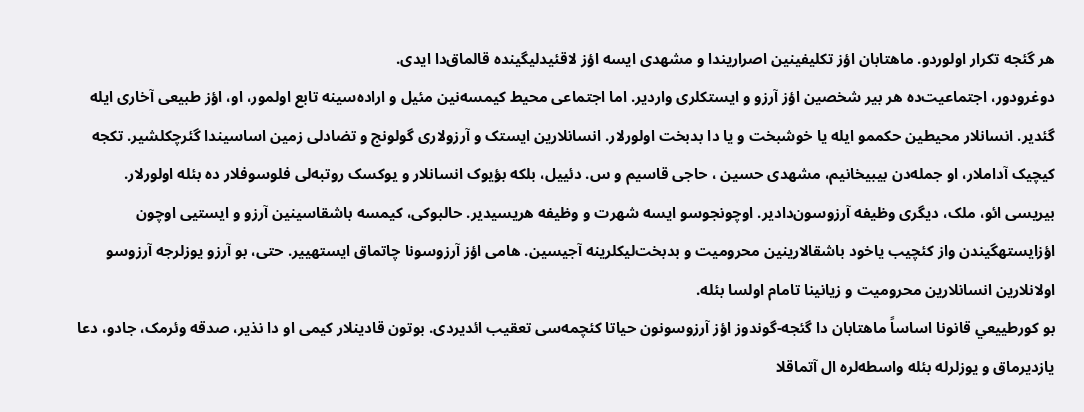هر گئجه تکرار اولوردو. ماهتابان اؤز تکلیفینین اصراریندا و مشهدی ایسه اؤز لاقئیدلیگینده قالماق‌دا ایدی.
دوغرودور، اجتماعیت‌ده هر بیر شخصین اؤز آرزو و ایستکلری واردیر. اما اجتماعی محیط کیمسه‌نین مئیل و اراده‌سینه تابع اولمور، او، اؤز طبیعی آخاری ایله گئدیر. انسانلار محیطین حكممو ایله یا خوشبخت و یا دا بدبخت اولورلار. انسانلارین ایستک و آرزولاری گولونج و تضادلی زمین اساسیندا گئرچکلشیر. تکجه کیچیک آداملار، او جمله‌دن بیبیخانیم، مشهدی حسین ، حاجی قاسیم و س. دئییل، بلکه بؤیوک انسانلار و یوکسک روتبه‌لی فلوسوفلار ده بئله اولورلار. بیریسی ائو، ملک، دیگری وظیفه آرزوسون‌دادیر. اوچونجوسو ایسه شهرت و وظیفه هریسیدیر. حالبوکی، کیمسه باشقاسینین آرزو و ایستیی اوچون اؤزايستهگيندن واز کئچیب یاخود باشقالارینین محرومیت و بدبخت‌لیکلرینه آجیسین. هامی اؤز آرزوسونا چاتماق ایستهییر. حتی، بو آرزو یوزلرجه آرزوسو اولانلارین انسانلارین محرومیت و زیانینا تامام اولسا بئله.
بو کورطییعي قانونا اساساً ماهتابان دا گئجه-گوندوز اؤز آرزوسونون حیاتا کئچمه‌سی تعقیب ائدیردی. بوتون قادینلار کیمی او دا نذیر، صدقه وئرمک، جادو، دعا یازدیرماق و یوزلرله بئله واسطه‌لره ال آتماقلا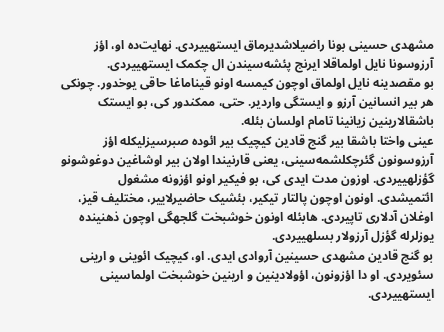مشهدی حسینی بونا راضیلاشدیرماق ایستهییردی. نهایت‌ده او، اؤز آرزوسونا نایل اولماقلا ایرنج پئشه‌سیندن ال چکمک ایستهییردی.
بو مقصدینه نایل اولماق اوچون کیمسه اونو قیناماغا حاقی یوخدور. چونکی هر بیر انسانین آرزو و ایستگی واردیر. حتی، ممکندور کی، بو ایستک باشقالارینین زیانینا تامام اولسان بئله.
عینی واختا باشقا بیر گنج قادین کیچیک بیر ائوده صبرسیزلیکله اؤز آرزوسونون گئرچکلشمه‌سینی، یعنی قارنیندا اولان بیر اوشاغین دوغوشونو گؤزلهییردی. اوزون مدت ایدی کی، بو فیکیر اونو اؤزونه مشغول ائتمیشدی. اونون اوچون پالتار تیکیر، بئشیک حاضیرلاییر، مختلیف قیز، اوغلان آدلاری تاپیردی. هابئله اونون خوشبخت گلجهگی اوچون ذهنینده یوزلرله گؤزل آرزولار بسلهییردی.
بو گنج قادین مشهدی حسینین آروادی ایدی. او، کیچیک ائوینی و ارینی سئویردی. او دا اؤزونون، اؤولادینین و ارینین خوشبخت اولماسینی ایستهییردی.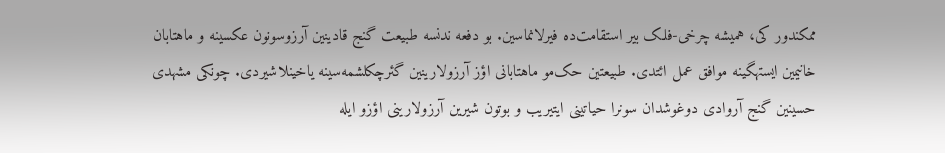ممکندور کی، همیشه چرخی-فلک بیر استقامت‌ده فیرلانماسین. بو دفعه ندنسه طبیعت گنج قادینین آرزوسونون عکسینه و ماهتابان خانیمین ایستهگینه موافق عمل ائتدی. طبیعتین حک‌مو ماهتابانی اؤز آرزولارینین گئرچکلشمه‌سینه یاخینلاشیردی. چونکی مشهدی حسینین گنج آروادی دوغوشدان سونرا حیاتینی ایتیریب و بوتون شیرین آرزولارینی اؤزو ایله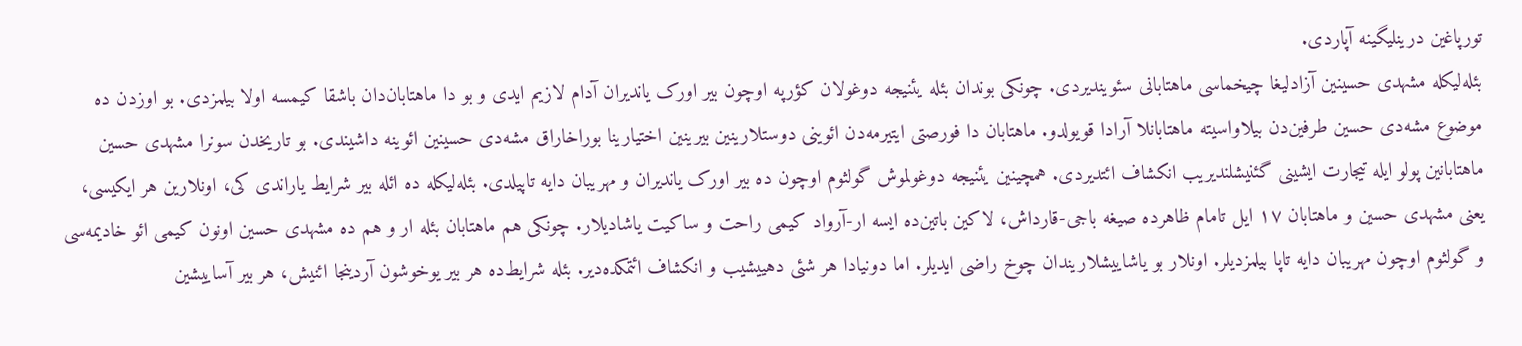تورپاغین درینلیگينه آپاردی.
بئله‌لیکله مشهدی حسینین آزادلیغا چیخماسی ماهتابانی سئویندیردی. چونکی بوندان بئله یئنیجه دوغولان کؤرپه اوچون بیر اورک یاندیران آدام لازیم ایدی و بو دا ماهتابان‌دان باشقا کیمسه اولا بیلمزدی. بو اوزدن ده موضوع مشه‌دی حسین طرفین‌دن بیلاواسیته ماهتابانلا آرادا قویولدو. ماهتابان دا فورصتی ایتیرمه‌دن ائوینی دوستلارینین بیرینین اختیارینا بوراخاراق مشه‌دی حسینین ائوینه داشیندی. بو تاریخدن سونرا مشهدی حسین ماهتابانین پولو ایله تیجارت ایشینی گئنیشلندیریب انکشاف ائتدیردی. همچینین یئنیجه دوغولموش گولثوم اوچون ده بیر اورک یاندیران و مهریبان دایه تاپیلدی. بئله‌لیکله ده ائله بیر شرایط یاراندی کی، اونلارین هر ایکیسی، یعنی مشهدی حسین و ماهتابان ۱۷ ایل تامام ظاهرده صیغه باجی-قارداش، لاکین باتین‌ده ایسه ار-آرواد کیمی راحت و ساکیت یاشادیلار. چونکی هم ماهتابان بئله ار و هم ده مشهدی حسین اونون کیمی ائو خادیمه‌سی و گولثوم اوچون مهریبان دایه تاپا بیلمزدیلر. اونلار بو یاشاییشلاریندان چوخ راضی ایدیلر. اما دونیادا هر شئی دهییشیب و انکشاف ائتمکده‌دیر. بئله شرایط‌ده هر بیر یوخوشون آردینجا ائنیش، هر بیر آساییشین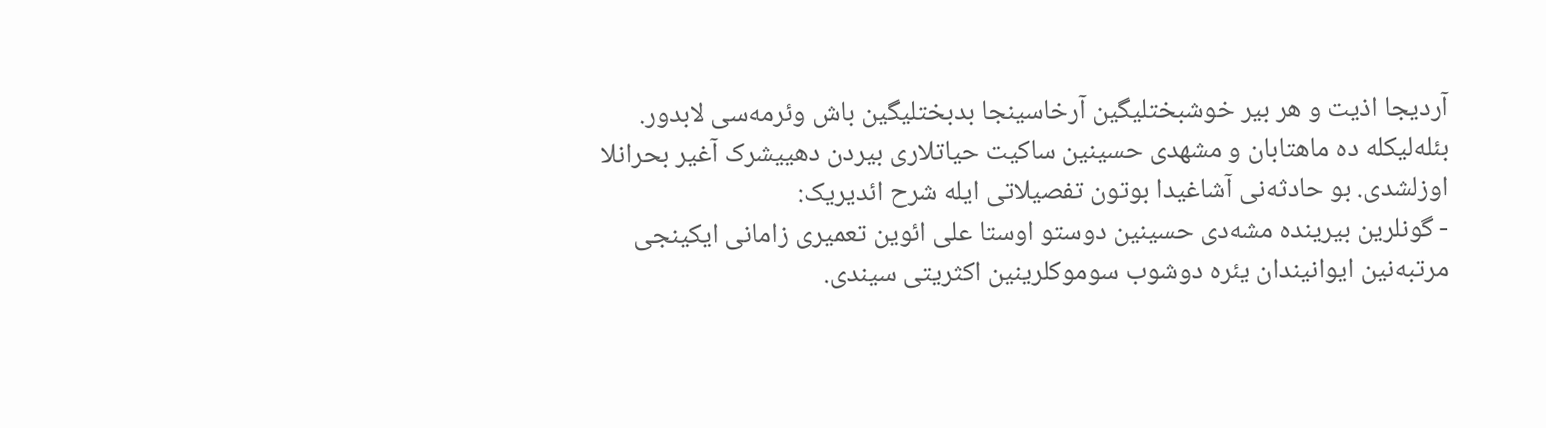آردیجا اذیت و هر بیر خوشبختلیگین آرخاسینجا بدبختلیگین باش وئرمه‌سی لابدور. بئله‌لیکله ده ماهتابان و مشهدی حسینین ساکیت حیاتلاری بیردن دهییشرک آغیر بحرانلا اوزلشدی. بو حادثه‌نی آشاغیدا بوتون تفصیلاتی ایله شرح ائدیریک:
- گونلرین بیرینده مشه‌دی حسینین دوستو اوستا علی ائوین تعمیری زامانی ایکینجی مرتبه‌نین ایوانیندان یئره دوشوب سوموکلرینین اکثریتی سیندی.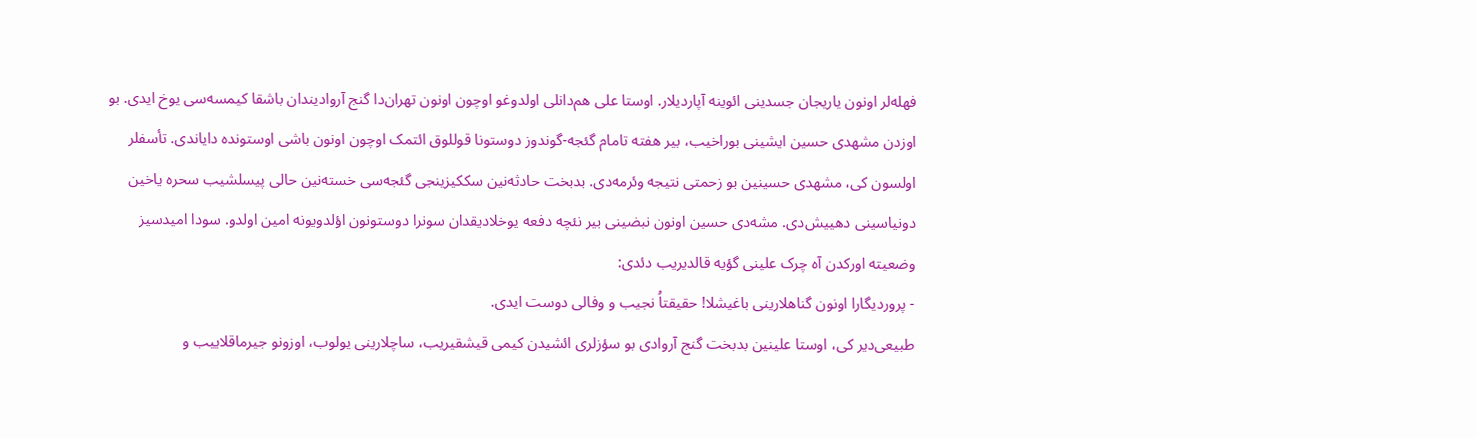فهله‌لر اونون یاریجان جسدینی ائوینه آپاردیلار. اوستا علی هم‌دانلی اولدوغو اوچون اونون تهران‌دا گنج آرواديندان باشقا کیمسه‌سی یوخ ایدی. بو اوزدن مشهدی حسین ایشینی بوراخیب، بیر هفته تامام گئجه-گوندوز دوستونا قوللوق ائتمک اوچون اونون باشی اوستونده دایاندی. تأسفلر اولسون کی، مشهدی حسینین بو زحمتی نتیجه وئرمه‌دی. بدبخت حادثه‌نین سککیزینجی گئجه‌سی خسته‌نین حالی پیسلشیب سحره یاخین دونیاسینی دهییش‌دی. مشه‌دی حسین اونون نبضینی بیر نئچه دفعه یوخلادیقدان سونرا دوستونون اؤلدویونه امین اولدو. سو‌دا امیدسیز وضعیته اورکدن آه چرک علینی گؤیه قالدیریب دئدی:
- پروردیگارا اونون گناهلارینی باغیشلا! حقیقتاُ نجیب و وفالی دوست ایدی.
طبیعی‌دیر کی، اوستا علینین بدبخت گنج آروادی بو سؤزلری ائشیدن کیمی قیشقیریب، ساچلارینی یولوب، اوزونو جیرماقلاییب و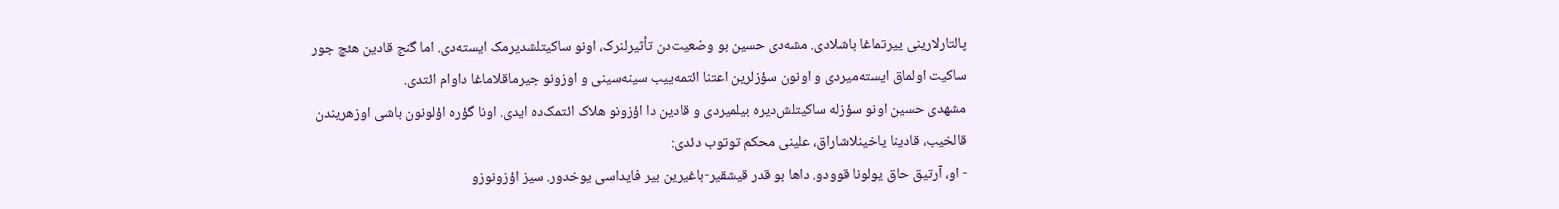پالتارلارینی ییرتماغا باشلادی. مشه‌دی حسین بو وضعیت‌دن تأثیرلنرک، اونو ساکیتلشدیرمک ایسته‌دی. اما گنج قادین هئچ جور ساکیت اولماق ایسته‌میردی و اونون سؤزلرین اعتنا ائتمه‌ییب سینه‌سینی و اوزونو جیرماقلاماغا داوام ائتدی.
مشهدی حسین اونو سؤزله ساکیتلش‌دیره بیلمیردی و قادین دا اؤزونو هلاک ائتمک‌ده ایدی. اونا گؤره اؤلونون باشی اوزهریندن قالخیب، قادینا یاخینلاشاراق، علینی محکم توتوب دئدی:
- او، آرتیق حاق یولونا قوو‌دو. داها بو قدر قیشقیر-باغیرین بیر فایداسی یوخدور. سیز اؤزونوزو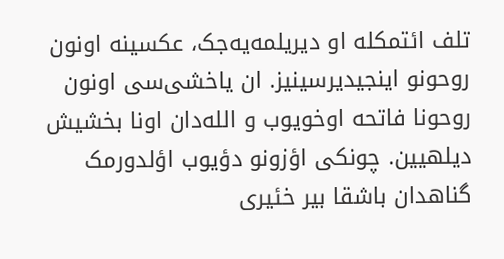تلف ائتمکله او دیریلمه‌یه‌جک، عکسینه اونون روحونو اینجیدیرسینیز. ان یاخشی‌سی اونون روحونا فاتحه اوخویوب و الله‌دان اونا بخشیش دیلهیین. چونکی اؤزونو دؤیوب اؤلدورمک گناهدان باشقا بیر خئیری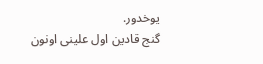یوخدور.
گنج قادین اول علینی اونون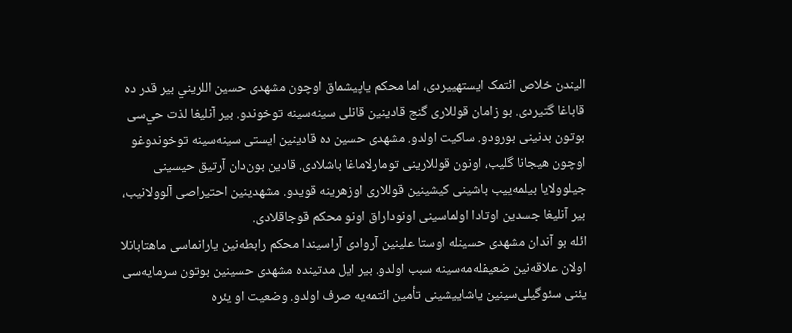الیندن خلاص ائتمک ایستهییردی، اما محکم یاپیشماق اوچون مشهدی حسین اللریني بیر قدر ده قاباغا گتیردی. بو زامان قوللاری گنج قادینین قانلی سینه‌سینه توخوندو. بیر آنلیغا لذت حي‌سی بوتون بدنینی بورودو. ساکیت اولدو. مشهدی حسین ده قادینین ایستی سینه‌سینه توخوندوغو اوچون هیجانا گلیب، اونون قوللارینی تومارلاماغا باشلادی. قادین بون‌دان آرتیق حيسینی جیلوولایا بیلمه‌ییب باشینی کیشینین قوللاری اوزهرینه قویدو. مشهدینین احتیراصی آلوولانیب، بیر آنلیغا جسدین اوتا‌دا اولماسینی اونوداراق اونو محکم قوجاقلادی.
ائله بو آندان مشهدی حسینله اوستا علینین آروادی آراسیندا محکم رابطه‌نین یارانماسی ماهتابانلا اولان علاقه‌نین ضعیفله‌مه‌سینه سبب اولدو. بیر ایل مدتینده مشهدی حسینین بوتون سرمایه‌سی یئنی سئوگیلی‌سینین یاشاییشینی تأمین ائتمه‌یه صرف اولدو. وضعیت او یئره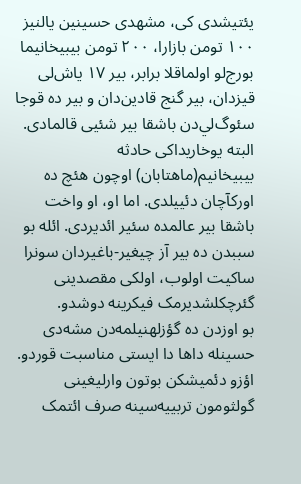یئتیشدی کی، مشهدی حسینین یالنیز ۱۰۰ تومن بازارا، ۲۰۰ تومن بیبیخانیما بورج‌لو اولماقلا برابر، بیر ۱۷ یاش‌لی قیزدان، بیر گنج قادین‌دان و بیر ده قوجا سئوگ‌لي‌دن باشقا بیر شئیی قالمادی.
البته یوخاریداکی حادثه بیبیخانیم(ماهتابان) اوچون هئچ ده اورکآچان دئییلدی. اما او، او واخت باشقا بیر عالمده سئیر ائدیردی. ائله بو سببدن ده بیر آز چیغیر-باغیردان سونرا ساکیت اولوب، اولکی مقصدینی گئرچکلشدیرمک فیکرینه دوشدو.
بو اوزدن ده گؤزلهنیلمه‌دن مشه‌دی حسینله داها دا ایستی مناسبت قوردو. اؤزو دئمیشکن بوتون وارلیغینی گولثومون تربییه‌سینه صرف ائتمک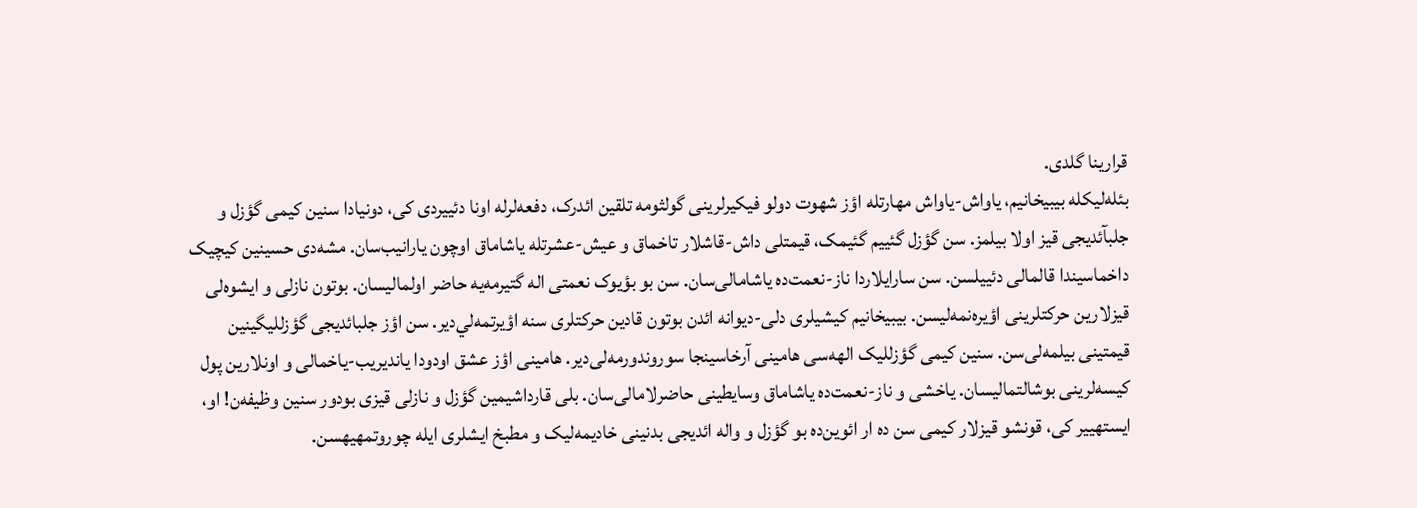قرارینا گلدی.
بئله‌لیکله بیبیخانیم، یاواش-یاواش مهارتله اؤز شهوت دولو فیکیرلرینی گولثومه تلقین ائد‌رک، دفعه‌لرله اونا دئییردی کی، دونیادا سنین کیمی گؤزل و جلبآئدیجی قیز اولا بیلمز. سن گؤزل گئییم گئیمک، قیمتلی داش-قاشلار تاخماق و عیش-عشرتله یاشاماق اوچون یارانیب‌سان. مشه‌دی حسینین کیچیک داخماسیندا قالمالی دئییلسن. سن سارایلاردا ناز-نعمت‌ده یاشامالی‌سان. سن بو بؤیوک نعمتی اله گتیرمه‌یه حاضر اولمالیسان. بوتون نازلی و ایشوه‌لی قیزلارین حرکتلرینی اؤیره‌نمه‌لیسن. بیبیخانیم کیشیلری دلی-دیوانه ائد‌ن بوتون قادین حرکتلری سنه اؤیرتمه‌لي‌دیر. سن اؤز جلبائدیجی گؤزللیگینین قیمتینی بیلمه‌لی‌سن. سنین کیمی گؤزللیک الهه‌سی هامینی آرخاسینجا سوروندورمه‌لی‌دیر. هامینی اؤز عشق اودو‌دا یاندیریب-یاخمالی و اونلارین پول کیسه‌لرینی بوشالتمالیسان. یاخشی و ناز-نعمت‌ده یاشاماق وسایطینی حاضرلامالی‌سان. بلی قارداشیمین گؤزل و نازلی قیزی بودور سنین وظیفه‌ن! او، ایستهییر کی، قونشو قیزلار کیمی سن ده ار ائوین‌ده بو گؤزل و واله ائدیجی بدنینی خادیمه‌لیک و مطبخ ایشلری ایله چوروتمهيهسن.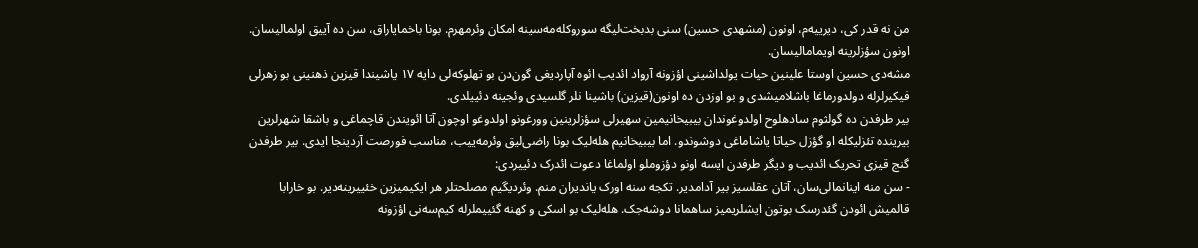من نه قدر کی، دیرییه‌م، اونون (مشهدی حسین) سنی بدبخت‌لیگه سوروکله‌مه‌سینه امکان وئرمهرم. بونا باخمایاراق، سن ده آییق اولمالیسان. اونون سؤزلرینه اویمامالیسان.
مشه‌دی حسین اوستا علینین حيات یولداشینی اؤزونه آرواد ائدیب ائوه آپاردیغی گون‌دن بو تهلوکه‌لی دایه ۱۷ یاشیندا قیزین ذهنینی بو زهرلی فیکیرلرله دولدورماغا باشلامیشدی و بو اوزدن ده اونون(قیزین) باشینا نلر گلسیدی وئجینه دئییلدی.
بیر طرفدن ده گولثوم سادهلوح اولدوغوندان بیبیخانیمین سهیرلی سؤزلرینین وورغونو اولدوغو اوچون آتا ائویندن قاچماغی و باشقا شهرلرین بیرینده تئزلیکله او گؤزل حیاتا یاشاماغی دوشوندو. اما بیبیخانیم هله‌لیک بونا راضی‌لیق وئرمه‌ییب، مناسب فورصت آردینجا ایدی. بیر طرفدن گنج قیزی تحریک ائدیب و دیگر طرفدن ایسه اونو دؤزوملو اولماغا دعوت ائد‌رک دئییردی:
- سن منه اینانمالی‌سان، آتان عقلسیز بیر آدامدیر. تکجه سنه اورک یاندیران منم. وئردیگیم مصلحتلر هر ایکیمیزین خئییرینه‌دیر. بو خارابا قالمیش ائود‌ن گئدرسک بوتون ایشلریمیز ساهمانا دوشه‌جک. هله‌لیک بو اسکی و کهنه گئییملرله کیم‌سه‌نی اؤزونه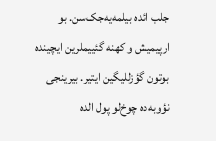جلب ائده بیلمه‌یه‌جک‌سن. بو ارپیمیش و کهنه گئییملرین ایچینده بوتون گؤزللیگین ایتیر. بیرینجی نؤوبه‌ده چوخ‌لو پول الده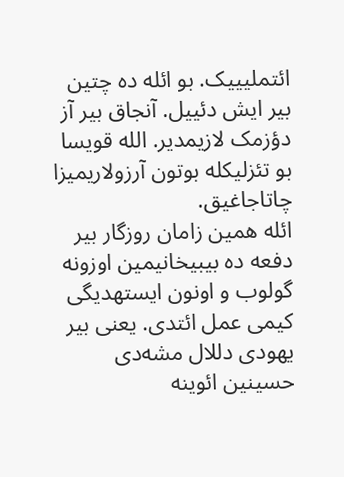ائتملیيیک. بو ائله ده چتین بیر ایش دئییل. آنجاق بیر آز دؤزمک لازیمدیر. الله قویسا بو تئزلیکله بوتون آرزولاریمیزا چاتاجاغیق.
ائله همین زامان روزگار بیر دفعه ده بیبیخانیمین اوزونه گولوب و اونون ایستهدیگی کیمی عمل ائتدی. یعنی بیر یهودی دللال مشه‌دی حسینین ائوینه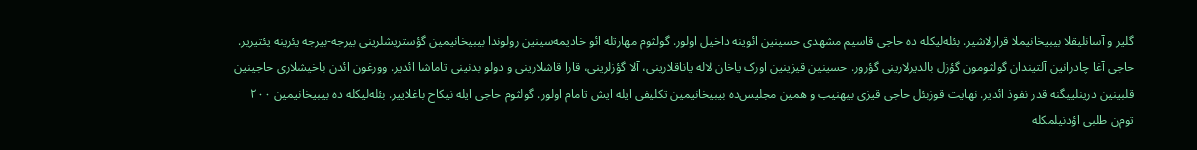گلیر و آسانلیقلا بیبیخانیملا قرارلاشیر. بئله‌لیکله ده حاجی قاسیم مشهدی حسینین ائوینه داخیل اولور. گولثوم مهارتله ائو خادیمه‌سینین رولوندا بیبیخانیمین گؤستریشلرینی بیرجه-بیرجه یئرینه یئتیریر.
حاجی آغا چادرانین آلتیندان گولثومون گؤزل بالدیرلارینی گؤرور. حسینین قیزینین اورک یاخان لاله یاناقلارینی، آلا گؤزلرینی، قارا قاشلارینی و دولو بد‌نینی تاماشا ائدیر. وورغون ائد‌ن باخیشلاری حاجینین قلبینین درینلییگنه قدر نفوذ ائدیر. نهایت قوزبئل حاجی قیزی بیهنیب و همین مجلیس‌ده بیبیخانیمین تکلیفی ایله ایش تامام اولور. گولثوم حاجی ایله نیکاح باغلاییر. بئله‌لیکله ده بیبیخانیمین ۲۰۰ توم‌ن طلبی اؤدنیلمکله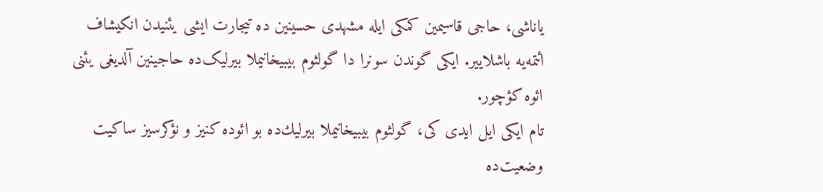یاناشی، حاجی قاسیمین کمکی ایله مشهدی حسینین ده تیجارت ایشی یئنیدن انکیشاف ائتمه‌یه باشلاییر. ایکی گوندن سونرا دا گولثوم بیبیخانیملا بیرلیک‌ده حاجینین آلدیغی یئنی ائوه کؤچور.
تام ایکی ایل ایدی کی، گولثوم بیبیخانیملا بیرلیك‌ده بو ائوده کنیز و نؤکرسیز ساکیت وضعیت‌ده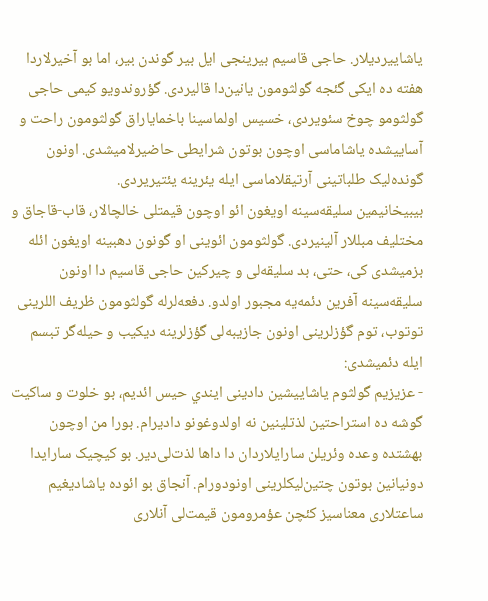یاشاییردیلار. حاجی قاسیم بیرینجی ایل بیر گوندن بیر، اما بو آخیرلاردا هفته ده ایکی گئجه گولثومون یانین‌دا قالیردی. گؤروندویو کیمی حاجی گولثومو چوخ سئویردی، خسیس اولماسینا باخمایاراق گولثومون راحت و آساییشده یاشاماسی اوچون بوتون شرایطی حاضیرلامیشدی. اونون گونده‌لیک طلباتینی آرتیقلاماسی ایله یئرینه یئتیریردی.
بیبیخانیمین سلیقه‌سینه اویغون ائو اوچون قیمتلی خالچالار، قاب-قاجاق و مختلیف مبللار آلینیردی. گولثومون ائوینی او گونون دهبینه اویغون ائله بزمیشدی کی، حتی، بد سلیقه‌لی و چیرکین حاجی قاسیم دا اونون سلیقه‌سینه آفرین دئمه‌یه مجبور اولدو. دفعه‌لرله گولثومون ظریف اللرینی توتوب، توم گؤزلرینی اونون جازیبه‌لی گؤزلرینه دیکیب و حیله‌گر تبسم ایله دئمیشدی:
- عزیزیم گولثوم یاشاییشین دادینی ایندي حيس ائدیم، بو خلوت و ساکیت گوشه ده استراحتین لذتلینین نه اولدوغونو دادیرام. بورا من اوچون بهشتده وعده وئریلن سارایلاردان دا داها لذت‌لی‌دیر. بو کیچیک سارایدا دونیانین بوتون چتین‌لیکلرینی اونودورام. آنجاق بو ائوده یاشادیغیم ساعتلاری معناسیز کئچن عؤمرومون قیمت‌لی آنلاری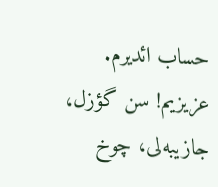حساب ائدیر‌م.
عزیزیم! سن گؤزل، جازیبه‌لی، چوخ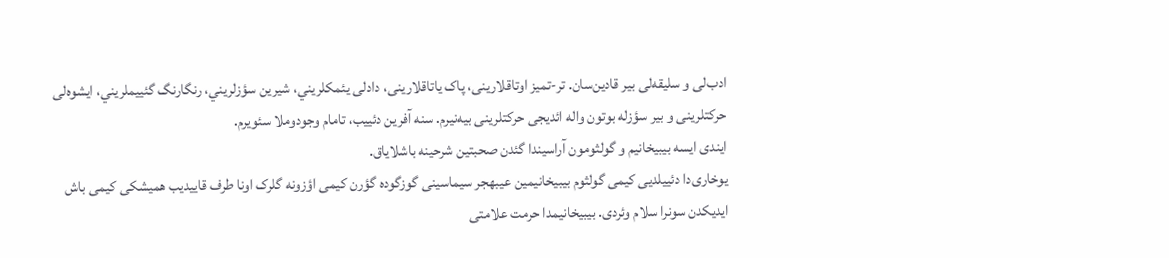ادب‌لی و سلیقه‌لی بیر قادین‌سان. تر-تمیز اوتاقلارینی، پاک یاتاقلارینی، دادلی یئمکلريني، شیرین سؤزلريني، رنگارنگ گئییملريني، ایشوه‌لی حرکتلرینی و بیر سؤزله بوتون واله ائدیجی حرکتلرینی بیه‌نیرم. سنه آفرین دئییب، تامام وجودوملا سئویرم.
ایندی ایسه بیبیخانیم و گولثومون آراسیندا گئدن صحبتین شرحینه باشلایاق.
یوخاری‌دا دئییلدیی کیمی گولثوم بیبیخانیمین عیبهجر سیماسینی گوزگوده گؤر‌ن کیمی اؤزونه گلرک اونا طرف قاییدیب همیشکی کیمی باش ایدیکدن سونرا سلام وئردی. بیبیخانیمدا حرمت علامتی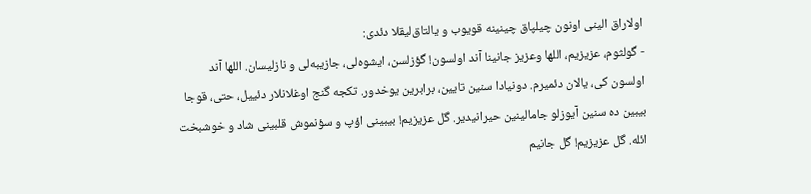اولاراق الینی اونون چیلپاق چینینه قویوب و یالتاق‌لیقلا دئدی:
- گولثوم، عزیزیم، اللها وعزیز جانینا آند اولسون! گؤزلسن، ایشوه‌لی، جازیبه‌لی و نازلیسان. اللها آند اولسون کی، یالان دئمیرم. دونیادا سنین تایین، برابرین یوخدور. تکجه گنج اوغلانلار دئییل، حتی، قوجا بیبین ده سنین آیوزلو جامالینین حیرانیدیر. گل عزیزیم! بیبینی اؤپ و سؤنموش قلبینی شاد و خوشبخت ائله. گل عزیزیم! گل جانیم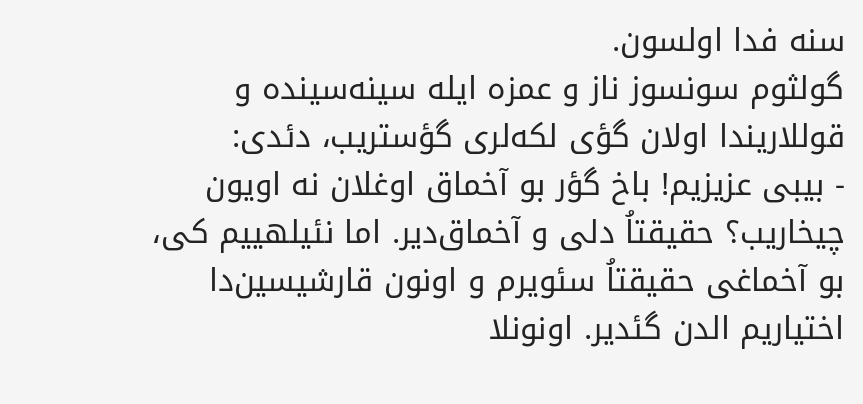سنه فدا اولسون.
گولثوم سونسوز ناز و عمزه ایله سینه‌سینده و قوللاریندا اولان گؤی لکه‌لری گؤستریب، دئدی:
- بیبی عزیزیم! باخ گؤر بو آخماق اوغلان نه اویون چیخاریب؟ حقیقتاُ دلی و آخماق‌دیر. اما نئیلهییم کی، بو آخماغی حقیقتاُ سئویرم و اونون قارشیسین‌دا اختیاریم الدن گئدیر. اونونلا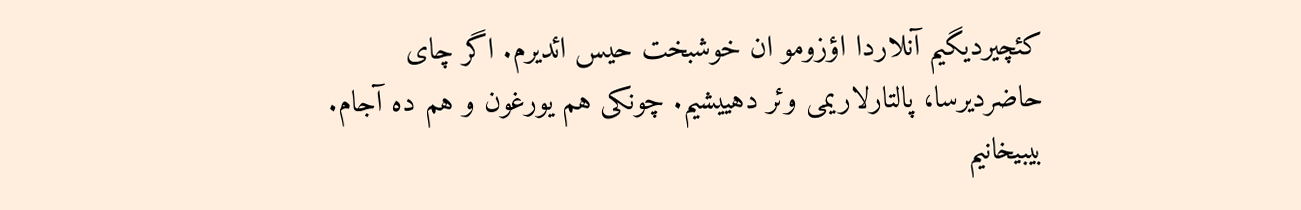کئچیردیگیم آنلاردا اؤزومو ان خوشبخت حيس ائدیر‌م. اگر چای حاضردیرسا، پالتارلاریمی وئر دهییشیم. چونکی هم یورغون و هم ده آجام.
بیبیخانیم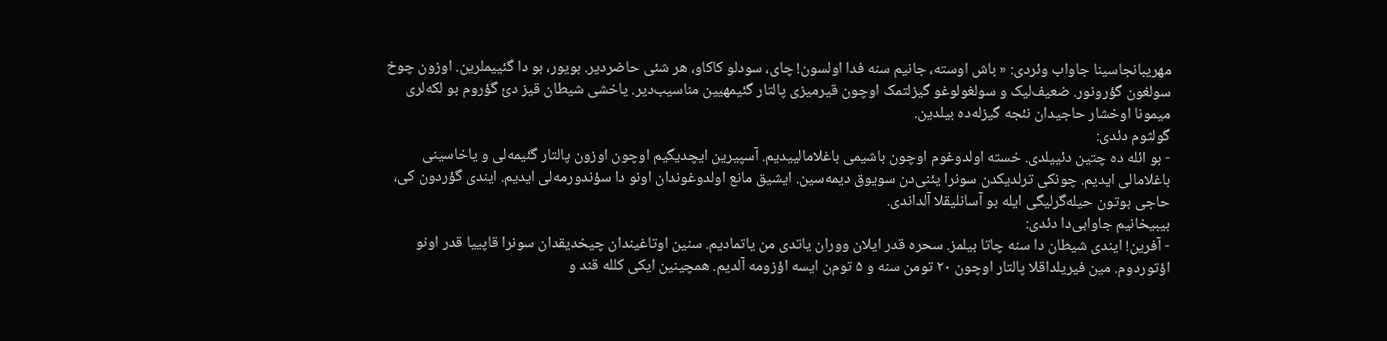مهریبانجاسینا جاواب وئردی: « باش اوسته، جانیم سنه فدا اولسون! چای، سودلو کاکاو، هر شئی حاضردیر. بویور، بو دا گئییملرین. اوزون چوخ سولغون گؤرونور. ضعیف‌لیک و سولغو‌لوغو گیزلتمک اوچون قیرمیزی پالتار گئیمهیین مناسیب‌دیر. یاخشی شیطان قیز دئ گؤروم بو لکه‌لری میمونا اوخشار حاجیدان نئجه گیزله‌ده بیلدین.
گولثوم دئدی:
- بو ائله ده چتین دئییلدی. خسته اولدوغوم اوچون باشیمی باغلامالییدیم. آسپیرین ایچدیگیم اوچون اوزون پالتار گئیمه‌لی و یاخاسینی باغلامالی ایدیم. چونکی ترلدیکدن سونرا یئنی‌دن سویوق دیمه‌سین. ایشیق مانع اولدوغوندان اونو دا سؤندورمه‌لی ایدیم. ایندی گؤردون کی، حاجی بوتون حیله‌گرلیگی ایله بو آسانلیقلا آلداندی.
بیبیخانیم جاوابی‌دا دئدی:
- آفرین! ایندی شیطان دا سنه چاتا بیلمز. سحره قدر ایلان ووران یاتدی من یاتمادیم. سنین اوتاغیندان چیخدیقدان سونرا قاپییا قدر اونو اؤتوردوم. مین فیریلداقلا پالتار اوچون ۲۰ تومن سنه و ۵ توم‌ن ایسه اؤزومه آلدیم. همچینین ایکی کلله قند و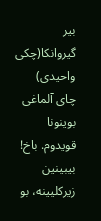بیر گیروانکا(چکی واحیدی) چای آلماغی بوینونا قویدوم. باخ! بیبینین زیرکلیینه، بو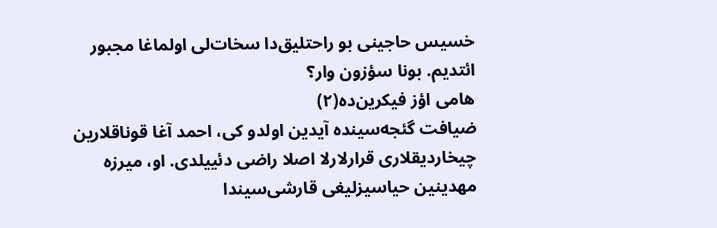خسیس حاجینی بو راحتلیق‌دا سخات‌لی اولماغا مجبور ائتدیم. بونا سؤزون وار؟
هامی اؤز فیکرین‌ده(۲)
ضیافت گئجه‌سینده آیدین اولدو کی، احمد آغا قوناقلارین چیخاردیقلاری قرارلارلا اصلا راضی دئییلدی. او، میرزه مهدینین حیاسیزلیغی قارشی‌سیندا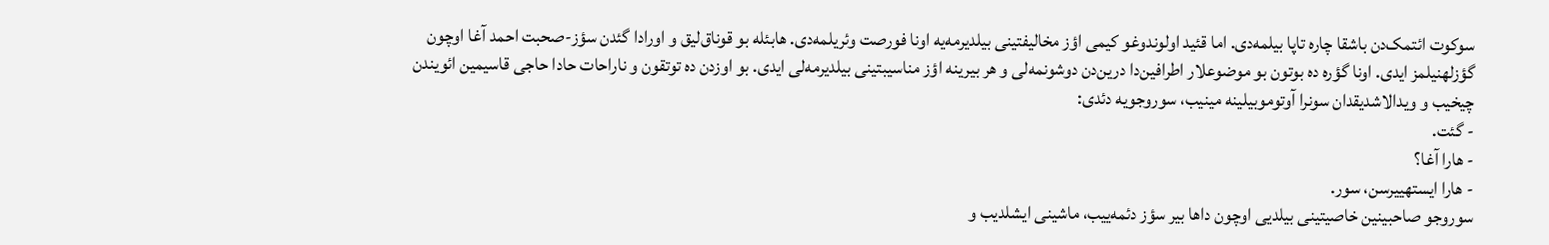سوکوت ائتمک‌دن باشقا چاره تاپا بیلمه‌دی. اما قئید اولوندوغو کیمی اؤز مخالیفتینی بیلدیرمه‌یه اونا فورصت وئریلمه‌دی. هابئله بو قوناق‌لیق و اورادا گئدن سؤز-صحبت احمد آغا اوچون گؤزلهنیلمز ایدی. اونا گؤره ده بوتون بو موضوعلار اطرافین‌دا درین‌دن دوشونمه‌لی و هر بیرینه اؤز مناسیبتینی بیلدیرمه‌لی ایدی. بو اوزد‌ن ده توتقون و ناراحات حا‌دا حاجی قاسیمین ائویندن چیخیب و ویدالاشدیقدان سونرا آوتوموبیلینه مینیب، سوروجویه دئدی:
- گئت.
- هارا آغا؟
- هارا ایستهییرسن، سور.
سوروجو صاحبینین خاصیتینی بیلدیی اوچون داها بیر سؤز دئمه‌ییب، ماشینی ایشلدیب و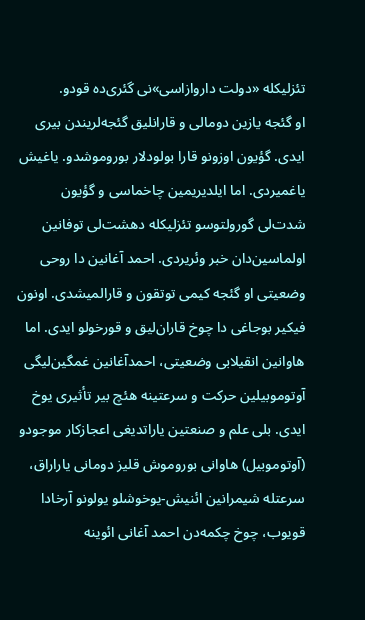تئزلیکله «دولت داروازاسی»نی گئری‌ده قو‌دو.
او گئجه یازین دوما‌لی و قارانلیق گئجه‌لریندن بیری ایدی. گؤیون اوزونو قارا بولودلار بوروموشدو. یاغیش یاغمیردی. اما ایلدیریمین چاخماسی و گؤیون شدت‌لی گورولتوسو تئزلیکله دهشت‌لی توفانین اولماسین‌دان خبر وئریردی. احمد آغانین دا روحی وضعیتی او گئجه کیمی توتقون و قارالمیشدی. اونون فیکیر بوجاغی دا چوخ قاران‌لیق و قورخولو ایدی. اما هاوانین انقیلابی وضعیتی، احمدآغانین غمگین‌لیگی آوتوموبیلین حرکت و سرعتینه هئچ بیر تأثیری یوخ ایدی. بلی علم و صنعتین یاراتدیغی اعجازکار موجودو (آوتوموبیل) هاوانی بوروموش قلیز دومانی یاراراق، سرعتله شیمرانین ائنیش-یوخوشلو یولونو آرخادا قویوب، چوخ چکمه‌دن احمد آغانی ائوینه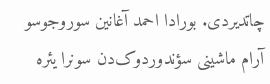چاتدیردی. بورادا احمد آغانین سوروجوسو آرام ماشینی سؤندوردوک‌دن سونرا یئره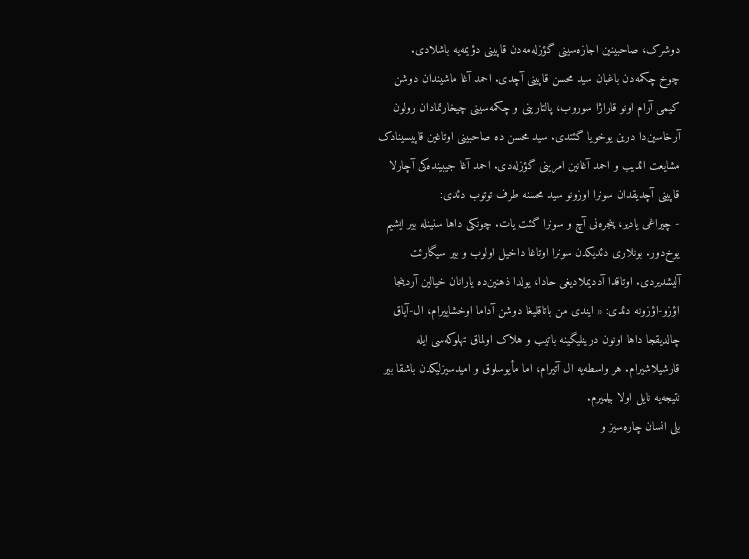دوشرک، صاحبینین اجازه‌سینی گؤزله‌مه‌دن قاپینی دؤیمه‌یه باشلادی.
چوخ چکمه‌دن باغبان سید محسن قاپینی آچدی. احمد آغا ماشیندان دوشن کیمی آرام اونو قاراژا سوروب، پالتارینی و چکمه‌سینی چیخارتمادان رولون آرخاسین‌دا درین یوخویا گئتدی. سید محسن ده صاحبینی اوتاغین قاپیسینادک مشایعت ائدیب و احمد آغانین امرینی گؤزله‌دی. احمد آغا جیبینده‌کی آچارلا قاپینی آچدیقدان سونرا اوزونو سید محسنه طرف توتوب دئدی:
- چیراغی یا‌دیر، پنجره‌نی آچ و سونرا گئت یات. چونکی داها سنینله بیر ایشیم یوخ‌دور. بونلاری دئدیکدن سونرا اوتاغا داخیل اولوب و بیر سیگارئت آلیشدیردی. اوتاقدا آددیملادیغی حا‌دا، یولدا ذهنین‌ده یارانان خیالین آردینجا اؤزو-اؤزونه دئدی: « ایندی من باتاقلیغا دوشن آداما اوخشاییرام، ال-آیاق چالدیقجا داها اونون درینلیگینه باتیب و هلاک اولماق تهلوکه‌سی ایله قارشیلاشیرام. هر واسطه‌یه ال آتیرام، اما مأیوسلوق و امیدسیزلیکدن باشقا بیر نتیجه‌یه نایل اولا بیلمیرم.
بلی انسان چاره‌سیز و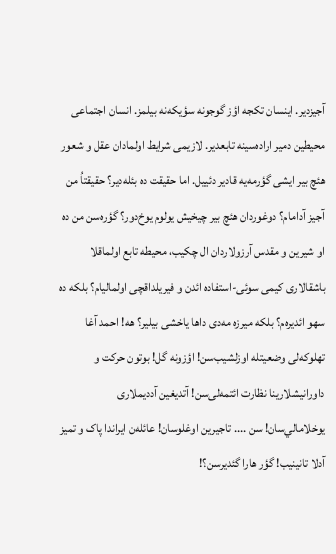آجیزدیر. اینسان تکجه اؤز گوجونه سؤیکه‌نه بیلمز. انسان اجتماعی محیطین دمیر اراده‌سینه تابعدیر. لازیمی شرایط اولمادان عقل و شعور هئچ بیر ایشی گؤرمه‌یه قادیر دئییل. اما حقیقت ‌ده بئله‌دیر؟ حقیقتاُ من آجیز آدامام؟ دوغوردان هئچ بیر چیخیش یولوم یوخ‌دور؟ گؤره‌سن من ده او شیرین و مقدس آرزولاردان ال چکیب، محیطه تابع اولماقلا باشقالاری کیمی سوئی-استفاده ائد‌ن و فیریلداقچی اولمالیام؟ بلکه ده سهو ائدیره‌م؟ بلکه میرزه مه‌دی داها یاخشی بیلیر؟ هه! احمد آغا تهلوکه‌لی وضعیتله اوزلشیب‌سن! اؤزونه گل! بوتون حرکت و داورانیشلارینا نظارت ائتمه‌لی‌سن! آتدیغین آددیملاری یوخلامالي‌سان! سن .... تاجیرین اوغلوسان! عائله‌ن ایراندا پاک و تمیز آدلا تانینیب! گؤر هارا گئدیرسن؟!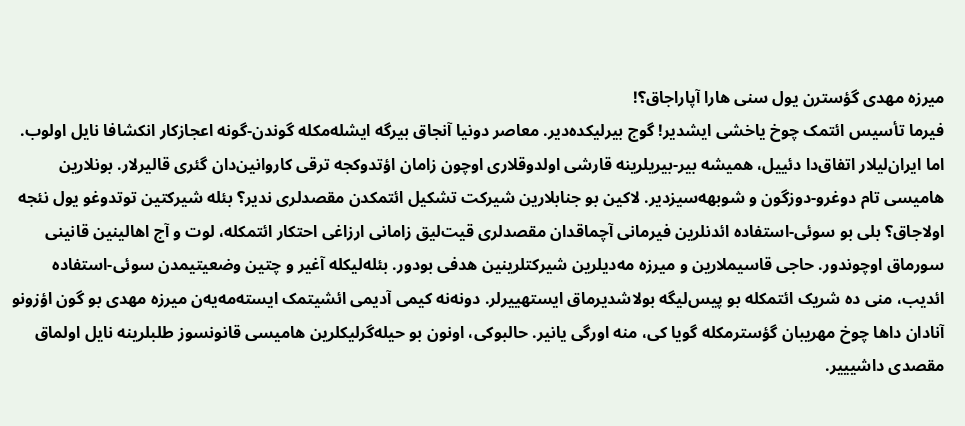میرزه مهدی گؤسترن یول سنی هارا آپاراجاق؟!
فیرما تأسیس ائتمک چوخ یاخشی ایشدیر! گوج بیرلیکده‌دیر. معاصر دونیا آنجاق بیرگه ایشله‌مکله گوندن-گونه اعجازکار انکشافا نایل اولوب. اما ایران‌لیلار اتفاق‌دا دئییل، همیشه بیر-بیریلرینه قارشی اولدوقلاری اوچون زامان اؤتدوکجه ترقی کاروانین‌دان گئری قالیرلار. بونلارین هامیسی تام دوغرو-دوزگون و شوبهه‌سیزدیر. لاکین بو جنابلارین شیرکت تشکیل ائتمکدن مقصدلری ندیر؟ بئله شیرکتین توتدوغو یول نئجه اولاجاق؟ بلی بو سوئی-استفاده ائد‌نلرین فیرمانی آچماقدان مقصدلری قیت‌لیق زامانی ارزاغی احتکار ائتمکله، لوت و آج اهالینین قانینی سورماق اوچوندور. حاجی قاسیملارین و میرزه مه‌دیلرین شیرکتلرینین هدفی بودور. بئله‌لیکله آغیر و چتین وضعیتیمدن سوئی-استفاده ائدیب، منی ده شریک ائتمکله بو پیس‌لیگه بولاشدیرماق ایستهییرلر. دونه‌نه کیمی آدیمی ائشیتمک ایسته‌مه‌یه‌ن میرزه مهدی بو گون اؤزونو آنادان داها چوخ مهریبان گؤسترمکله گویا کی، منه اورگی یانیر. حالبوکی، اونون بو حیله‌گرلیکلرین هامیسی قانونسوز طلبلرینه نایل اولماق مقصدی داشیییر.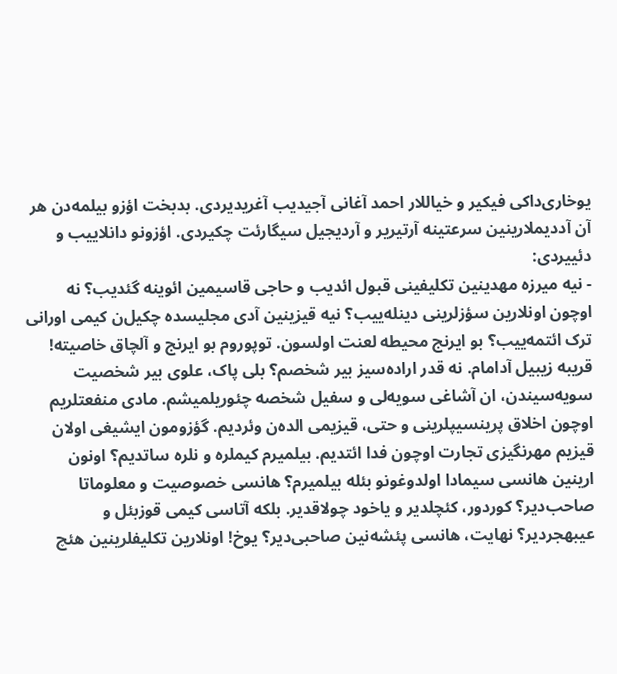یوخاری‌داکی فیکیر و خیاللار احمد آغانی آجیدیب آغریدیردی. بدبخت اؤزو بیلمه‌دن هر آن آددیملارینین سرعتینه آرتیریر و آردیجیل سیگارئت چکیردی. اؤزونو دانلاییب و دئییردی:
- نیه میرزه مهدینین تکلیفینی قبول ائدیب و حاجی قاسیمین ائوینه گئدیب؟ نه اوچون اونلارین سؤزلرینی دینله‌ییب؟ نیه قیزینین آدی مجلیسده چکیل‌ن کیمی اورانی ترک ائتمه‌ییب؟ بو ایرنج محیطه لعنت اولسون. توپوروم بو ایرنج و آلچاق خاصیته! قریبه زیبیل آدامام. نه قدر اراده‌سیز بیر شخصم؟ بلی پاک، علوی بیر شخصیت سویه‌سیندن، ان آشاغی سویه‌لی و سفیل شخصه چئوریلمیشم. مادی منفعتلریم اوچون اخلاق پرینسیپلرینی و حتی، قیزیمی الده‌ن وئردیم. گؤزومون ایشیغی اولان قیزیم مهرنگیزی تجارت اوچون فدا ائتدیم. بیلمیرم کیملره و نلره ساتدیم؟ اونون ارینین هانسی سیمادا اولدوغونو بئله بیلمیرم؟ هانسی خصوصیت و معلوماتا صاحب‌دیر؟ کوردور، کئچلدیر و یاخود چولاقدیر. بلکه آتاسی کیمی قوزبئل و عیبهجردیر؟ نهایت، هانسی پئشه‌نین صاحبی‌دیر؟ یوخ! اونلارین تکلیفلرینین هئچ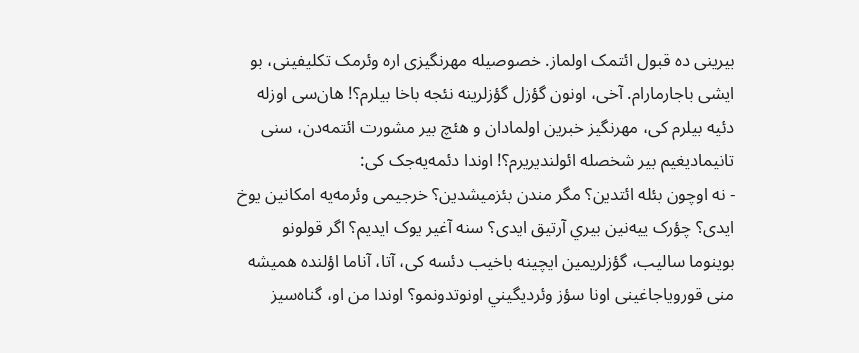بیرینی ده قبول ائتمک اولماز. خصوصیله مهرنگیزی اره وئرمک تکلیفینی، بو ایشی باجارمارام. آخی، اونون گؤزل گؤزلرینه نئجه باخا بیلر‌م؟! هان‌سی اوزله دئیه بیلر‌م کی، مهرنگیز خبرین اولمادان و هئچ بیر مشورت ائتمه‌دن، سنی تانیمادیغیم بیر شخصله ائولندیریرم؟! اوندا دئمه‌یه‌جک کی:
- نه اوچون بئله ائتدین؟ مگر مندن بئزمیشدین؟ خرجیمی وئرمه‌یه امکانین یوخ ایدی؟ چؤرک ییه‌نین بیري آرتیق ایدی؟ سنه آغیر یوک ایدیم؟ اگر قولونو بوینوما سالیب، گؤزلریمین ایچینه باخیب دئسه کی، آتا، آناما اؤلنده همیشه منی قورویاجاغینی اونا سؤز وئرديگيني اونوتدونمو؟ اوندا من او، گناه‌سیز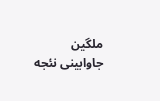ملگین جاوابینی نئجه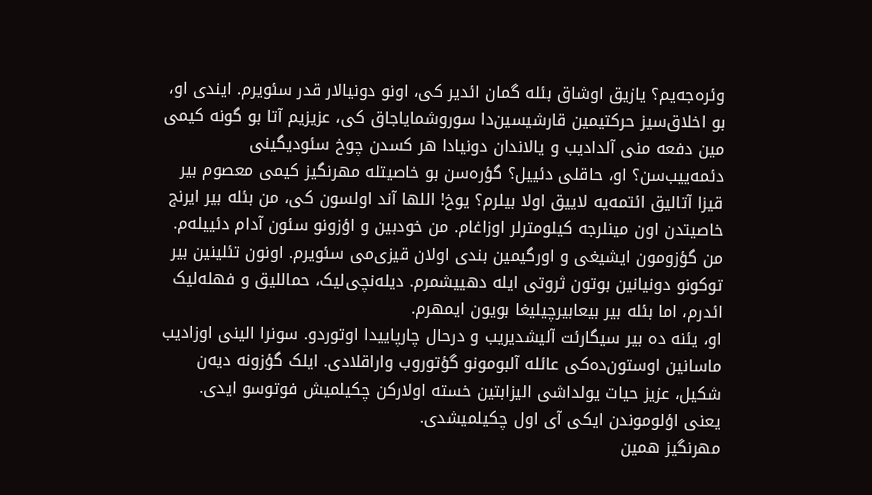وئره‌جه‌یم؟ یازیق اوشاق بئله گمان ائدیر کی، اونو دونیالار قدر سئویرم. ایندی او، بو اخلاق‌سیز حرکتیمین قارشیسین‌دا سوروشمایاجاق کی، عزیزیم آتا بو گونه کیمی مین دفعه منی آلدادیب و یالاندان دونیادا هر کسدن چوخ سئودیگینی دئمه‌ییب‌سن؟ او، حاقلی دئییل؟ گؤره‌سن بو خاصیتله مهرنگیز کیمی معصوم بیر قیزا آتالیق ائتمه‌یه لاییق اولا بیلرم؟ یوخ! اللها آند اولسون کی، من بئله بیر ایرنج خاصيتدن اون مینلرجه کیلومترلر اوزاغام. من خودبین و اؤزونو سئو‌ن آدام دئییله‌م. من گؤزومون ایشیغی و اورگیمین بندی اولان قیزی‌می سئویرم. اونون تئلینین بیر توکونو دونیانین بوتون ثروتی ایله دهيیشمرم. دیله‌نچی‌لیک، حماللیق و فهله‌لیک ائدرم، اما بئله بیر بیعابیرچیلیغا بویون ایمهرم.
او، یئنه ده بیر سیگارئت آلیشدیریب و درحال چارپاییدا اوتوردو. سونرا الینی اوزادیب ماسانین اوستون‌ده‌کی عائله آلبومونو گؤتوروب واراقلادی. ایلک گؤزونه دیه‌ن شکیل، عزیز حیات یولداشی الیزابتین خسته اولارکن چکیلمیش فوتوسو ایدی. یعنی اؤلوموندن ایکی آی اول چکیلمیشدی.
مهرنگیز همین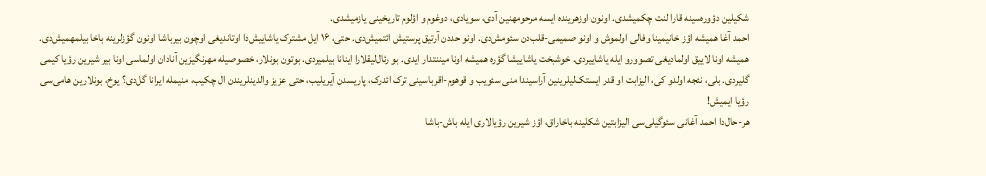شکیلین دؤوره‌سینه قارا لنت چکمیشدی. اونون اوزهرینده ایسه مرحومهنين آدی، سویادی، دوغوم و اؤلوم تاریخینی یازمیشدی.
احمد آغا همیشه اؤز خانیمینا وفالی اولموش و اونو صمیمی-قلب‌دن سئومش‌دی. اونو حددن آرتیق پرستیش ائتمیش‌دی. حتی، ۱۶ ایل مشترک یاشاییش‌دا اوتاندیغی اوچون بیرباشا اونون گؤزلرینه باخا بیلمهمیش‌دی. همیشه اونا لاییق اولمادیغی تصوورو ایله یاشاییردی. خوشبخت یاشاییشا گؤره همیشه اونا میننتدار ایدی. بو رئال‌لیقلارا اینانا بیلمیردی. بوتون بونلار، خصوصیله مهرنگیزین آنادان اولماسی اونا بیر شیرین رؤیا کیمی گلیردی. بلی، نئجه اولدو کی، الیزابت او قدر ایستک‌لیلرینین آراسیندا منی سئویب و قوهوم-اقرباسینی ترک ائد‌رک، پاریسدن آیریلیب، حتی عزیز والدینلریندن ال چکیب، منیمله ایرانا گل‌دی؟ یوخ، بونلارین هامی‌سی رؤیا ایمیش!
هر-حال‌دا احمد آغانی سئوگیلی‌سی الیزابتین شکلینه باخاراق، اؤز شیرین رؤیالاری ایله باش-باشا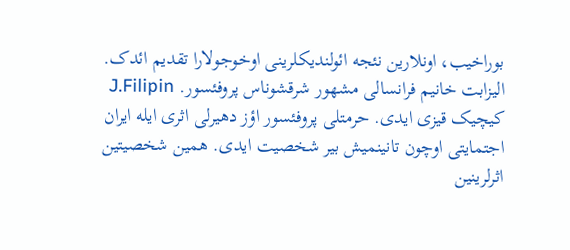بوراخیب، اونلارین نئجه ائولندیکلرینی اوخوجولارا تقدیم ائدک.
الیزابت خانیم فرانسالی مشهور شرقشوناس پروفئسور. J.Filipin کیچیک قیزی ایدی. حرمتلی پروفئسور اؤز دهیرلی اثری ایله ایران اجتمایتی اوچون تانینمیش بیر شخصیت ایدی. همین شخصیتین اثرلرینین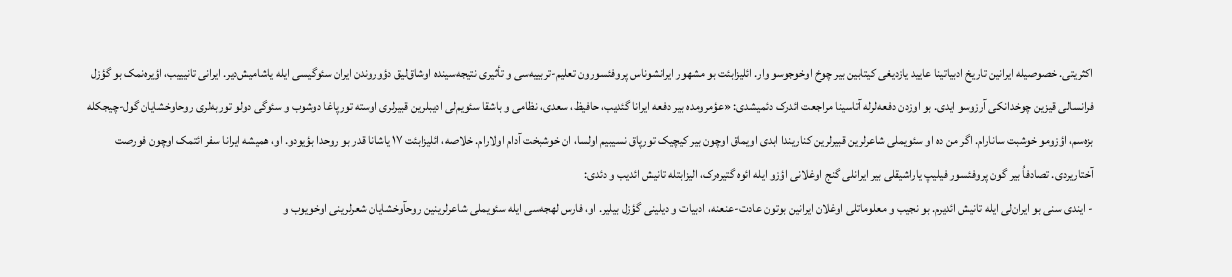اکثریتی. خصوصیله ایرانین تاریخ ادبیاتینا عایید یازدیغی کیتابین بیر چوخ اوخوجوسو وار. ائلیزابئت بو مشهور ایرانشوناس پروفئسورون تعلیم-تربییه‌سی و تأثیری نتیجه‌سینده اوشاق‌لیق دؤوروندن ایران سئوگیسی ایله یاشامیش‌دیر. ایرانی تانیییب، اؤیره‌نمک بو گؤزل فرانسالی قیزین چوخدانکی آرزوسو ایدی. بو اوزد‌ن دفعه‌لرله آتاسینا مراجعت ائدرک دئمیشدی: «عؤمرومده بیر دفعه ایرانا گئدیب، حافیظ، سعدی، نظامی و باشقا سئویم‌لی ادیبلرین قبیرلری اوسته تورپاغا دوشوب و سئوگی دولو توربه‌لری روحاوخشایان گول-چیجکله بزه‌سم، اؤزومو خوشبت سانارام. اگر من ده او سئویملی شاعرلرین قبیرلرین کناریندا ابدی اویماق اوچون بیر کیچیک تورپاق نسیبیم اولسا، ان خوشبخت آدام اولارام. خلاصه، ائلیزابئت ۱۷ یاشانا قدر بو روحدا بؤیودو. او، همیشه ایرانا سفر ائتمک اوچون فورصت آختاریردی. تصادفاُ بیر گون پروفئسور فیلیپ یاراشیقلی بیر ایرانلی گنج اوغلانی اؤزو ایله ائوه گتیره‌رک، الیزابتله تانیش ائدیب و دئدی:
- ایندی سنی بو ایران‌لی ایله تانیش ائدیرم. بو نجیب و معلوماتلی اوغلان ایرانین بوتون عادت-عنعنه، ادبیات و دیلینی گؤزل بیلیر. او، فارس لهجه‌سی ایله سئویملی شاعرلرینین روحآوخشایان شعرلرینی اوخویوب و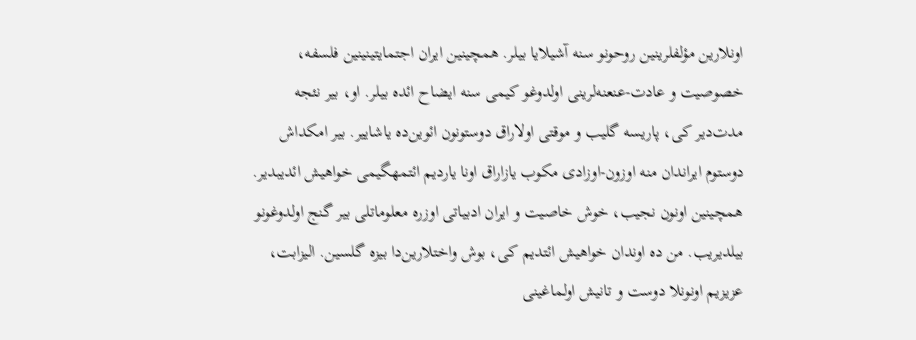اونلارین مؤلفلرینین روحونو سنه آشیلایا بیلر. همچینین ایران اجتمایتینینین فلسفه، خصوصیت و عادت-عنعنه‌لرینی اولدوغو کیمی سنه ایضاح ائده بیلر. او، بیر نئجه مدت‌دیر کی، پاریسه گلیب و موقتی اولاراق دوستونون ائوین‌ده یاشاییر. بیر امکداش دوستوم ایراندان منه اوزون-اوزادی مکوب یازاراق اونا یاردیم ائتمهگیمی خواهیش ائدیبدیر. همچینین اونون نجیب، خوش خاصیت و ایران ادبیاتی اوزره معلوماتلی بیر گنج اولدوغونو بیلدیریب. من ده اوندان خواهیش ائتدیم کی، بوش واختلارین‌دا بیزه گلسین. الیزابت، عزیزیم اونونلا دوست و تانیش اولماغینی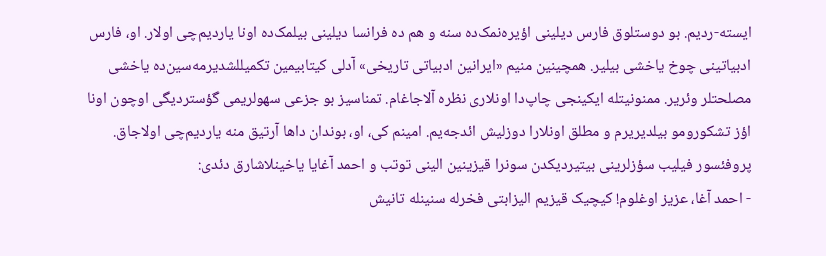ایسته-ردیم. بو دوستلوق فارس دیلینی اؤیره‌نمک‌ده سنه و هم ده فرانسا دیلینی بیلمک‌ده اونا یاردیم‌چی اولار. او، فارس ادبیاتینی چوخ یاخشی بیلیر. همچینین منیم «ایرانین ادبیاتی تاریخی» آدلی کیتابیمین تکمیللشدیرمه‌سین‌ده یاخشی مصلحتلر وئریر. ممنونیتله ایکینجی چاپ‌دا اونلاری نظره آلاجاغام. تمناسیز بو جزعی سهولریمی گؤستردیگی اوچون اونا اؤز تشکورومو بیلدیریرم و مطلق اونلارا دوزلیش ائد‌جه‌یم. امینم کی، او، بوندان داها آرتیق منه یاردیم‌چی اولاجاق.
پروفئسور فیلیب سؤزلرینی بیتیردیکدن سونرا قیزینین الینی توتب و احمد آغایا یاخینلاشارق دئدی:
- احمد آغا، عزیز اوغلوم! کیچیک قیزیم الیزابتی فخرله سنینله تانیش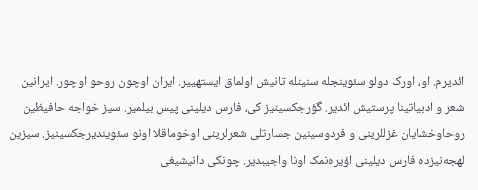ائدیرم. او، اورک دولو سئوینجله سنینله تانیش اولماق ایستهییر. ایران اوچون روحو اوچور. ایرانین شعر و ادبیاتینا پرستیش ائدیر. گؤرجکسینیز کی، فارس دیلینی پیس بیلمیر. سیز خواجه حافیظین روحاوخشایان غزللرینی و فردوسینین جسارتلی شعرلرینی اوخوماقلا اونو سئویندیرجکسینیز. سیزین لهجه‌نیزده فارس دیلینی اؤیره‌نمک اونا واجیبدیر. چونکی دانیشیغی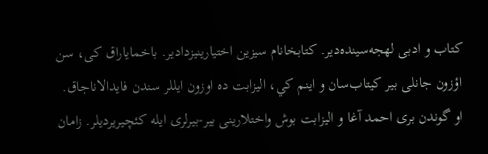کتاب و ادبی لهجه‌سینده‌دیر. کتابخانام سیزین اختیارینیزدادیر. باخمایاراق کی، سن اؤزون جانلی بیر کیتاب‌سان و اينم‌ كي، الیزابت ده اوزون ایللر سندن فایدالاناجاق.
او گوندن بری احمد آغا و الیزابت بوش واختلارینی بیر-بیرلری ایله کئچیریردیلر. زامان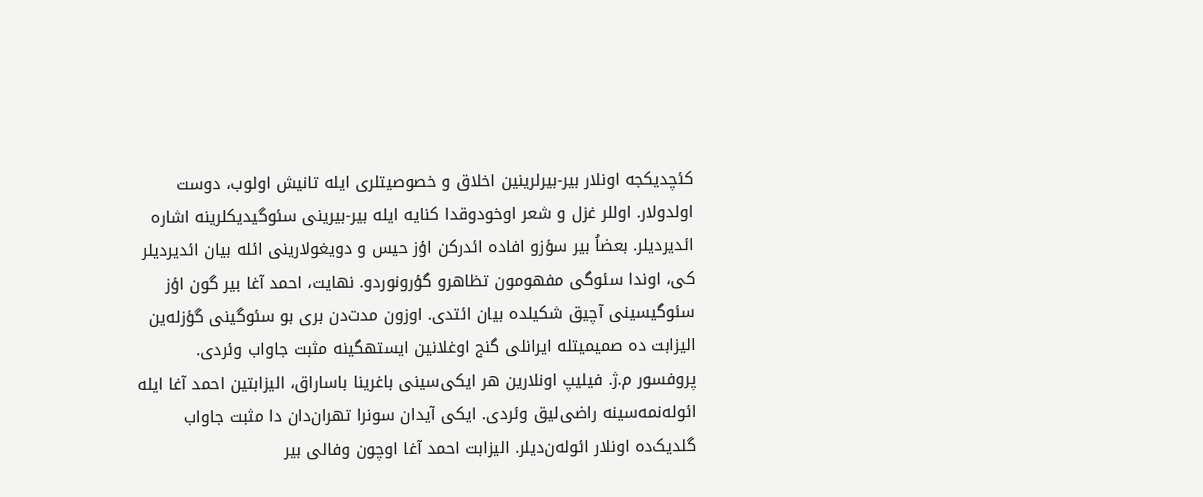کئچدیکجه اونلار بیر-بیرلرینین اخلاق و خصوصیتلری ایله تانیش اولوب، دوست اولدولار. اوللر غزل و شعر اوخودوقدا کنایه ایله بیر-بیرینی سئوگیدیکلرینه اشاره ائدیردیلر. بعضاُ بیر سؤزو افاده ائدرکن اؤز حيس و دویغولارینی ائله بیان ائدیردیلر کی، اوندا سئوگی مفهومون تظاهرو گؤرونوردو. نهایت، احمد آغا بیر گون اؤز سئوگیسینی آچیق شکیلده بیان ائتدی. اوزون مدت‌دن بری بو سئوگینی گؤزله‌ین الیزابت ده صمیمیتله ایرانلی گنج اوغلانین ایستهگینه مثبت جاواب وئردی.
پروفسور م.ژ. فیلیپ اونلارین هر ایکی‌سینی باغرینا باساراق، الیزابتین احمد آغا ایله ائوله‌نمه‌سینه راضی‌لیق وئردی. ایکی آیدان سونرا تهران‌دان دا مثبت جاواب گلدیک‌ده اونلار ائوله‌ن‌دیلر. الیزابت احمد آغا اوچون وفالی بیر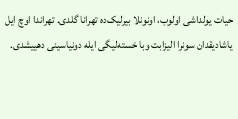حیات یولداشی اولوب، اونونلا بیرلیک‌ده تهرانا گلدی. تهراندا اوچ ایل یاشادیقدان سونرا الیزابت وبا خسته‌لیگی ایله دونیاسینی دهییشدی.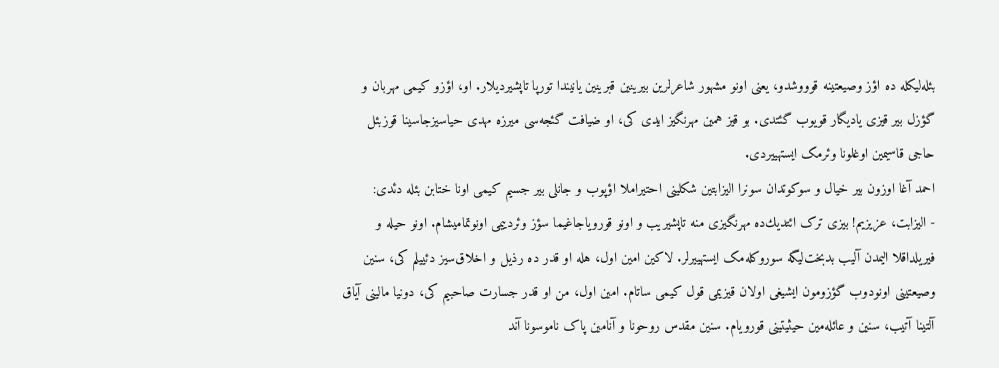بئله‌لیکله ده اؤز وصيعتينه قوووشدو، یعنی اونو مشهور شاعرلرین بیرینین قبرینین یانیندا تورپا تاپشیردیلار. او، اؤزو کیمی مهربان و گؤزل بیر قیزی یادیگار قویوب گئتدی. بو قيز همین مهرنگیز ایدی کی، او ضیافت گئجه‌سی میرزه مهدی حیاسیزجاسینا قوزبئل حاجی قاسیمين اوغلونا وئرمک ایستهییردی.
احمد آغا اوزون بیر خیال و سوکوتدان سونرا الیزابتین شکلینی احتیراملا اؤپوب و جانلی بیر جسیم کیمی اونا ختابن بئله دئدی:
- الیزابت، عزیزیم! بیزی ترک ائتدیك‌ده مهرنگیزی منه تاپشیریب و اونو قورویاجاغیما سؤز وئردییمی اونوتمامیشام. اونو حیله و فیریلداقلا الیمدن آلیب بدبخت‌لیگه سوروکله‌مک ایستهییرلر. لاکین امین اول، هله او قدر ده رذیل و اخلاق‌سیز دئییلم کی، سنین وصيعتینی اونودوب گؤزومون ایشیغی اولان قیزیمی قول کیمی ساتام. امین اول، من او قدر جسارت صاحبیم کی، دونیا مالینی آیاق آلتینا آتیب، سنین و عائله‌مین حیثیتینی قورویام. سنین مقدس روحونا و آنامین پاک ناموسونا آند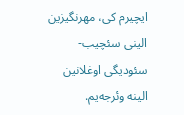ایچیر‌م کی، مهرنگیزین الینی سئچیب-سئودیگی اوغلانین الینه وئرجه‌یم.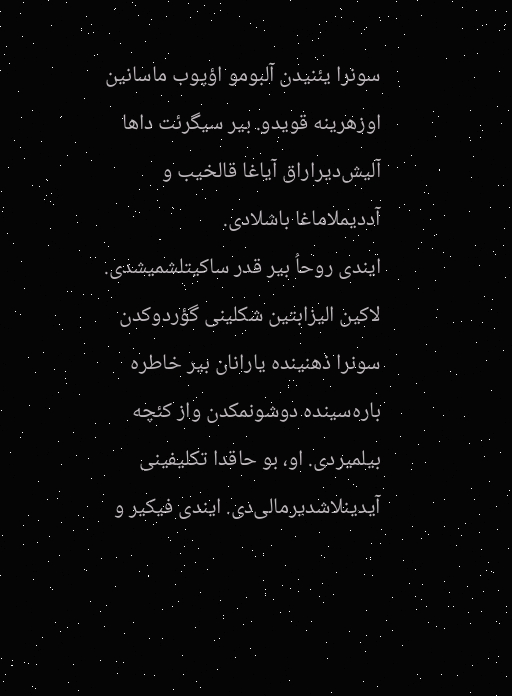سونرا یئنیدن آلبومو اؤپوب ماسانین اوزهرینه قویدو. بیر سیگرئت داها آلیش‌دیراراق آیاغا قالخیب و آددیملاماغا باشلادی.
ایندی روحاُ بیر قدر ساکیتلشمیشدی. لاکین الیزابتین شکلینی گؤردوکدن سونرا ذهنینده یارانان بیر خاطره باره‌سینده دوشونمکدن واز کئچه بیلمیردی. او، بو حاقدا تکلیفینی آیدینلاشدیرمالی‌دی. ایندی فیکیر و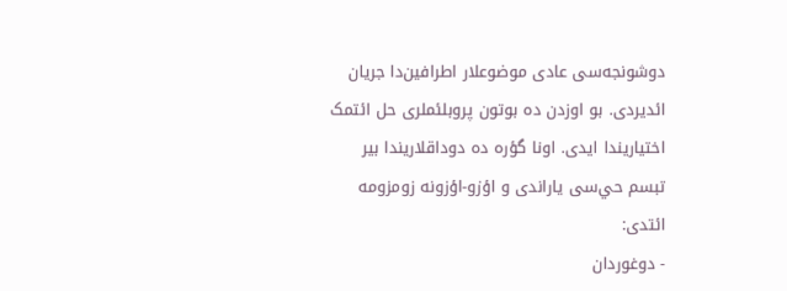دوشونجه‌سی عادی موضوعلار اطرافین‌دا جریان ائدیردی. بو اوزد‌ن ده بوتون پروبلئملری حل ائتمک اختیاریندا ایدی. اونا گؤره ده دوداقلاریندا بیر تبسم حي‌سی یاراندی و اؤزو-اؤزونه زومزومه ائتدی:
- دوغوردان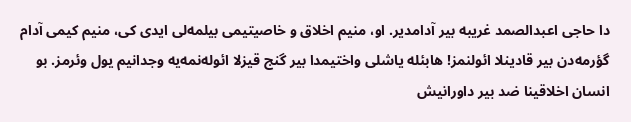دا حاجی اعبدالصمد غریبه بیر آدامدیر. او، منیم اخلاق و خاصيتيمی بیلمه‌لی ایدی کی، منیم کیمی آدام گؤرمه‌دن بیر قادینلا ائولنمز! هابئله یاشلی واختیمدا بیر گنج قیزلا ائوله‌نمه‌یه وجدانیم یول وئرمز. بو انسان اخلاقینا ضد بیر داورانیش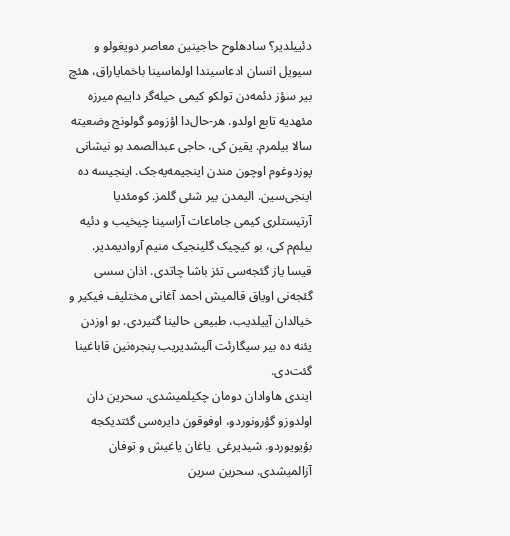دئییلدیر؟ سادهلوح حاجینین معاصر دويغولو و سیویل انسان ادعاسیندا اولماسینا باخمایاراق، هئچ بیر سؤز دئمه‌دن تولکو کیمی حیله‌گر داییم میرزه مئهدیه تابع اولدو. هر-حال‌دا اؤزومو گولونج وضعیته سالا بیلمرم. یقین کی، حاجی عبدالصمد بو نیشانی پوزدوغوم اوچون مندن اینجیمه‌یه‌جک. اینجیسه ده اینجی‌سین. الیمدن بیر شئی گلمز. کومئدیا آرتیستلری کیمی جاماعات آراسینا چیخیب و دئیه بیلم‌م کی، بو کیچیک گلینجیک منیم آروادیمدیر.
قیسا یاز گئجه‌سی تئز باشا چاتدی. اذان سسی گئجه‌نی اویاق قالمیش احمد آغانی مختلیف فیکیر و خیالدان آییلدیب، طبیعی حالینا گتیردی. بو اوزدن یئنه ده بیر سیگارئت آلیشدیریب پنجره‌نین قاباغینا گئت‌دی.
ایندی هاوادان دومان چکیلمیشدی. سحرین دان اولدوزو گؤرونوردو، اوفوقون دایره‌سی گئتدیکجه بؤیویوردو. شیدیرغی  ياغان یاغیش و توفان آزالمیشدی. سحرین سرین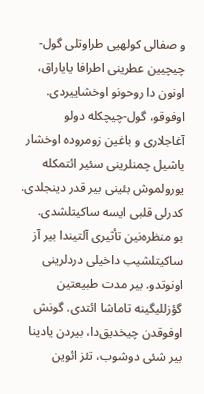و صفالی کولهیی طراوتلی گول-چیچیین عطرینی اطرافا یایاراق، اونون دا روحونو اوخشاییردی. اوفوقو، گول-چیچکله دولو آغاجلاری و باغین زومروده اوخشار یاشیل چمنلرینی سئیر ائتمکله یورولموش بئینی بير قدر دینجلدی. کدرلی قلبی ایسه ساکیتلشدی.
بو منظره‌نین تأثیری آلتیندا بیر آز ساکیتلشیب داخیلی دردلرینی اونوتدو. بیر مدت طبیعتین گؤزللیگینه تاماشا ائتدی. گونش اوفوقدن چیخدیق‌دا، بیردن یادینا بیر شئی دوشوب، تئز ائوین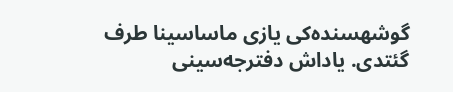گوشهسنده‌کی یازی ماساسینا طرف گئتدی. یاداش دفترجه‌سینی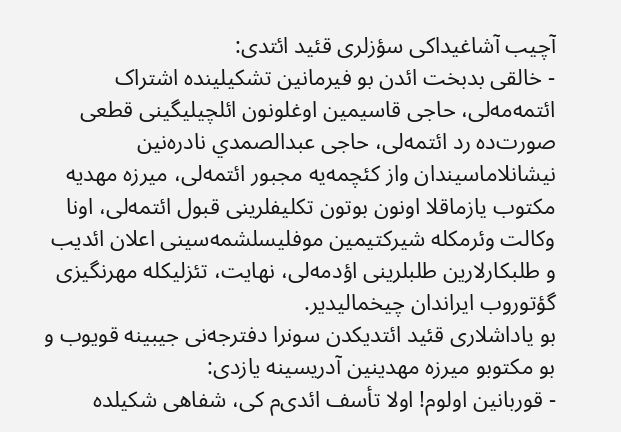آچیب آشاغیداکی سؤزلری قئید ائتدی:
- خالقی بدبخت ائد‌ن بو فیرمانین تشکیلینده اشتراک ائتمه‌مه‌لی، حاجی قاسیمین اوغلونون ائلچیلیگینی قطعی صورت‌ده رد ائتمه‌لی، حاجی عبدالصمدي نادره‌نین نیشانلاماسیندان واز کئچمه‌یه مجبور ائتمه‌لی، میرزه مهدیه مکتوب یازماقلا اونون بوتون تکلیفلرینی قبول ائتمه‌لی، اونا وکالت وئرمکله شیرکتیمین موفلیسلشمه‌سینی اعلان ائدیب و طلبکارلارین طلبلرینی اؤد‌مه‌لی، نهایت، تئزلیکله مهرنگیزی گؤتوروب ایراندان چیخمالیدیر.
بو یاداشلاری قئید ائتدیکدن سونرا دفترجه‌نی جیبینه قویوب و بو مکتوبو میرزه مهدینین آدريسینه یازدی:
- قوربانین اولوم! اولا تأسف ائدی‌م کی، شفاهی شکیلده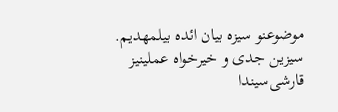موضوعنو سیزه بیان ائده بیلمهدیم. سیزین جدی و خیرخواه عملینیز قارشی‌سیندا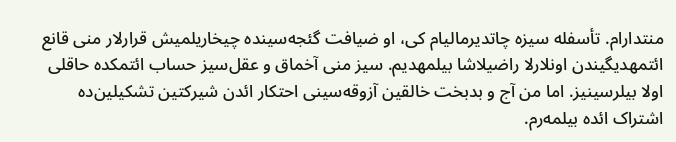منتدارام. تأسفله سیزه چاتدیرمالیام کی، او ضیافت گئجه‌سینده چیخاریلمیش قرارلار منی قانع ائتمهدیگيندن اونلارلا راضیلاشا بیلمهدیم. سیز منی آخماق و عقل‌سیز حساب ائتمکده حاقلی اولا بیلرسینیز. اما من آج و بدبخت خالقین آزوقه‌سینی احتکار ائد‌ن شیرکتین تشکیلین‌ده اشتراک ائده بیلمه‌رم.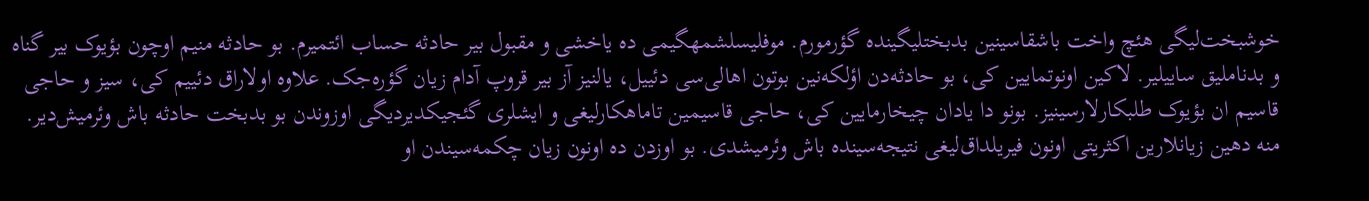خوشبخت‌لیگی هئچ واخت باشقاسینین بدبختلیگینده گؤرمور‌م. موفلیسلشمهگیمی ده یاخشی و مقبول بیر حادثه حساب ائتمیرم. بو حادثه منيم اوچون بؤیوک بیر گناه و بدناملیق ساییلیر. لاکین اونوتمایین کی، بو حادثه‌دن اؤلکه‌نین بوتون اهالی‌سی دئییل، یالنیز آز بیر قروپ آدام زیان گؤره‌جک. علاوه اولاراق دئییم کی، سیز و حاجی قاسیم ان بؤیوک طلبکارلارسینیز. بونو دا یادان چیخارمایین کی، حاجی قاسیمین تاماهکارلیغی و ایشلری گئجیکدیردیگی اوزوندن بو بدبخت حادثه باش وئرمیش‌دیر. منه دهین زیانلارین اکثریتی اونون فیریلداق‌لیغی نتیجه‌سينده باش وئرمیشدی. بو اوزد‌ن ده اونون زیان چکمه‌سیندن او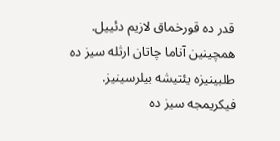قدر ده قورخماق لازیم دئییل. همچینین آناما چاتان ارثله سیز ده طلبینیزه یئتیشه بیلرسینیز. فیکریمجه سیز ده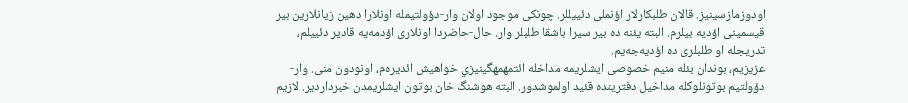اودوزمازسینیز. قالان طلبکارلار اؤنملی دئییللر. چونکی موجود اولان وار-دؤولتیمله اونلارا دهین زیانلارین بیر قیسمینی اؤد‌یه بیلرم. البته یئنه ده بیر سیرا باشقا طلبلر وار. حال-حاضردا اونلاری اؤد‌مه‌یه قادیر دئییلم، تدریجله او طلبلری ده اؤد‌یه‌جه‌یم.
عزیزیم، بوندان بئله منیم خصوصی ایشلریمه مداخله ائتمهمهگينيزي خواهیش ائدیره‌م، اونودون منی. وار-دؤولتیم بوتونلوکله مداخیل دفترینده قئید اولموشدور. البته هوشنگ خان بوتون ایشلریمدن خبرداردیر. لازیم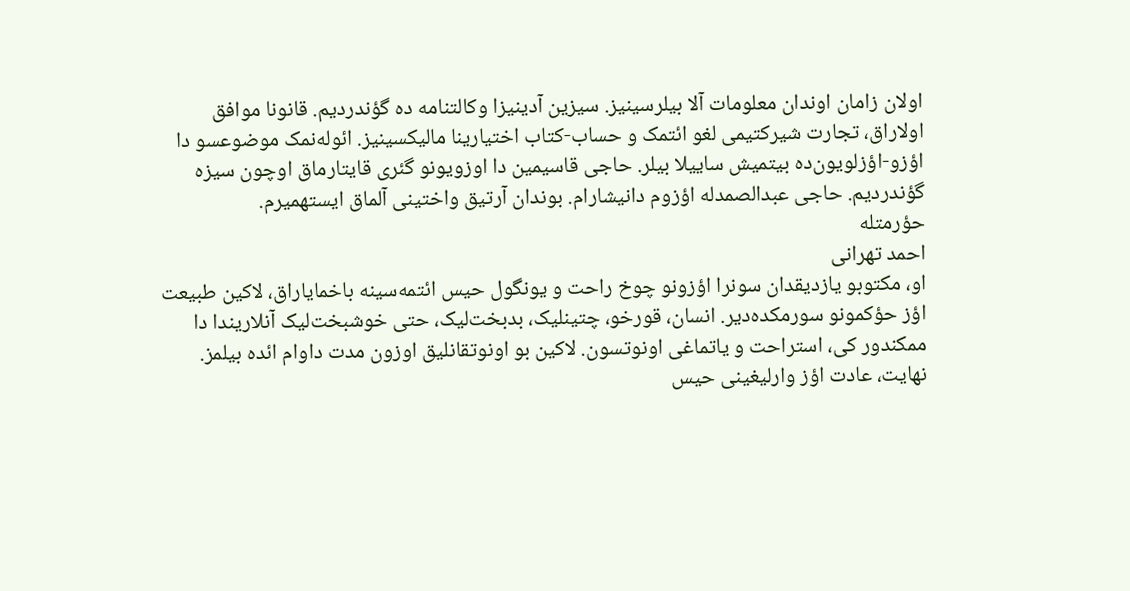اولان زامان اوندان معلومات آلا بیلرسینیز. سیزین آدینیزا وکالتنامه ده گؤندردیم. قانونا موافق اولاراق، تجارت شیرکتیمی لغو ائتمک و حساب-كتاب اختیارینا مالیکسینیز. ائوله‌نمک موضوعسو دا اؤزو-اؤزلویون‌ده بیتمیش ساییلا بیلر. حاجی قاسیمین دا اوزویونو گئری قایتارماق اوچون سیزه گؤندردیم. حاجی عبدالصمدله اؤزوم دانیشارام. بوندان آرتیق واختینی آلماق ایستهمیرم.
حؤرمتله
احمد تهرانی
او، مکتوبو یازدیقدان سونرا اؤزونو چوخ راحت و یونگول حیس ائتمه‌سینه باخمایاراق، لاکین طبیعت اؤز حؤکمونو سورمکده‌دیر. انسان، قورخو، چتینلیک، بدبخت‌لیک، حتی خوشبخت‌لیک آنلاریندا دا ممکندور کی، استراحت و یاتماغی اونوتسون. لاکین بو اونوتقانلیق اوزون مدت داوام ائده بیلمز. نهایت، عادت اؤز وارلیغینی حيس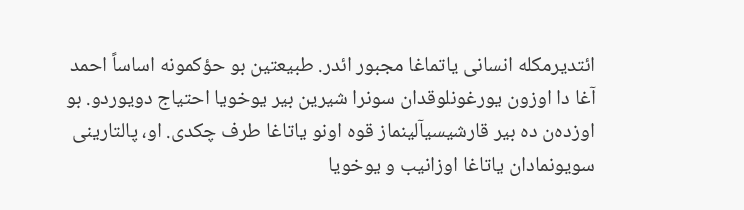ائتدیرمکله انسانی یاتماغا مجبور ائدر. طبیعتین بو حؤکمونه اساساً احمد آغا دا اوزون یورغونلوقدان سونرا شیرین بیر یوخویا احتیاج دویوردو. بو اوزده‌ن ده بیر قارشیسیآلینماز قوه اونو یاتاغا طرف چکدی. او، پالتارینی سویونمادان یاتاغا اوزانیب و یوخویا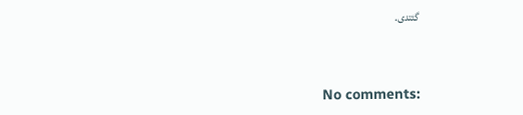گئتدی.



No comments: